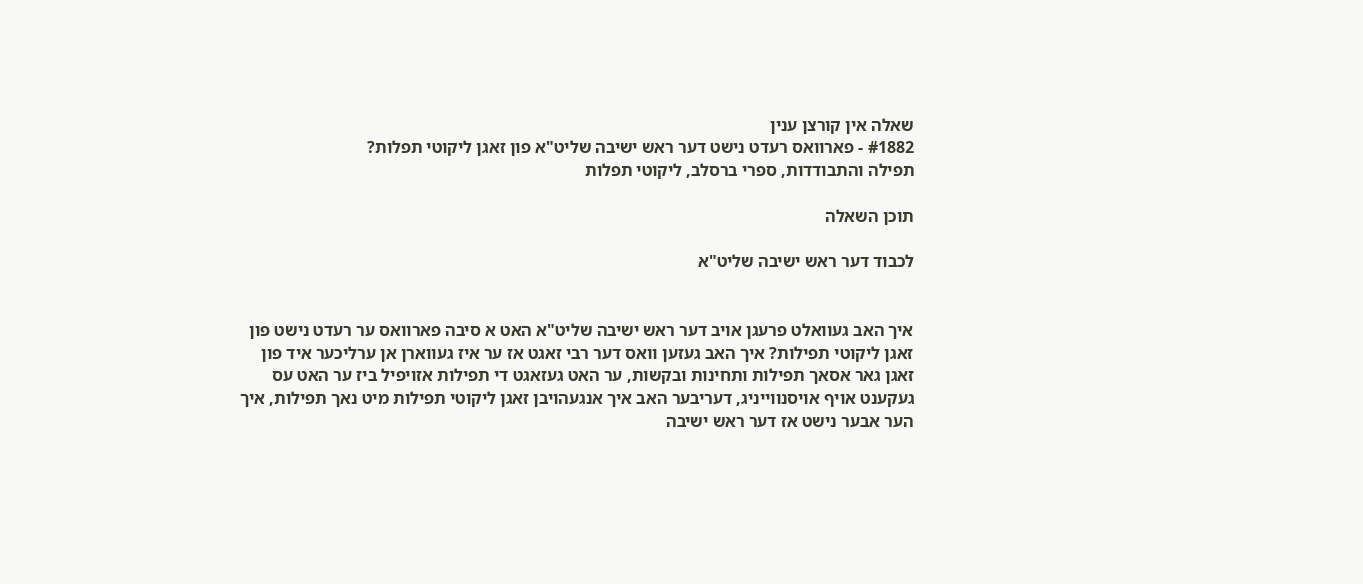שאלה אין קורצן ענין
#1882 - פארוואס רעדט נישט דער ראש ישיבה שליט"א פון זאגן ליקוטי תפלות?
תפילה והתבודדות, ספרי ברסלב, ליקוטי תפלות

תוכן השאלה

לכבוד דער ראש ישיבה שליט"א


איך האב געוואלט פרעגן אויב דער ראש ישיבה שליט"א האט א סיבה פארוואס ער רעדט נישט פון זאגן ליקוטי תפילות? איך האב געזען וואס דער רבי זאגט אז ער איז געווארן אן ערליכער איד פון זאגן גאר אסאך תפילות ותחינות ובקשות, ער האט געזאגט די תפילות אזויפיל ביז ער האט עס געקענט אויף אויסנווייניג, דעריבער האב איך אנגעהויבן זאגן ליקוטי תפילות מיט נאך תפילות, איך הער אבער נישט אז דער ראש ישיבה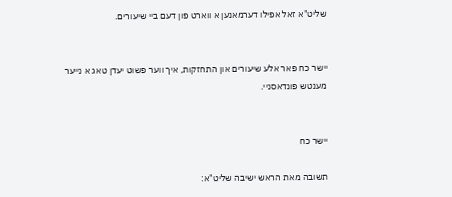שליט"א זאל אפילו דערמאנען א ווארט פון דעם ביי שיעורים.


יישר כח פאר אלע שיעורים און התחזקות, איך ווער פשוט יעדן טאג א נייער מענטש פונדאסניי.


יישר כח

תשובה מאת הראש ישיבה שליט"א: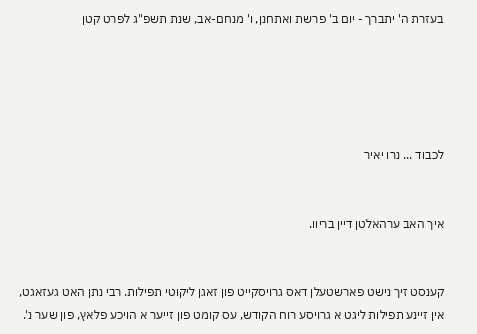בעזרת ה' יתברך - יום ב' פרשת ואתחנן, ו' מנחם-אב, שנת תשפ"ג לפרט קטן





לכבוד ... נרו יאיר


איך האב ערהאלטן דיין בריוו.


קענסט זיך נישט פארשטעלן דאס גרויסקייט פון זאגן ליקוטי תפילות. רבי נתן האט געזאגט, אין זיינע תפילות ליגט א גרויסע רוח הקודש, עס קומט פון זייער א הויכע פלאץ, פון שער נ'.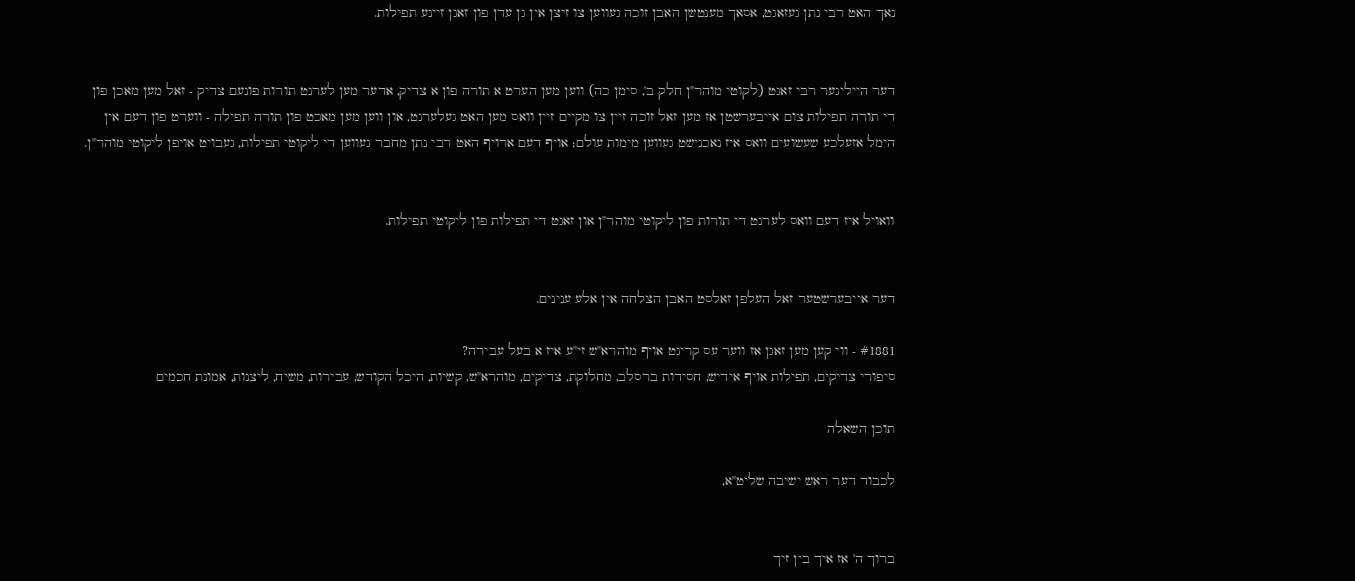נאך האט רבי נתן געזאגט, אסאך מענטשן האבן זוכה געווען צו זיצן אין גן עדן פון זאגן זיינע תפילות.


דער הייליגער רבי זאגט (לקוטי מוהר"ן חלק ב', סימן כה) ווען מען הערט א תורה פון א צדיק, אדער מען לערנט תורות פונעם צדיק - זאל מען מאכן פון די תורה תפילות צום אייבערשטן אז מען זאל זוכה זיין צו מקיים זיין וואס מען האט געלערנט, און ווען מען מאכט פון תורה תפילה - ווערט פון דעם אין הימל אזעלכע שעשועים וואס איז נאכנישט געווען מימות עולם; אויף דעם ארויף האט רבי נתן מחבר געווען די ליקוטי תפילות, געבויט אויפן ליקוטי מוהר"ן.


וואויל איז דעם וואס לערנט די תורות פון ליקוטי מוהר"ן און זאגט די תפילות פון ליקוטי תפילות.


דער אייבערשטער זאל העלפן זאלסט האבן הצלחה אין אלע ענינים.

#1881 - ווי קען מען זאגן אז ווער עס קריגט אויף מוהרא"ש זי"ע איז א בעל עבירה?
סיפורי צדיקים, תפילות אויף אידיש, חסידות ברסלב, מחלוקת, צדיקים, מוהרא"ש, קשיות, היכל הקודש, עבירות, משיח, ליצנות, אמונת חכמים

תוכן השאלה

לכבוד דער ראש ישיבה שליט"א,


ברוך ה' אז איך בין זיך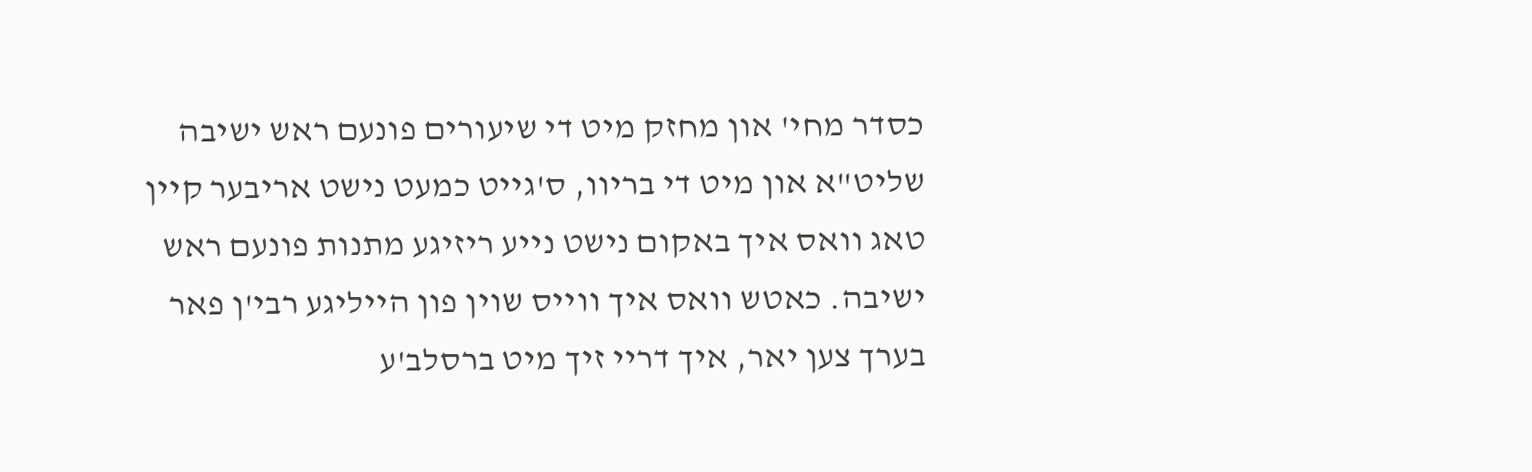כסדר מחי' און מחזק מיט די שיעורים פונעם ראש ישיבה שליט"א און מיט די בריוו, ס'גייט כמעט נישט אריבער קיין טאג וואס איך באקום נישט נייע ריזיגע מתנות פונעם ראש ישיבה. כאטש וואס איך ווייס שוין פון הייליגע רבי'ן פאר בערך צען יאר, איך דריי זיך מיט ברסלב'ע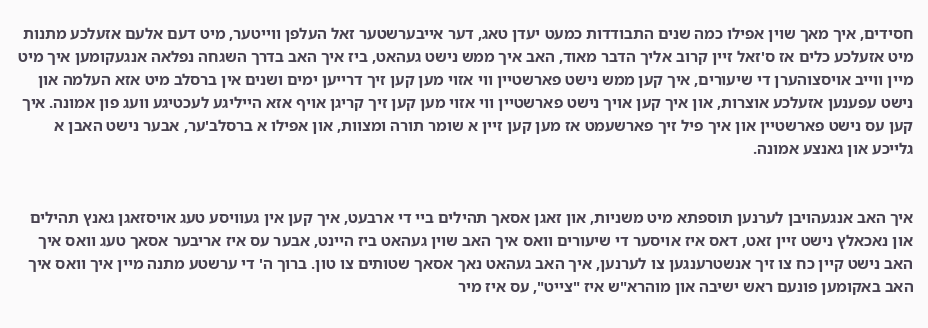חסידים, איך מאך שוין אפילו כמה שנים התבודדות כמעט יעדן טאג, דער אייבערשטער זאל העלפן ווייטער, מיט דעם אלעם אזעלכע מתנות מיט אזעלכע כלים אז ס'זאל זיין קרוב אליך הדבר מאוד, האב איך ממש נישט געהאט, ביז איך האב בדרך השגחה נפלאה אנגעקומען איך מיט מיין ווייב אויסצוהערן די שיעורים, איך קען ממש נישט פארשטיין ווי אזוי מען קען זיך דרייען ימים ושנים אין ברסלב מיט אזא העלמה און נישט עפענען אזעלכע אוצרות, און איך קען אויך נישט פארשטיין ווי אזוי מען קען זיך קריגן אויף אזא הייליגע לעכטיגע וועג פון אמונה. איך קען עס נישט פארשטיין און איך פיל זיך פארשעמט אז מען קען זיין א שומר תורה ומצוות, און אפילו א ברסלב'ער, אבער נישט האבן א גלייכע און גאנצע אמונה.


איך האב אנגעהויבן לערנען תוספתא מיט משניות, און זאגן אסאך תהילים ביי די ארבעט, איך קען אין געוויסע טעג אויסזאגן גאנץ תהילים און נאכאלץ נישט זיין זאט, דאס איז אויסער די שיעורים וואס איך האב שוין געהאט ביז היינט, אבער עס איז אריבער אסאך טעג וואס איך האב נישט קיין כח צו זיך אנשטרענגען צו לערנען, איך האב געהאט נאך אסאך שטותים צו טון. ברוך ה' די ערשטע מתנה מיין איך וואס איך האב באקומען פונעם ראש ישיבה און מוהרא"ש איז "צייט", עס איז מיר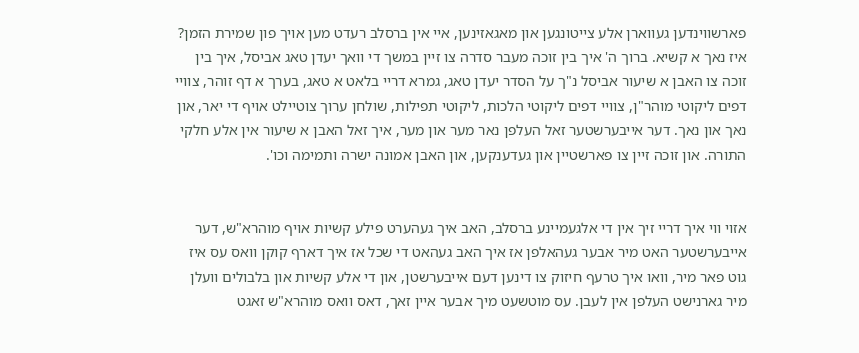פארשווינדען געווארן אלע צייטונגען און מאגאזינען, איי אין ברסלב רעדט מען אויך פון שמירת הזמן? איז נאך א קשיא. ברוך ה' איך בין זוכה מעבר סדרה צו זיין במשך די וואך יעדן טאג אביסל, איך בין זוכה צו האבן א שיעור אביסל נ"ך על הסדר יעדן טאג, גמרא דריי בלאט א טאג, בערך א דף זוהר, צוויי דפים ליקוטי מוהר"ן, צוויי דפים ליקוטי הלכות, ליקוטי תפילות, שולחן ערוך צוטיילט אויף די יאר, און נאך און נאך. דער אייבערשטער זאל העלפן נאר מער און מער, איך זאל האבן א שיעור אין אלע חלקי התורה. און זוכה זיין צו פארשטיין און געדענקען, און האבן אמונה ישרה ותמימה וכו'.


אזוי ווי איך דריי זיך אין די אלגעמיינע ברסלב, האב איך געהערט פילע קשיות אויף מוהרא"ש, דער אייבערשטער האט מיר אבער געהאלפן אז איך האב געהאט די שכל אז איך דארף קוקן וואס עס איז גוט פאר מיר, וואו איך טרעף חיזוק צו דינען דעם אייבערשטן, און די אלע קשיות און בלבולים וועלן מיר גארנישט העלפן אין לעבן. עס מוטשעט מיך אבער איין זאך, דאס וואס מוהרא"ש זאגט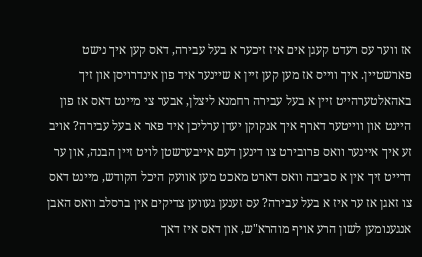אז ווער עס רעדט קעגן אים איז זיכער א בעל עבירה, דאס קען איך נישט פארשטיין. איך ווייס אז מען קען זיין א שיינער איד פון אינדרויסן און זיך באהאלטערהייט זיין א בעל עבירה רחמנא ליצלן, אבער צי מיינט דאס אז פון היינט און ווייטער דארף איך אנקוקן יעדן ערליכן איד פאר א בעל עבירה? אויב זע איך איינער וואס פרובירט צו דינען דעם אייבערשטן לויט זיין הבנה, און ער דרייט זיך אין א סביבה וואס דארט מאכט מען אוועק היכל הקודש, מיינט דאס צו זאגן אז ער איז א בעל עבירה? עס זענען געווען צדיקים אין ברסלב וואס האבן אנגענומען לשון הרע אויף מוהרא"ש, און דאס איז דאך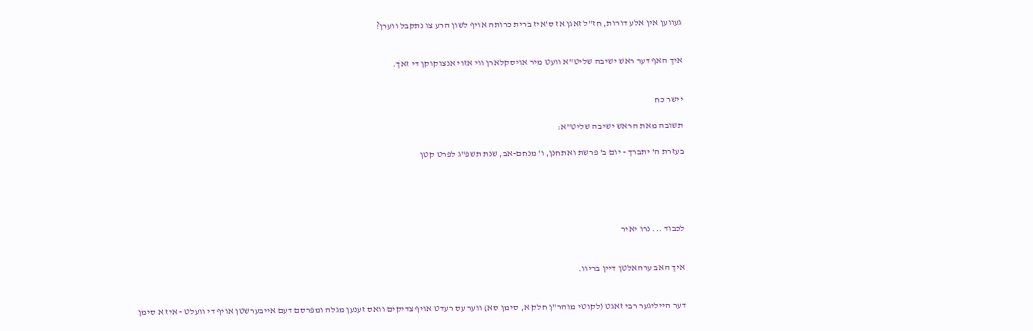געווען אין אלע דורות, חז"ל זאגן אז ס'איז ברית כרותה אויף לשון הרע צו נתקבל ווערן?


איך האף דער ראש ישיבה שליט"א וועט מיר אויסקלארן ווי אזוי אנצוקוקן די זאך.


יישר כח

תשובה מאת הראש ישיבה שליט"א:

בעזרת ה' יתברך - יום ב' פרשת ואתחנן, ו' מנחם-אב, שנת תשפ"ג לפרט קטן





לכבוד ... נרו יאיר


איך האב ערהאלטן דיין בריוו.


דער הייליגער רבי זאגט (לקוטי מוהר"ן חלק א, סימן סא) ווער עס רעדט אויף צדיקים וואס זענען מגלה ומפרסם דעם אייבערשטן אויף די וועלט - איז א סימן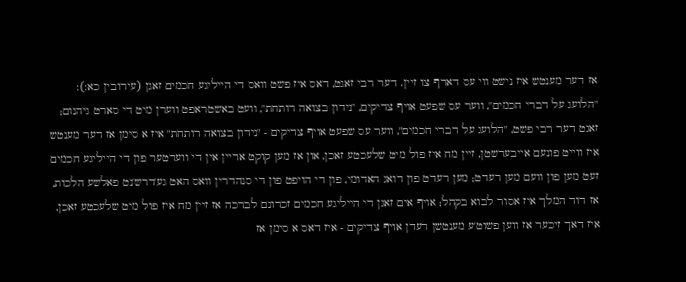אז דער מענטש איז נישט ווי עס דארף צו זיין. דער רבי זאגט, דאס איז פשט וואס די הייליגע חכמים זאגן (עירובין כא:): "הלועג על דברי חכמים", ווער עס שפעט אויף צדיקים, "נידון בצואה רותחת", וועט באשטראפט ווערן מיט די סארט גיהנום; זאגט דער רבי פשט, "הלועג על דברי חכמים", ווער עס שפעט אויף צדיקים - "נידון בצואה רותחת" איז א סימן אז דער מענטש איז ווייט פונעם אייבערשטן, זיין מח איז פול מיט שלעכטע זאכן, און אז מען קוקט אריין אין די ווערטער פון די הייליגע חכמים זעט מען פון וועם מען רעדט; מען רעדט פון דואג האדומי, פון די הויפט פון די סנהדרין וואס האט גע'דרש'נט פאלשע הלכות, אז דוד המלך איז אסור לבוא בקהל; אויף אים זאגן די הייליגע חכמים זכרונם לברכה אז זיין מח איז פול מיט שלעכטע זאכן, איז דאך זיכער אז ווען פשוט'ע מענטשן רעדן אויף צדיקים - איז דאס א סימן אז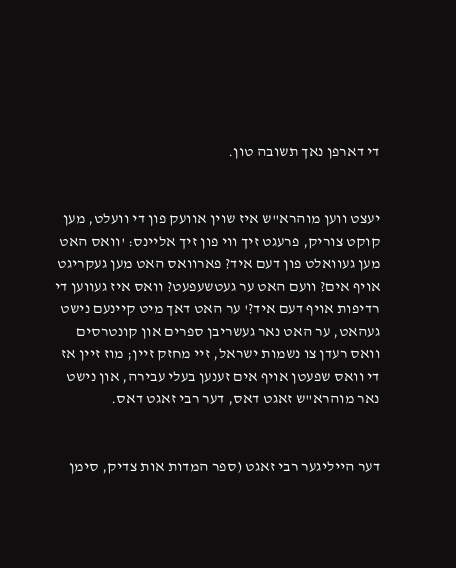די דארפן נאך תשובה טון.


יעצט ווען מוהרא"ש איז שוין אוועק פון די וועלט, מען קוקט צוריק, פרעגט זיך ווי פון זיך אליינס: 'וואס האט מען געוואלט פון דעם איד? פארוואס האט מען געקריגט אויף אים? וועם האט ער געטשעפעט? וואס איז געווען די רדיפות אויף דעם איד?' ער האט דאך מיט קיינעם נישט געהאט, ער האט נאר געשריבן ספרים און קונטרסים וואס רעדן צו נשמות ישראל, זיי מחזק זיין; מוז זיין אז די וואס שפעטן אויף אים זענען בעלי עבירה, און נישט נאר מוהרא"ש זאגט דאס, דער רבי זאגט דאס.


דער הייליגער רבי זאגט (ספר המדות אות צדיק, סימן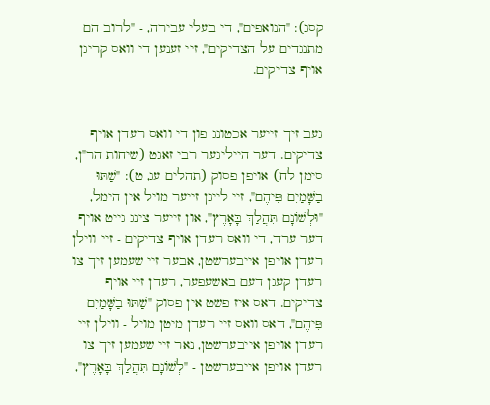קסג): "הנואפים", די בעלי עבירה, - "לרוב הם מתנגדים על הצדיקים", זיי זענען די וואס קריגן אויף צדיקים.


געב זיך זייער אכטונג פון די וואס רעדן אויף צדיקים. דער הייליגער רבי זאגט (שיחות הר"ן, סימן לח) אויפן פסוק (תהלים עג, ט): "שַׁתּוּ בַשָּׁמַיִם פִּיהֶם", זיי לייגן זייער מויל אין הימל, "וּלְשׁוֹנָם תִּהֲלַךְ בָּאָרֶץ", און זייער צינג גייט אויף דער ערד, די וואס רעדן אויף צדיקים - זיי ווילן רעדן אויפן אייבערשטן, אבער זיי שעמען זיך צו רעדן קעגן דעם באשעפער, רעדן זיי אויף צדיקים. דאס איז פשט אין פסוק "שַׁתּוּ בַשָּׁמַיִם פִּיהֶם", דאס וואס זיי רעדן מיטן מויל - ווילן זיי רעדן אויפן אייבערשטן, נאר זיי שעמען זיך צו רעדן אויפן אייבערשטן - "לְשׁוֹנָם תִּהֲלַךְ בָּאָרֶץ",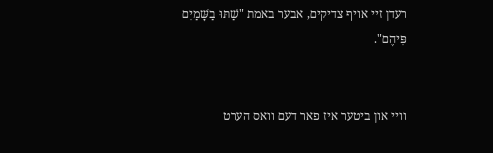רעדן זיי אויף צדיקים, אבער באמת "שַׁתּוּ בַשָּׁמַיִם פִּיהֶם".


וויי און ביטער איז פאר דעם וואס הערט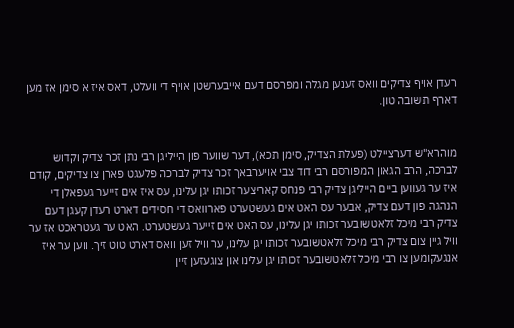רעדן אויף צדיקים וואס זענען מגלה ומפרסם דעם אייבערשטן אויף די וועלט, דאס איז א סימן אז מען דארף תשובה טון.


מוהרא"ש דערציילט (פעלת הצדיק, סימן תכא), דער שווער פון הייליגן רבי נתן זכר צדיק וקדוש לברכה, הרב הגאון המפורסם רבי דוד צבי אויערבאך זכר צדיק לברכה פלעגט פארן צו צדיקים, קודם איז ער געווען ביים הייליגן צדיק רבי פנחס קאריצער זכותו יגן עלינו, עס איז אים זייער געפאלן די הנהגה פון דעם צדיק, אבער עס האט אים געשטערט פארוואס די חסידים דארט רעדן קעגן דעם צדיק רבי מיכל זלאטשובער זכותו יגן עלינו, עס האט אים זייער געשטערט. האט ער געטראכט אז ער וויל גיין צום צדיק רבי מיכל זלאטשובער זכותו יגן עלינו, ער וויל זען וואס דארט טוט זיך. ווען ער איז אנגעקומען צו רבי מיכל זלאטשובער זכותו יגן עלינו און צוגעזען זיין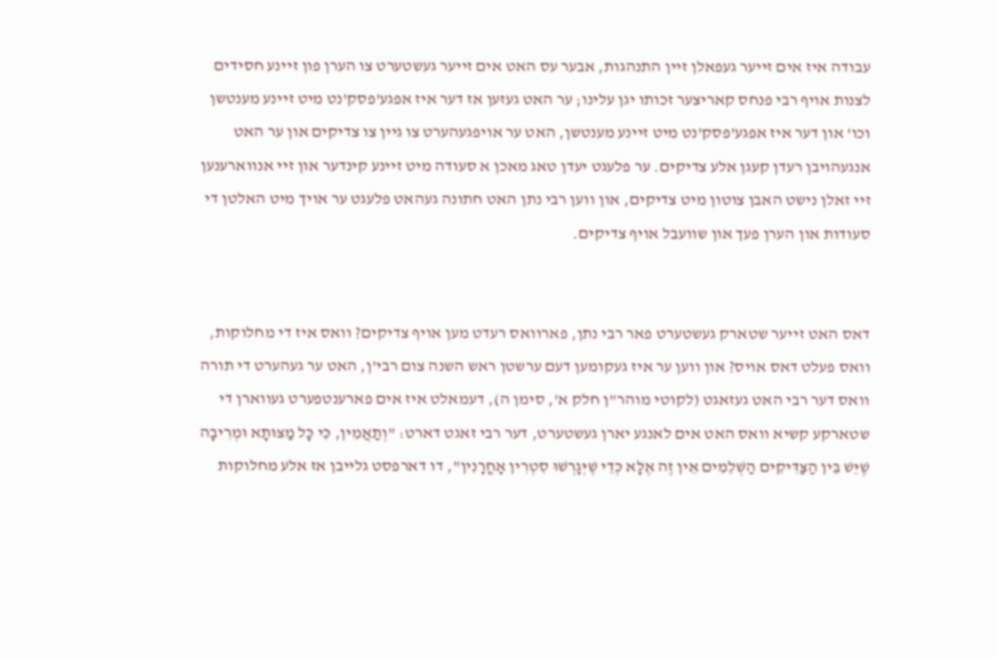עבודה איז אים זייער געפאלן זיין התנהגות, אבער עס האט אים זייער געשטערט צו הערן פון זיינע חסידים לצנות אויף רבי פנחס קאריצער זכותו יגן עלינו; ער האט געזען אז דער איז אפגע'פסק'נט מיט זיינע מענטשן וכו' און דער איז אפגע'פסק'נט מיט זיינע מענטשן, האט ער אויפגעהערט צו גיין צו צדיקים און ער האט אנגעהויבן רעדן קעגן אלע צדיקים. ער פלעגט יעדן טאג מאכן א סעודה מיט זיינע קינדער און זיי אנווארענען זיי זאלן נישט האבן צוטון מיט צדיקים, און ווען רבי נתן האט חתונה געהאט פלעגט ער אויך מיט האלטן די סעודות און הערן פעך און שוועבל אויף צדיקים.


דאס האט זייער שטארק געשטערט פאר רבי נתן, פארוואס רעדט מען אויף צדיקים? וואס איז די מחלוקות, וואס פעלט דאס אויס? און ווען ער איז געקומען דעם ערשטן ראש השנה צום רבי'ן, האט ער געהערט די תורה וואס דער רבי האט געזאגט (לקוטי מוהר"ן חלק א', סימן ה), דעמאלט איז אים פארענטפערט געווארן די שטארקע קשיא וואס האט אים לאנגע יארן געשטערט, דער רבי זאגט דארט: "וְתַאֲמִין, כִּי כָּל מַצּוּתָא וּמְרִיבָה שֶׁיֵּשׁ בֵּין הַצַּדִּיקִים הַשְּׁלֵמִים אֵין זֶה אֶלָּא כְּדֵי שֶׁיְּגָרְשׁוּ סִטְרִין אָחֳרָנִין", דו דארפסט גלייבן אז אלע מחלוקות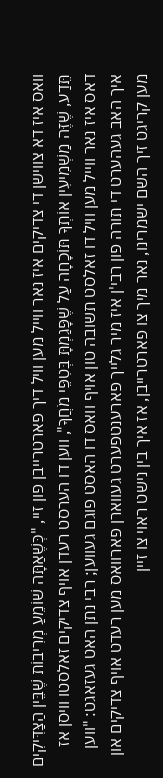וואס איז דא צווישן די צדיקים איז נאר ווייל מען וויל דיך פארטרייבן פון זיי, "כְּשֶׁאַתָּה שׁוֹמֵעַ מְרִיבוֹת שֶׁבֵּין הַצַּדִּיקִים תֵּדַע, שֶׁזֶּה מַשְׁמִיעִין אוֹתְךָ תּוֹכָחָה עַל שֶׁפָּגַמְתָּ בְּטִפֵּי מֹחֲךָ", ווען דו הערסט רעדן אויף צדיקים זאלסטו וויסן אז דאס איז נאר ווייל מען וויל דו זאלסט תשובה טון אויף וואס דו האסט פוגם געווען; רבי נתן האט געזאגט: "ווען איך האב געהערט די תורה פון רבי'ן איז מיר גלייך פארענטפערט געווארן פארוואס מען רעדט אויף צדיקים און מען קריגט זיך השם ישמרינו, נאר מיך צו פארטרייבן, אז איך בין נישט ראוי צו זיין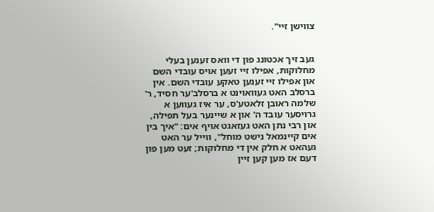צווישן זיי".


געב זיך אכטונג פון די וואס זענען בעלי מחלוקות, אפילו זיי זעען אויס עובדי השם און אפילו זיי זענען טאקע עובדי השם. אין ברסלב האט געוואוינט א ברסלב'ער חסיד, ר' שלמה ראובן זלאטע'ס, ער איז געווען א גרויסער עובד ה' און א שיינער בעל תפילה, און רבי נתן האט געזאגט אויף אים: "איך בין אים קיינמאל נישט מוחל", ווייל ער האט געהאט א חלק אין די מחלוקות; זעט מען פון דעם אז מען קען זיין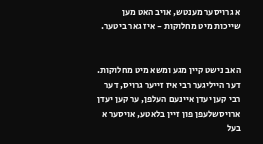א גרויסער מענטש, אויב האט מען שייכות מיט מחלוקות - איז גאר ביטער.


האב נישט קיין מגע ומשא מיט מחלוקות. דער הייליגער רבי איז זייער גרויס, דער רבי קען יעדן איינעם העלפן, ער קען יעדן ארויסשלעפן פון זיין בלאטע, אויסער א בעל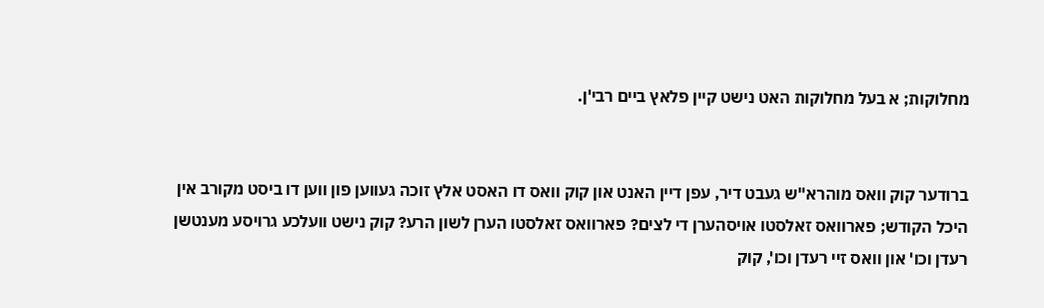מחלוקות; א בעל מחלוקות האט נישט קיין פלאץ ביים רבי'ן.


ברודער קוק וואס מוהרא"ש געבט דיר, עפן דיין האנט און קוק וואס דו האסט אלץ זוכה געווען פון ווען דו ביסט מקורב אין היכל הקודש; פארוואס זאלסטו אויסהערן די לצים? פארוואס זאלסטו הערן לשון הרע? קוק נישט וועלכע גרויסע מענטשן רעדן וכו' און וואס זיי רעדן וכו', קוק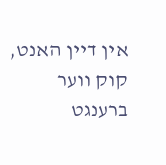אין דיין האנט, קוק ווער ברענגט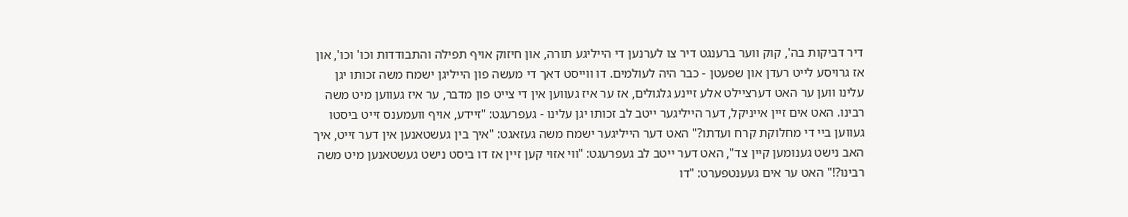דיר דביקות בה', קוק ווער ברענגט דיר צו לערנען די הייליגע תורה, און חיזוק אויף תפילה והתבודדות וכו' וכו', און אז גרויסע לייט רעדן און שפעטן - כבר היה לעולמים. דו ווייסט דאך די מעשה פון הייליגן ישמח משה זכותו יגן עלינו ווען ער האט דערציילט אלע זיינע גלגולים, אז ער איז געווען אין די צייט פון מדבר, ער איז געווען מיט משה רבינו. האט אים זיין אייניקל, דער הייליגער ייטב לב זכותו יגן עלינו - געפרעגט: "זיידע, אויף וועמענס זייט ביסטו געווען ביי די מחלוקת קרח ועדתו?" האט דער הייליגער ישמח משה געזאגט: "איך בין געשטאנען אין דער זייט, איך האב נישט גענומען קיין צד", האט דער ייטב לב געפרעגט: "ווי אזוי קען זיין אז דו ביסט נישט געשטאנען מיט משה רבינו?!" האט ער אים געענטפערט: "דו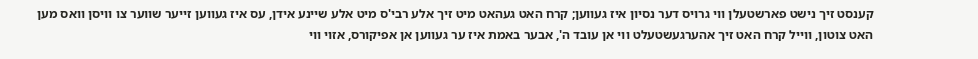קענסט זיך נישט פארשטעלן ווי גרויס דער נסיון איז געווען; קרח האט געהאט מיט זיך אלע רבי'ס מיט אלע שיינע אידן, עס איז געווען זייער שווער צו וויסן וואס מען האט צוטון, ווייל קרח האט זיך אהערגעשטעלט ווי אן עובד ה', אבער באמת איז ער געווען אן אפיקורס, אזוי ווי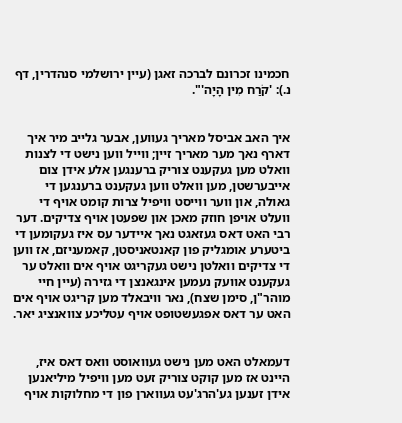חכמינו זכרונם לברכה זאגן (עיין ירושלמי סנהדרין, דף נ.): 'קֹרַח מִין הָיָה'".


איך האב אביסל מאריך געווען, אבער גלייב מיר איך דארף נאך מער מאריך זיין; ווייל ווען נישט די לצנות וואלט מען געקענט צוריק ברענגען אלע אידן צום אייבערשטן, מען וואלט ווען געקענט ברענגען די גאולה, און ווער ווייסט וויפיל צרות קומט אויף די וועלט אויפן חוזק מאכן און שפעטן אויף צדיקים. דער רבי האט דאס געזאגט נאך איידער עס איז געקומען די ביטערע אומגליק פון קאנטאניסטן, קאמעניזם, אז ווען די צדיקים וואלטן נישט געקריגט אויף אים וואלט ער געקענט אוועק נעמען אינגאנצן די גזירה (עיין חיי מוהר"ן, סימן שצח), נאר וויבאלד מען קריגט אויף אים האט ער דאס אפגעשטופט אויף עטליכע צוואנציג יאר.


דעמאלט האט מען נישט געוואוסט וואס דאס איז, היינט אז מען קוקט צוריק זעט מען וויפיל מיליאנען אידן זענען גע'הרג'עט געווארן פון די מחלוקות אויף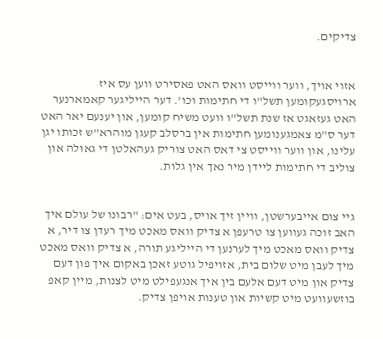צדיקים.


אזוי אויך, ווער ווייסט וואס האט פאסירט ווען עס איז ארויסגעקומען תשל"ו די חתימות וכו'. דער הייליגער קאמארנער האט געזאגט אז שנת תשל"ו וועט משיח קומען, און יענעם יאר האט דער ס"מ צאמגענומען חתימות אין ברסלב קעגן מוהרא"ש זכותו יגן עלינו, און ווער ווייסט צי דאס האט צוריק געהאלטן די גאולה און צוליב די חתימות ליידן מיר נאך אין גלות.


גיי צום אייבערשטן, וויין זיך אויס, בעט אים: "רבונו של עולם איך האב זוכה געווען צו טרעפן א צדיק וואס מאכט מיך רעדן צו דיר, א צדיק וואס מאכט מיך לערנען די הייליגע תורה, א צדיק וואס מאכט מיך לעבן מיט שלום בית, אזויפיל גוטע זאכן באקום איך פון דעם צדיק און מיט דעם אלעם בין איך אנגעפילט מיט לצנות, מיין קאפ בוזשעוועט מיט קשיות און טענות אויפן צדיק.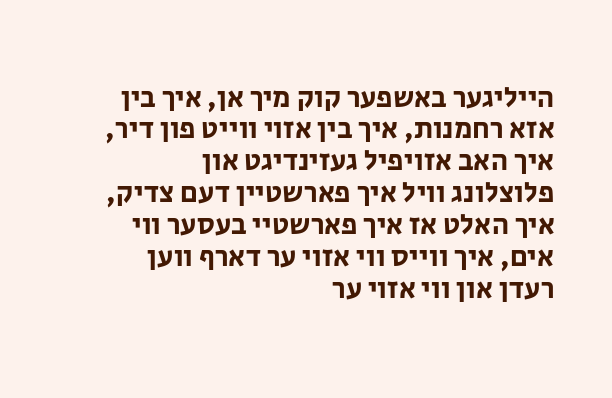הייליגער באשפער קוק מיך אן, איך בין אזא רחמנות, איך בין אזוי ווייט פון דיר, איך האב אזויפיל געזינדיגט און פלוצלונג וויל איך פארשטיין דעם צדיק, איך האלט אז איך פארשטיי בעסער ווי אים, איך ווייס ווי אזוי ער דארף ווען רעדן און ווי אזוי ער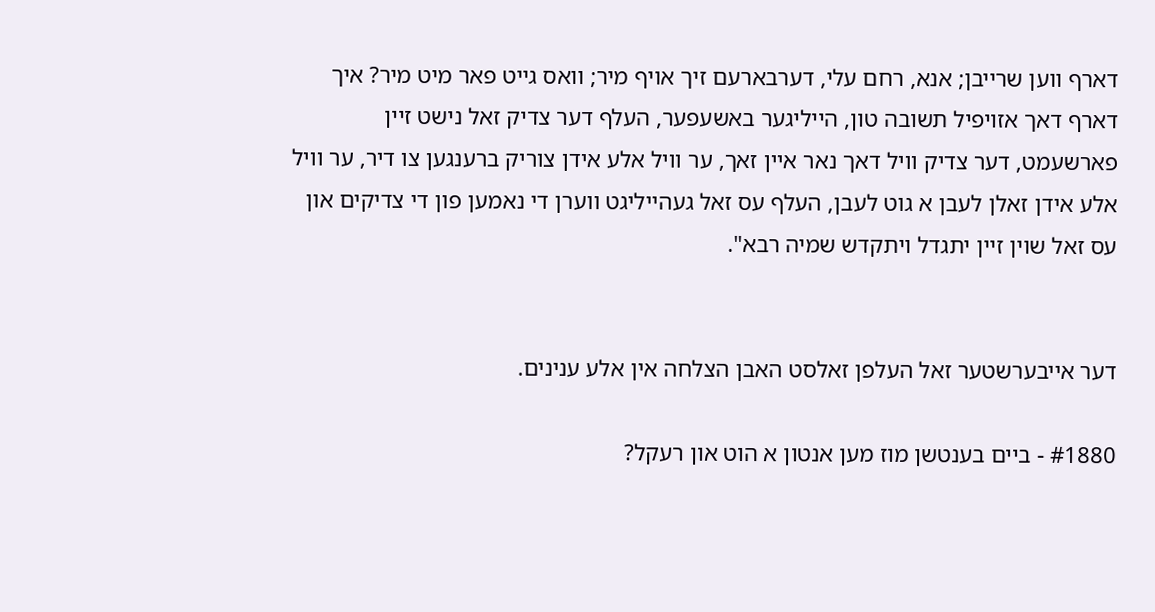דארף ווען שרייבן; אנא, רחם עלי, דערבארעם זיך אויף מיר; וואס גייט פאר מיט מיר? איך דארף דאך אזויפיל תשובה טון, הייליגער באשעפער, העלף דער צדיק זאל נישט זיין פארשעמט, דער צדיק וויל דאך נאר איין זאך, ער וויל אלע אידן צוריק ברענגען צו דיר, ער וויל אלע אידן זאלן לעבן א גוט לעבן, העלף עס זאל געהייליגט ווערן די נאמען פון די צדיקים און עס זאל שוין זיין יתגדל ויתקדש שמיה רבא".


דער אייבערשטער זאל העלפן זאלסט האבן הצלחה אין אלע ענינים.

#1880 - ביים בענטשן מוז מען אנטון א הוט און רעקל?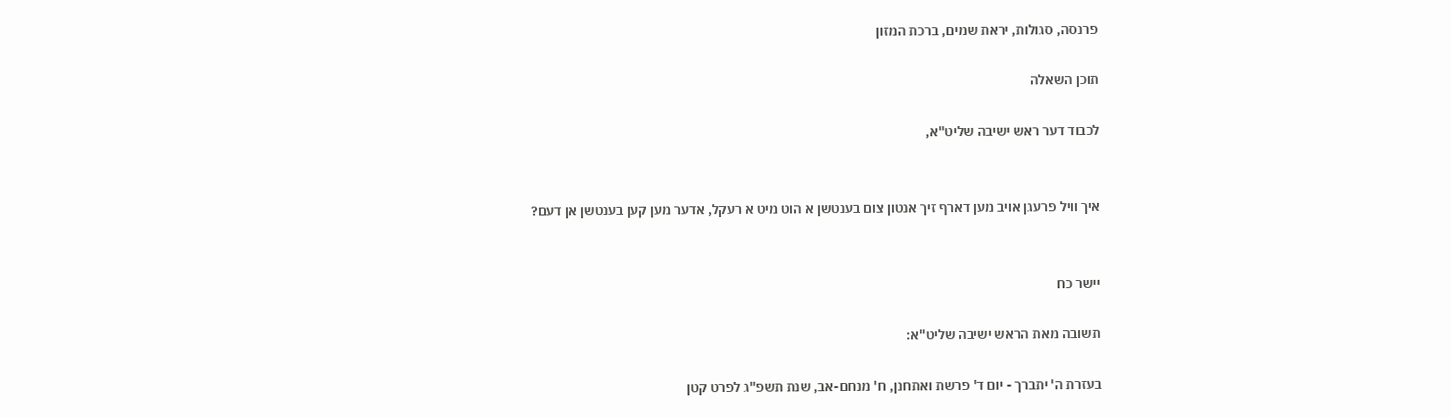פרנסה, סגולות, יראת שמים, ברכת המזון

תוכן השאלה

לכבוד דער ראש ישיבה שליט"א,


איך וויל פרעגן אויב מען דארף זיך אנטון צום בענטשן א הוט מיט א רעקל, אדער מען קען בענטשן אן דעם?


יישר כח

תשובה מאת הראש ישיבה שליט"א:

בעזרת ה' יתברך - יום ד' פרשת ואתחנן, ח' מנחם-אב, שנת תשפ"ג לפרט קטן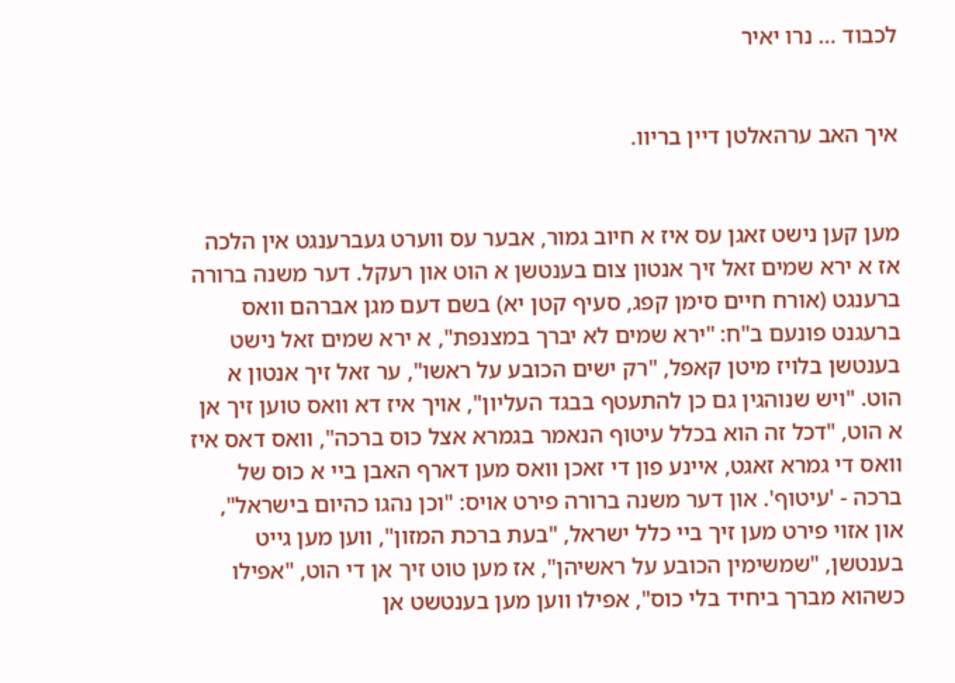לכבוד ... נרו יאיר


איך האב ערהאלטן דיין בריוו.


מען קען נישט זאגן עס איז א חיוב גמור, אבער עס ווערט געברענגט אין הלכה אז א ירא שמים זאל זיך אנטון צום בענטשן א הוט און רעקל. דער משנה ברורה ברענגט (אורח חיים סימן קפג, סעיף קטן יא) בשם דעם מגן אברהם וואס ברעגנט פונעם ב"ח: "ירא שמים לא יברך במצנפת", א ירא שמים זאל נישט בענטשן בלויז מיטן קאפל, "רק ישים הכובע על ראשו", ער זאל זיך אנטון א הוט. "ויש שנוהגין גם כן להתעטף בבגד העליון", אויך איז דא וואס טוען זיך אן א הוט, "דכל זה הוא בכלל עיטוף הנאמר בגמרא אצל כוס ברכה", וואס דאס איז וואס די גמרא זאגט, איינע פון די זאכן וואס מען דארף האבן ביי א כוס של ברכה - 'עיטוף'. און דער משנה ברורה פירט אויס: "וכן נהגו כהיום בישראל", און אזוי פירט מען זיך ביי כלל ישראל, "בעת ברכת המזון", ווען מען גייט בענטשן, "שמשימין הכובע על ראשיהן", אז מען טוט זיך אן די הוט, "אפילו כשהוא מברך ביחיד בלי כוס", אפילו ווען מען בענטשט אן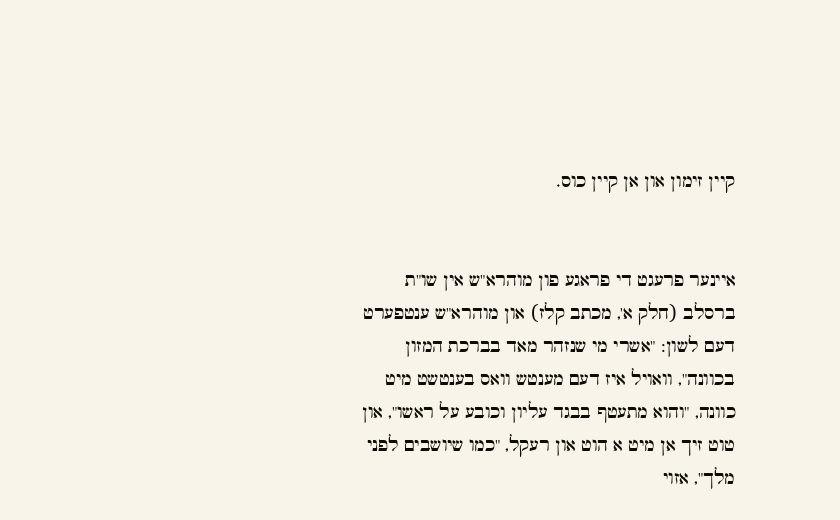קיין זימון און אן קיין כוס.


איינער פרעגט די פראגע פון מוהרא"ש אין שו"ת ברסלב (חלק א', מכתב קלז) און מוהרא"ש ענטפערט דעם לשון: "אשרי מי שנזהר מאד בברכת המזון בכוונה", וואויל איז דעם מענטש וואס בענטשט מיט כוונה, "והוא מתעטף בבגד עליון וכובע על ראשו", און טוט זיך אן מיט א הוט און רעקל, "כמו שיושבים לפני מלך", אזוי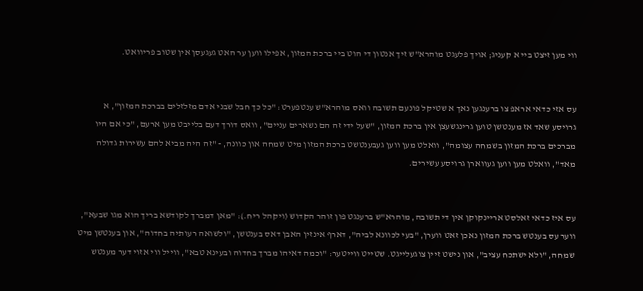ווי מען זיצט ביי א קעניג; אויך פלעגט מוהרא"ש זיך אנטון די הוט ביי ברכת המזון, אפילו ווען ער האט געגעסן אין שטוב פריוואט.


עס אזי כדאי אראפ צו ברענגען נאך א שטיקל פונעם תשובה וואס מוהרא"ש ענטפערט: "כל כך חבל שבני אדם מזלזלים בברכת המזון", א גרויסע שאד אז מענטשן טוען גרינגשעצן אין ברכת המזון, "שעל ידי זה הם נשארים עניים", וואס דורך דעם בלייבט מען ארעם, "כי אם היו מברכים ברכת המזון בשמחה עצומה", וואלט מען ווען געבענטשט ברכת המזון מיט שמחה און כוונה, - "זה היה מביא להם עשירות גדולה מאד", וואלט מען ווען געווארן גרויסע עשירים.


עס איז כדאי זאלסט אריינקוקן אין די תשובה, מוהרא"ש ברענגט פון זוהר הקדוש (ויקהל ריח.): "מאן דמברך לקודשא בריך הוא מגו שבעא", ווער עס בענטש ברכת המזון נאכן זאט ווערן, "בעי לכוונא לביה", דארף אינזין האבן דאס בענטשן, "ולשואה רעותיה בחדוה", און בענטשן מיט שמחה, "ולא ישתכח עציב", און נישט זיין צוגעלייגט. שטייט ווייטער: "וכמה דאיהו מברך בחדוה ובעינא טבא", ווייל ווי אזוי דער מענטש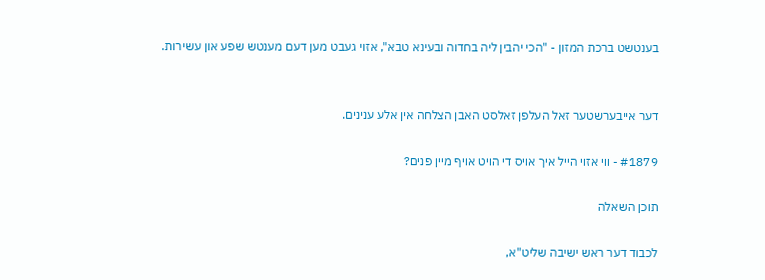בענטשט ברכת המזון - "הכי יהבין ליה בחדוה ובעינא טבא", אזוי געבט מען דעם מענטש שפע און עשירות.


דער אייבערשטער זאל העלפן זאלסט האבן הצלחה אין אלע ענינים.

#1879 - ווי אזוי הייל איך אויס די הויט אויף מיין פנים?

תוכן השאלה

לכבוד דער ראש ישיבה שליט"א,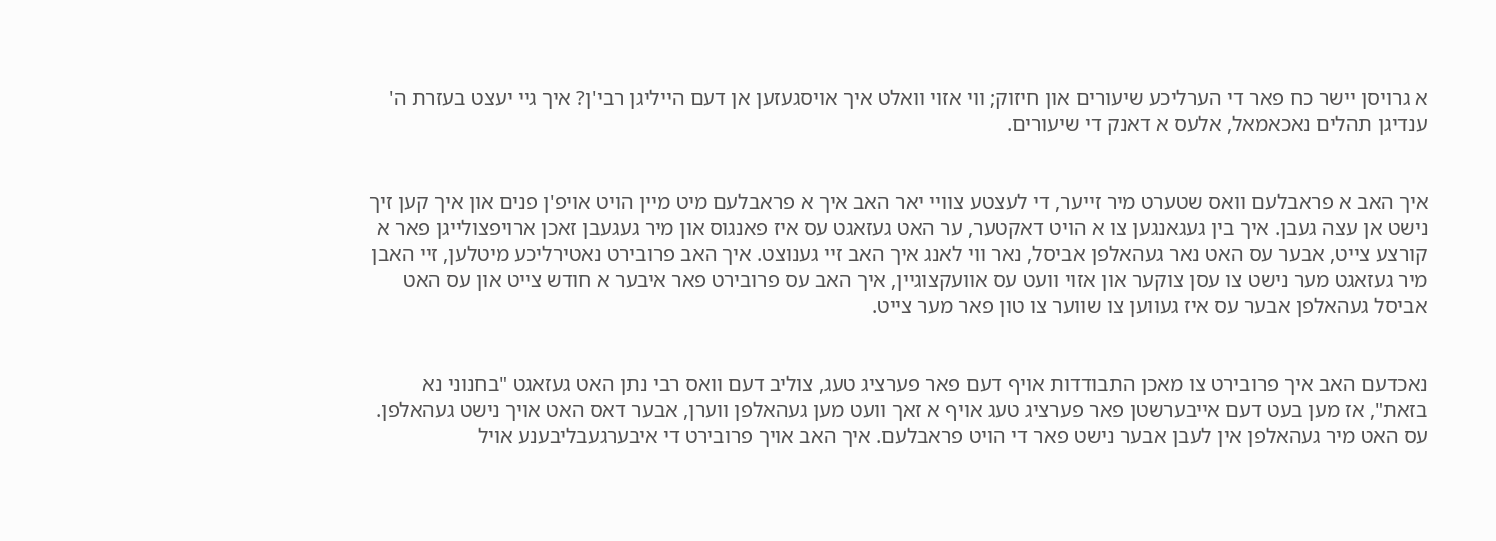א גרויסן יישר כח פאר די הערליכע שיעורים און חיזוק; ווי אזוי וואלט איך אויסגעזען אן דעם הייליגן רבי'ן? איך גיי יעצט בעזרת ה' ענדיגן תהלים נאכאמאל, אלעס א דאנק די שיעורים.


איך האב א פראבלעם וואס שטערט מיר זייער, די לעצטע צוויי יאר האב איך א פראבלעם מיט מיין הויט אויפ'ן פנים און איך קען זיך נישט אן עצה געבן. איך בין געגאנגען צו א הויט דאקטער, ער האט געזאגט עס איז פאנגוס און מיר געגעבן זאכן ארויפצולייגן פאר א קורצע צייט, אבער עס האט נאר געהאלפן אביסל, נאר ווי לאנג איך האב זיי גענוצט. איך האב פרובירט נאטירליכע מיטלען, זיי האבן מיר געזאגט מער נישט צו עסן צוקער און אזוי וועט עס אוועקצוגיין, איך האב עס פרובירט פאר איבער א חודש צייט און עס האט אביסל געהאלפן אבער עס איז געווען צו שווער צו טון פאר מער צייט.


נאכדעם האב איך פרובירט צו מאכן התבודדות אויף דעם פאר פערציג טעג, צוליב דעם וואס רבי נתן האט געזאגט "בחנוני נא בזאת", אז מען בעט דעם אייבערשטן פאר פערציג טעג אויף א זאך וועט מען געהאלפן ווערן, אבער דאס האט אויך נישט געהאלפן. עס האט מיר געהאלפן אין לעבן אבער נישט פאר די הויט פראבלעם. איך האב אויך פרובירט די איבערגעבליבענע אויל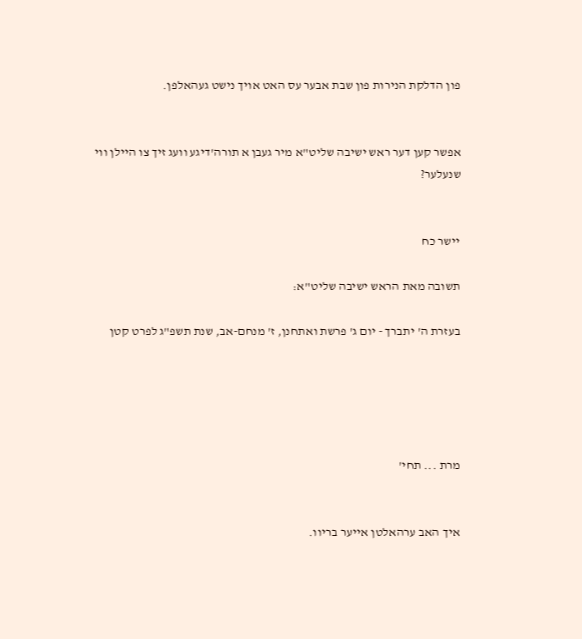פון הדלקת הנירות פון שבת אבער עס האט אויך נישט געהאלפן.


אפשר קען דער ראש ישיבה שליט"א מיר געבן א תורה'דיגע וועג זיך צו היילן ווי שנעלער?


יישר כח

תשובה מאת הראש ישיבה שליט"א:

בעזרת ה' יתברך - יום ג' פרשת ואתחנן, ז' מנחם-אב, שנת תשפ"ג לפרט קטן





מרת ... תחי'


איך האב ערהאלטן אייער בריוו.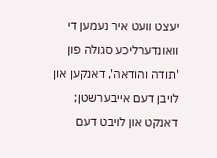יעצט וועט איר נעמען די וואונדערליכע סגולה פון 'תודה והודאה', דאנקען און לויבן דעם אייבערשטן; דאנקט און לויבט דעם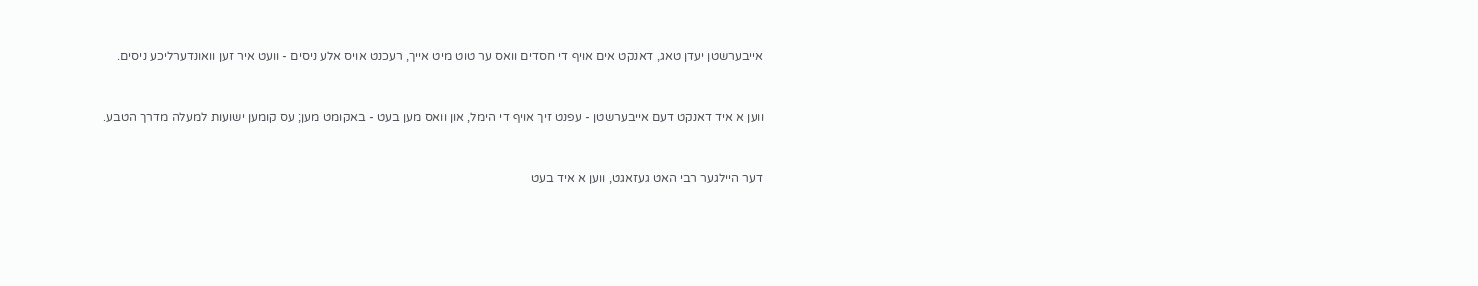אייבערשטן יעדן טאג, דאנקט אים אויף די חסדים וואס ער טוט מיט אייך, רעכנט אויס אלע ניסים - וועט איר זען וואונדערליכע ניסים.


ווען א איד דאנקט דעם אייבערשטן - עפנט זיך אויף די הימל, און וואס מען בעט - באקומט מען; עס קומען ישועות למעלה מדרך הטבע.


דער היילגער רבי האט געזאגט, ווען א איד בעט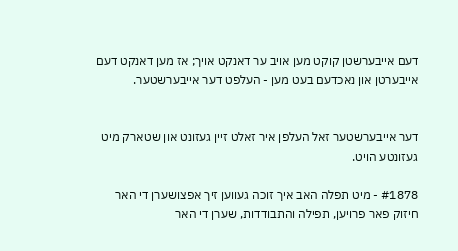דעם אייבערשטן קוקט מען אויב ער דאנקט אויך; אז מען דאנקט דעם אייבערטן און נאכדעם בעט מען - העלפט דער אייבערשטער.


דער אייבערשטער זאל העלפן איר זאלט זיין געזונט און שטארק מיט געזונטע הויט.

#1878 - מיט תפלה האב איך זוכה געווען זיך אפצושערן די האר
חיזוק פאר פרויען, תפילה והתבודדות, שערן די האר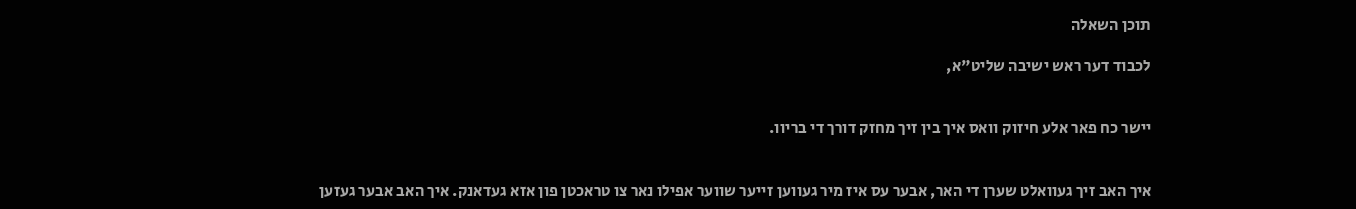תוכן השאלה

לכבוד דער ראש ישיבה שליט"א,


יישר כח פאר אלע חיזוק וואס איך בין זיך מחזק דורך די בריוו.


איך האב זיך געוואלט שערן די האר, אבער עס איז מיר געווען זייער שווער אפילו נאר צו טראכטן פון אזא געדאנק. איך האב אבער געזען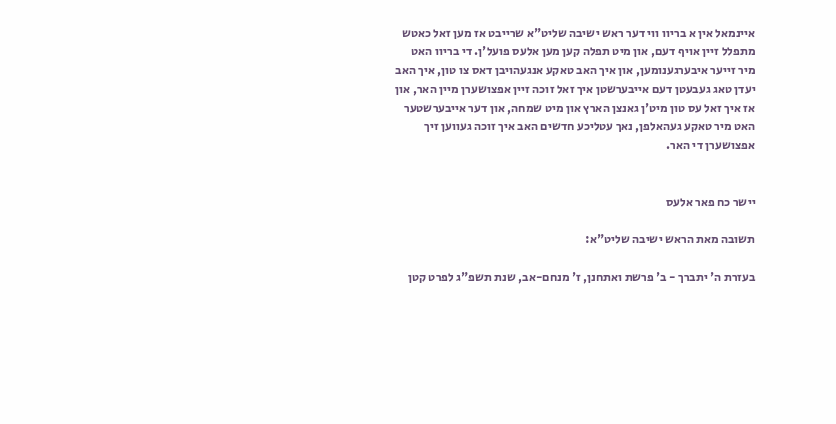איינמאל אין א בריוו ווי דער ראש ישיבה שליט"א שרייבט אז מען זאל כאטש מתפלל זיין אויף דעם, און מיט תפלה קען מען אלעס פועל'ן. די בריוו האט מיר זייער איבערגענומען, און איך האב טאקע אנגעהויבן דאס צו טון, איך האב יעדן טאג געבעטן דעם אייבערשטן איך זאל זוכה זיין אפצושערן מיין האר, און אז איך זאל עס טון מיט'ן גאנצן הארץ און מיט שמחה, און דער אייבערשטער האט מיר טאקע געהאלפן, נאך עטליכע חדשים האב איך זוכה געווען זיך אפצושערן די האר.


יישר כח פאר אלעס

תשובה מאת הראש ישיבה שליט"א:

בעזרת ה' יתברך - ב' פרשת ואתחנן, ז' מנחם-אב, שנת תשפ"ג לפרט קטן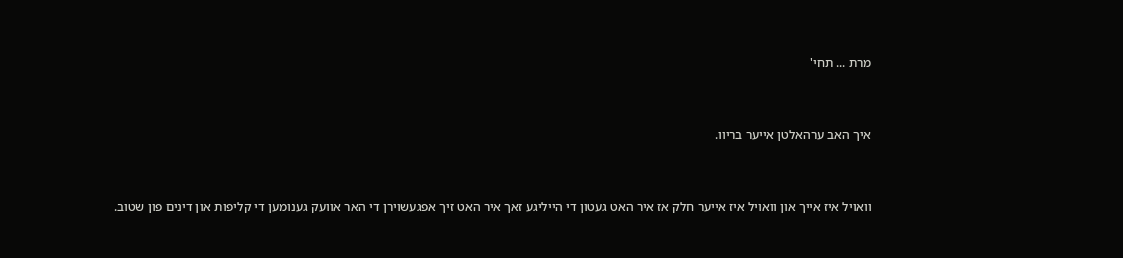מרת ... תחי'


איך האב ערהאלטן אייער בריוו.


וואויל איז אייך און וואויל איז אייער חלק אז איר האט געטון די הייליגע זאך איר האט זיך אפגעשוירן די האר אוועק גענומען די קליפות און דינים פון שטוב.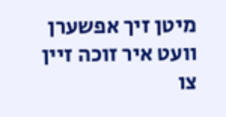מיטן זיך אפשערן וועט איר זוכה זיין צו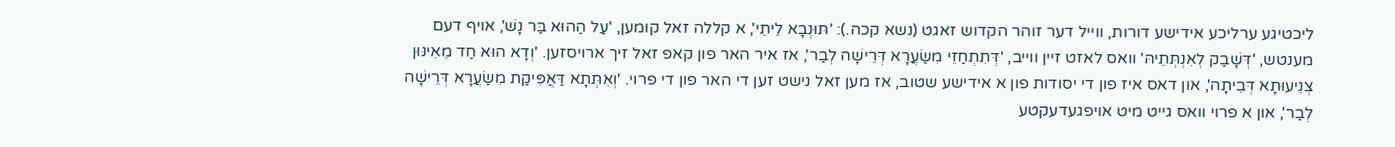ליכטיגע ערליכע אידישע דורות, ווייל דער זוהר הקדוש זאגט (נשא קכה.): 'תּוּנְבָא לֵיתֵי', א קללה זאל קומען, 'עַל הַהוּא בַּר נָשׁ', אויף דעם מענטש, 'דְּשָׁבַק לְאִנְתְּתֵיהּ' וואס לאזט זיין ווייב, 'דְּתִתְחַזֵי מִשַׂעֲרָא דְּרֵישָׁה לְבַר', אז איר האר פון קאפ זאל זיך ארויסזען. 'וְדָא הוּא חַד מֵאִינּוּן צְנִיעוּתָא דְּבֵיתָה', און דאס איז פון די יסודות פון א אידישע שטוב, אז מען זאל נישט זען די האר פון די פרוי. 'וְאִתְּתָא דַּאֲפִּיקַת מִשַׂעֲרָא דְּרֵישָׁה לְבַר', און א פרוי וואס גייט מיט אויפגעדעקטע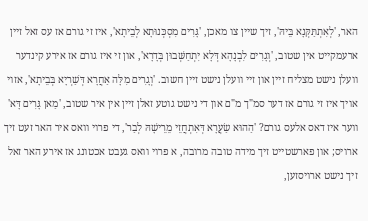האר, 'לְאִתְתַּקְּנָא בֵּיהּ', זיך שיין צו מאכן, 'גָּרִים מִסְכְּנוּתָא לְבֵיתָא', איז זי גורם אז עס זאל זיין ארעמקייט אין שטוב, 'וְגָרִים לִבְנָהָא דְּלָא יִתְחַשְּׁבוּן בְּדָרָא', און זי איז גורם אז אירע קינדער וועלן נישט מצליח זיין און זיי וועלן נישט זיין חשוב. 'וְגָרִים מִלָּה אַחֲרָא דְּשַׁרְיָא בְּבֵיתָא', אזוי אויך איז זי גורם אז דער סמ"ך מ"ם און די נישט גוטע זאלן זיין אין איר שטוב, 'מַאן גָּרִים דָּא' ווער איז דאס אלעס גורם? 'הַהוּא שַׂעֲרָא דְּאִתְחֲזֵי מֵרֵישָׁהּ לְבַר', די פרוי וואס איר האר זעט זיך ארויס; און פארשטייט זיך מידה טובה מרובה, א פרוי וואס געבט אכטונג אז אירע האר זאל זיך נישט ארויסזען,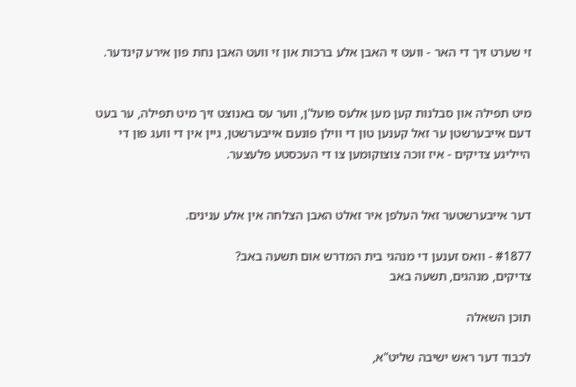זי שערט זיך די האר - וועט זי האבן אלע ברכות און זי וועט האבן נחת פון אירע קינדער.


מיט תפילה און סבלנות קען מען אלעס פועל'ן, ווער עס באנוצט זיך מיט תפילה, ער בעט דעם אייבערשטן ער זאל קענען טון די ווילן פונעם אייבערשטן, גיין אין די וועג פון די הייליגע צדיקים - איז זוכה צוצוקומען צו די העכסטע פלעצער.


דער אייבערשטער זאל העלפן איר זאלט האבן הצלחה אין אלע ענינים.

#1877 - וואס זענען די מנהגי בית המדרש אום תשעה באב?
צדיקים, מנהגים, תשעה באב

תוכן השאלה

לכבוד דער ראש ישיבה שליט"א,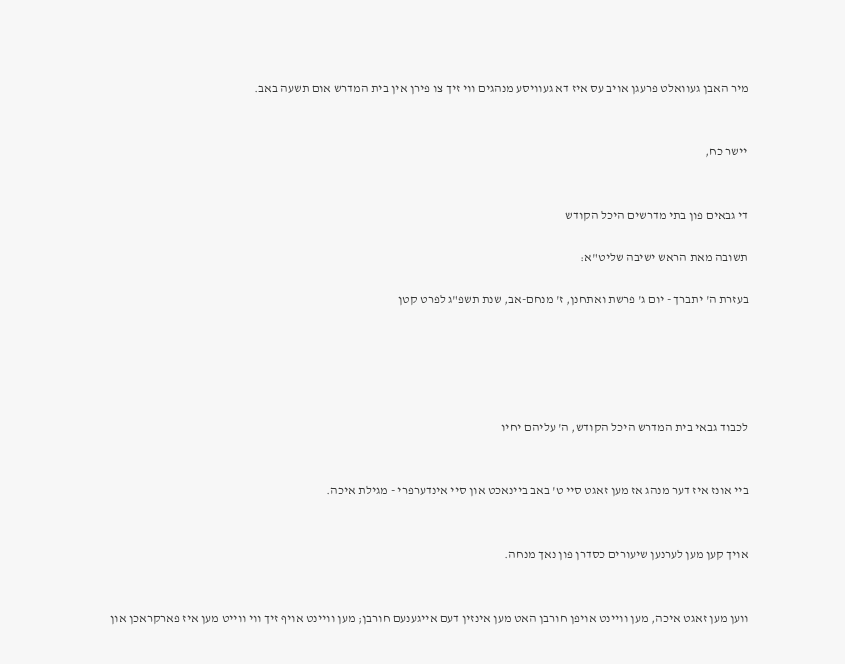מיר האבן געוואלט פרעגן אויב עס איז דא געוויסע מנהגים ווי זיך צו פירן אין בית המדרש אום תשעה באב.


יישר כח,


די גבאים פון בתי מדרשים היכל הקודש

תשובה מאת הראש ישיבה שליט"א:

בעזרת ה' יתברך - יום ג' פרשת ואתחנן, ז' מנחם-אב, שנת תשפ"ג לפרט קטן





לכבוד גבאי בית המדרש היכל הקודש, ה' עליהם יחיו


ביי אונז איז דער מנהג אז מען זאגט סיי ט' באב ביינאכט און סיי אינדערפרי - מגילת איכה.


אויך קען מען לערנען שיעורים כסדרן פון נאך מנחה.


ווען מען זאגט איכה, מען וויינט אויפן חורבן האט מען אינזין דעם אייגענעם חורבן; מען וויינט אויף זיך ווי ווייט מען איז פארקראכן און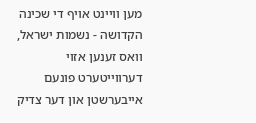מען וויינט אויף די שכינה הקדושה - נשמות ישראל, וואס זענען אזוי דערווייטערט פונעם אייבערשטן און דער צדיק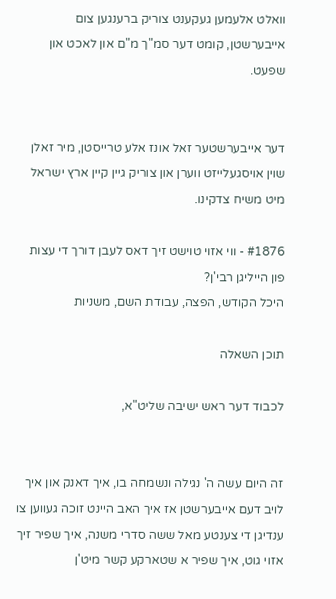וואלט אלעמען געקענט צוריק ברענגען צום אייבערשטן, קומט דער סמ"ך מ"ם און לאכט און שפעט.


דער אייבערשטער זאל אונז אלע טרייסטן, מיר זאלן שוין אויסגעלייזט ווערן און צוריק גיין קיין ארץ ישראל מיט משיח צדקינו.

#1876 - ווי אזוי טוישט זיך דאס לעבן דורך די עצות פון הייליגן רבי'ן?
היכל הקודש, הפצה, עבודת השם, משניות

תוכן השאלה

לכבוד דער ראש ישיבה שליט"א,


זה היום עשה ה' נגילה ונשמחה בו, איך דאנק און איך לויב דעם אייבערשטן אז איך האב היינט זוכה געווען צו ענדיגן די צענטע מאל ששה סדרי משנה, איך שפיר זיך אזוי גוט, איך שפיר א שטארקע קשר מיט'ן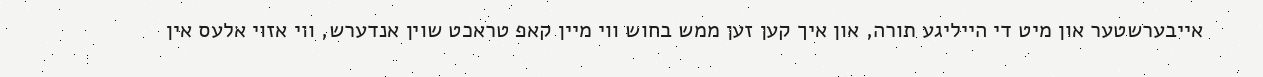אייבערשטער און מיט די הייליגע תורה, און איך קען זען ממש בחוש ווי מיין קאפ טראכט שוין אנדערש, ווי אזוי אלעס אין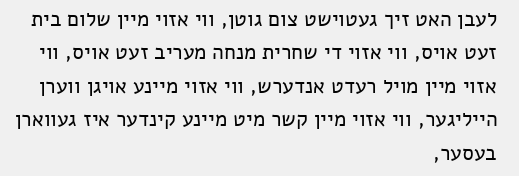לעבן האט זיך געטוישט צום גוטן, ווי אזוי מיין שלום בית זעט אויס, ווי אזוי די שחרית מנחה מעריב זעט אויס, ווי אזוי מיין מויל רעדט אנדערש, ווי אזוי מיינע אויגן ווערן הייליגער, ווי אזוי מיין קשר מיט מיינע קינדער איז געווארן בעסער,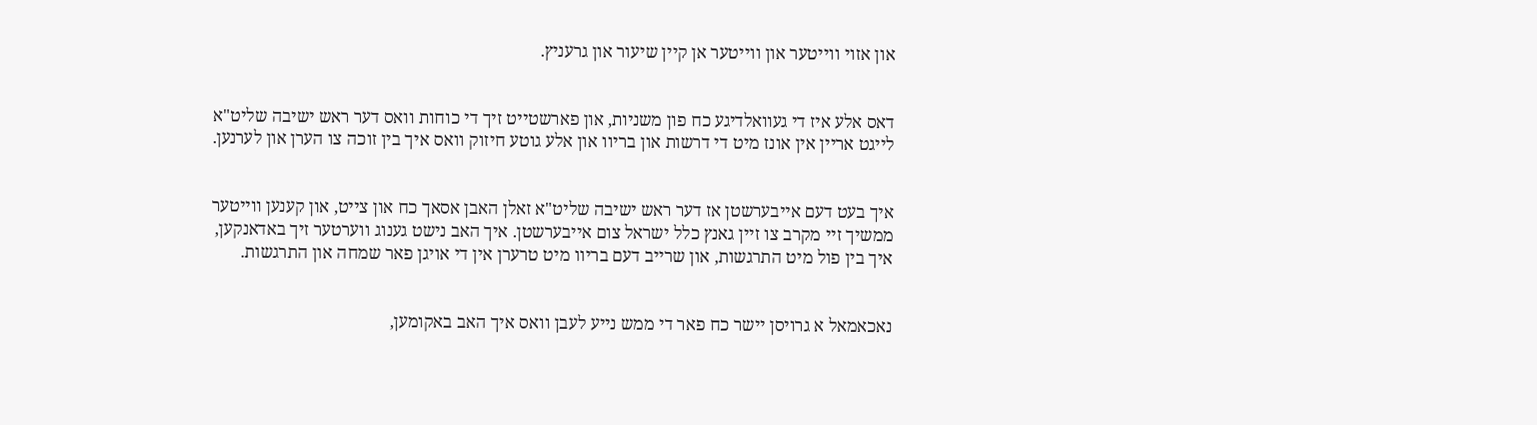און אזוי ווייטער און ווייטער אן קיין שיעור און גרעניץ.


דאס אלע איז די געוואלדיגע כח פון משניות, און פארשטייט זיך די כוחות וואס דער ראש ישיבה שליט"א לייגט אריין אין אונז מיט די דרשות און בריוו און אלע גוטע חיזוק וואס איך בין זוכה צו הערן און לערנען.


איך בעט דעם אייבערשטן אז דער ראש ישיבה שליט"א זאלן האבן אסאך כח און צייט, און קענען ווייטער ממשיך זיי מקרב צו זיין גאנץ כלל ישראל צום אייבערשטן. איך האב נישט גענוג ווערטער זיך באדאנקען, איך בין פול מיט התרגשות, און שרייב דעם בריוו מיט טרערן אין די אויגן פאר שמחה און התרגשות.


נאכאמאל א גרויסן יישר כח פאר די ממש נייע לעבן וואס איך האב באקומען,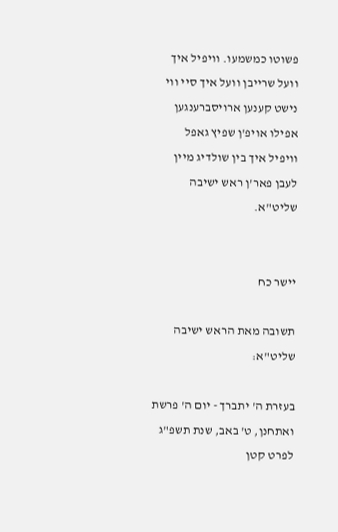פשוטו כמשמעו. וויפיל איך וועל שרייבן וועל איך סיי ווי נישט קענען ארויסברענגען אפילו אויפ'ן שפיץ גאפל וויפיל איך בין שולדיג מיין לעבן פאר'ן ראש ישיבה שליט"א.


יישר כח

תשובה מאת הראש ישיבה שליט"א:

בעזרת ה' יתברך - יום ה' פרשת ואתחנן, ט' באב, שנת תשפ"ג לפרט קטן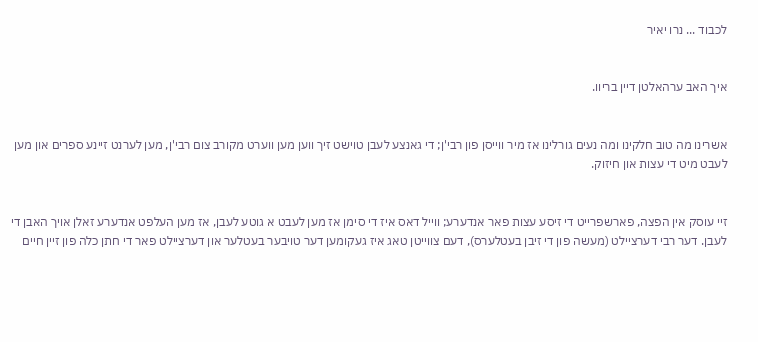לכבוד ... נרו יאיר


איך האב ערהאלטן דיין בריוו.


אשרינו מה טוב חלקינו ומה נעים גורלינו אז מיר ווייסן פון רבי'ן; די גאנצע לעבן טוישט זיך ווען מען ווערט מקורב צום רבי'ן, מען לערנט זיינע ספרים און מען לעבט מיט די עצות און חיזוק.


זיי עוסק אין הפצה, פארשפרייט די זיסע עצות פאר אנדערע; ווייל דאס איז די סימן אז מען לעבט א גוטע לעבן, אז מען העלפט אנדערע זאלן אויך האבן די לעבן. דער רבי דערציילט (מעשה פון די זיבן בעטלערס), דעם צווייטן טאג איז געקומען דער טויבער בעטלער און דערציילט פאר די חתן כלה פון זיין חיים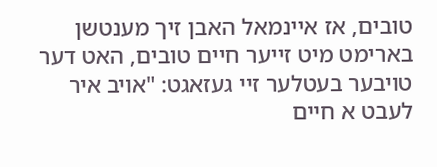טובים, אז איינמאל האבן זיך מענטשן בארימט מיט זייער חיים טובים, האט דער טויבער בעטלער זיי געזאגט: "אויב איר לעבט א חיים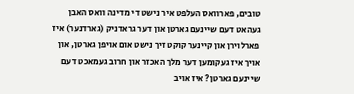טובים, פארוואס העלפט איר נישט די מדינה וואס האבן געהאט דעם שיינעם גארטן און דער גראדניק (גארדנער) איז פארלוירן און קיינער קוקט זיך נישט אום אויפן גארטן, און אויך איז געקומען דער מלך האכזר און חרוב געמאכט דעם שיינעם גארטן? איז אויב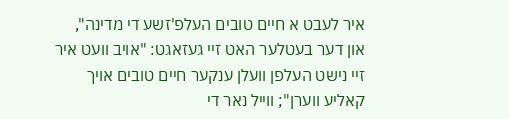איר לעבט א חיים טובים העלפ'זשע די מדינה", און דער בעטלער האט זיי געזאגט: "אויב וועט איר זיי נישט העלפן וועלן ענקער חיים טובים אויך קאליע ווערן"; ווייל נאר די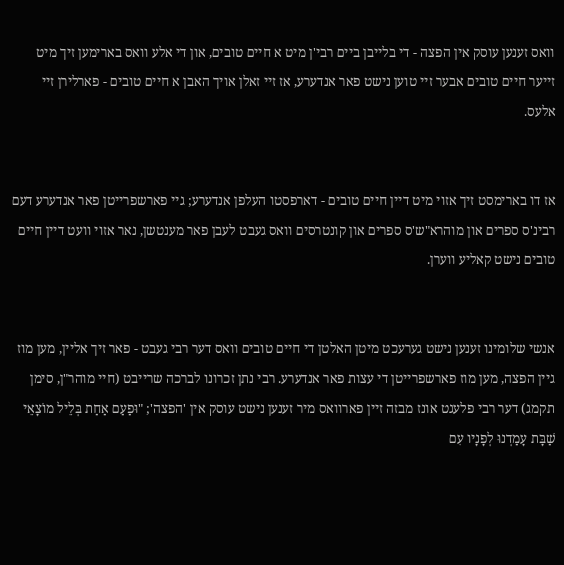וואס זענען עוסק אין הפצה - די בלייבן ביים רבי'ן מיט א חיים טובים, און די אלע וואס בארימען זיך מיט זייער חיים טובים אבער זיי טוען נישט פאר אנדערע, אז זיי זאלן אויך האבן א חיים טובים - פארלירן זיי אלעס.


אז דו בארימסט זיך אזוי מיט דיין חיים טובים - דארפסטו העלפן אנדערע; גיי פארשפרייטן פאר אנדערע דעם רבינ'ס ספרים און מוהרא"ש'ס ספרים און קונטרסים וואס געבט לעבן פאר מענטשן, נאר אזוי וועט דיין חיים טובים נישט קאליע ווערן.


אנשי שלומינו זענען נישט גערעכט מיטן האלטן די חיים טובים וואס דער רבי געבט - פאר זיך אליין, מען מוז גיין הפצה, מען מוז פארשפרייטן די עצות פאר אנדערע. רבי נתן זכרונו לברכה שרייבט (חיי מוהר"ן, סימן תקמג) דער רבי פלעגט אונז מבזה זיין פארוואס מיר זענען נישט עוסק אין 'הפצה'; "וּפַעַם אַחַת בְּלֵיל מוֹצָאֵי שַׁבָּת עָמַדְנוּ לְפָנָיו עִם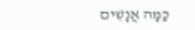כַּמָּה אֲנָשִׁים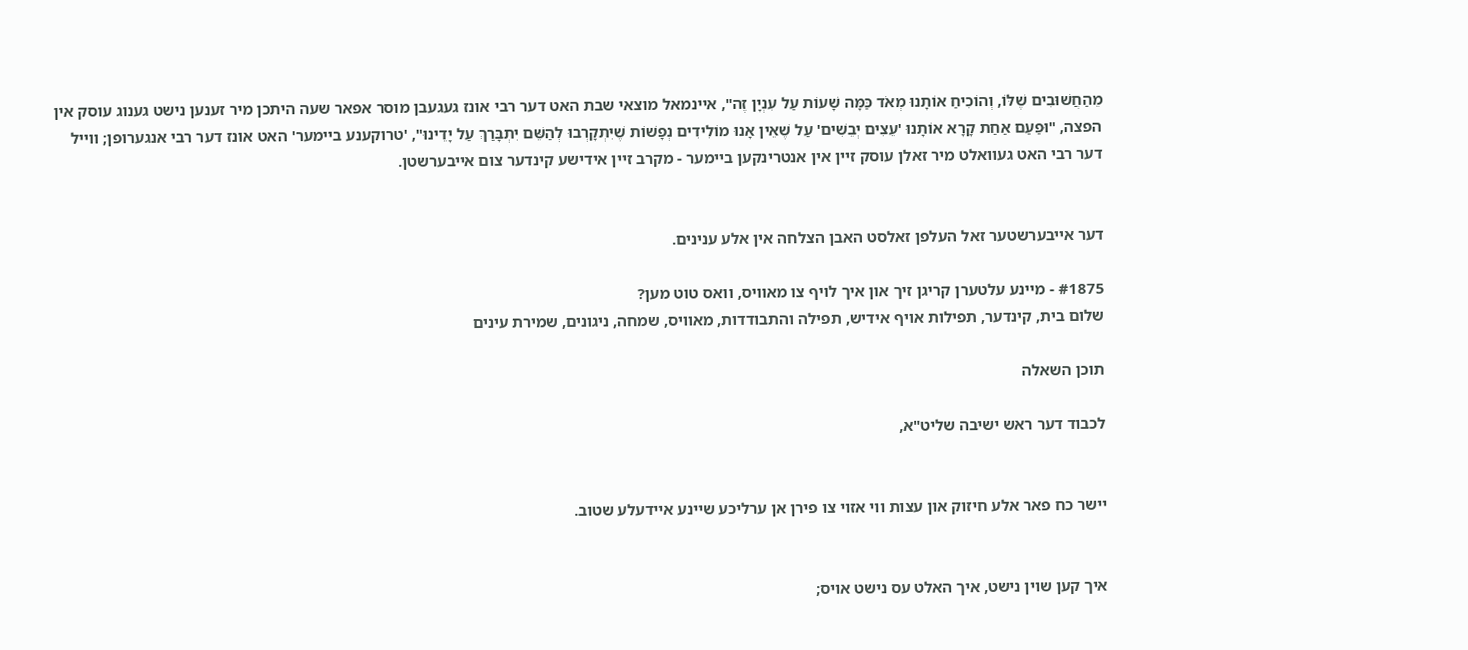מֵהַחֲשׁוּבִים שֶׁלּוֹ, וְהוֹכִיחַ אוֹתָנוּ מְאֹד כַּמָּה שָׁעוֹת עַל עִנְיָן זֶה", איינמאל מוצאי שבת האט דער רבי אונז געגעבן מוסר אפאר שעה היתכן מיר זענען נישט גענוג עוסק אין הפצה, "וּפַעַם אַחַת קָרָא אוֹתָנוּ 'עֵצִים יְבֵשִׁים' עַל שֶׁאֵין אָנוּ מוֹלִידִים נְפָשׁוֹת שֶׁיִּתְקָרְבוּ לְהַשֵּׁם יִתְבָּרַךְ עַל יָדֵינוּ", 'טרוקענע ביימער' האט אונז דער רבי אנגערופן; ווייל דער רבי האט געוואלט מיר זאלן עוסק זיין אין אנטרינקען ביימער - מקרב זיין אידישע קינדער צום אייבערשטן.


דער אייבערשטער זאל העלפן זאלסט האבן הצלחה אין אלע ענינים.

#1875 - מיינע עלטערן קריגן זיך און איך לויף צו מאוויס, וואס טוט מען?
שלום בית, קינדער, תפילות אויף אידיש, תפילה והתבודדות, מאוויס, שמחה, ניגונים, שמירת עינים

תוכן השאלה

לכבוד דער ראש ישיבה שליט"א,


יישר כח פאר אלע חיזוק און עצות ווי אזוי צו פירן אן ערליכע שיינע איידעלע שטוב.


איך קען שוין נישט, איך האלט עס נישט אויס;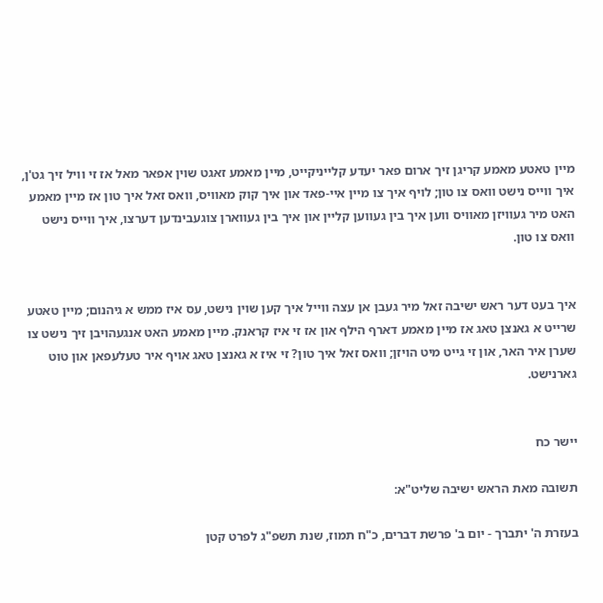מיין טאטע מאמע קריגן זיך ארום פאר יעדע קלייניקייט, מיין מאמע זאגט שוין אפאר מאל אז זי וויל זיך גט'ן, איך ווייס נישט וואס צו טון; לויף איך צו מיין איי-פאד און איך קוק מאוויס, וואס זאל איך טון אז מיין מאמע האט מיר געוויזן מאוויס ווען איך בין געווען קליין און איך בין געווארן צוגעבינדען דערצו, איך ווייס נישט וואס צו טון.


איך בעט דער ראש ישיבה זאל מיר געבן אן עצה ווייל איך קען שוין נישט, עס איז ממש א גיהנום; מיין טאטע שרייט א גאנצן טאג אז מיין מאמע דארף הילף און אז זי איז קראנק. מיין מאמע האט אנגעהויבן זיך נישט צו שערן איר האר, און זי גייט מיט הויזן; וואס זאל איך טון? זי איז א גאנצן טאג אויף איר טעלעפאן און טוט גארנישט.


יישר כח

תשובה מאת הראש ישיבה שליט"א:

בעזרת ה' יתברך - יום ב' פרשת דברים, כ"ח תמוז, שנת תשפ"ג לפרט קטן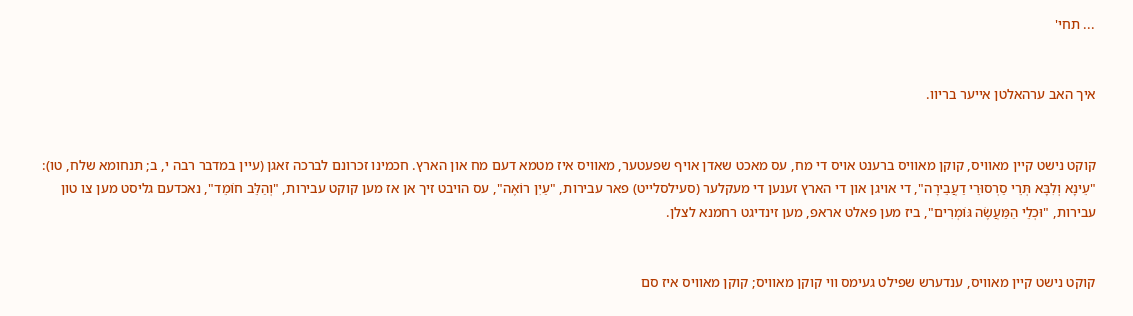... תחי'


איך האב ערהאלטן אייער בריוו.


קוקט נישט קיין מאוויס, קוקן מאוויס ברענט אויס די מח, עס מאכט שאדן אויף שפעטער, מאוויס איז מטמא דעם מח און הארץ. חכמינו זכרונם לברכה זאגן (עיין במדבר רבה י, ב; תנחומא שלח, טו): "עֵינָא וְלִבָּא תְּרֵי סַרְסוּרֵי דַעֲבֵירָה", די אויגן און די הארץ זענען די מעקלער (סעילסלייט) פאר עבירות, "עַיִן רוֹאֶה", עס הויבט זיך אן אז מען קוקט עבירות, "וְהַלֵּב חוֹמֵד", נאכדעם גליסט מען צו טון עבירות, "וּכְלֵי הַמַּעֲשֶׂה גּוֹמְרִים", ביז מען פאלט אראפ, מען זינדיגט רחמנא לצלן.


קוקט נישט קיין מאוויס, ענדערש שפילט געימס ווי קוקן מאוויס; קוקן מאוויס איז סם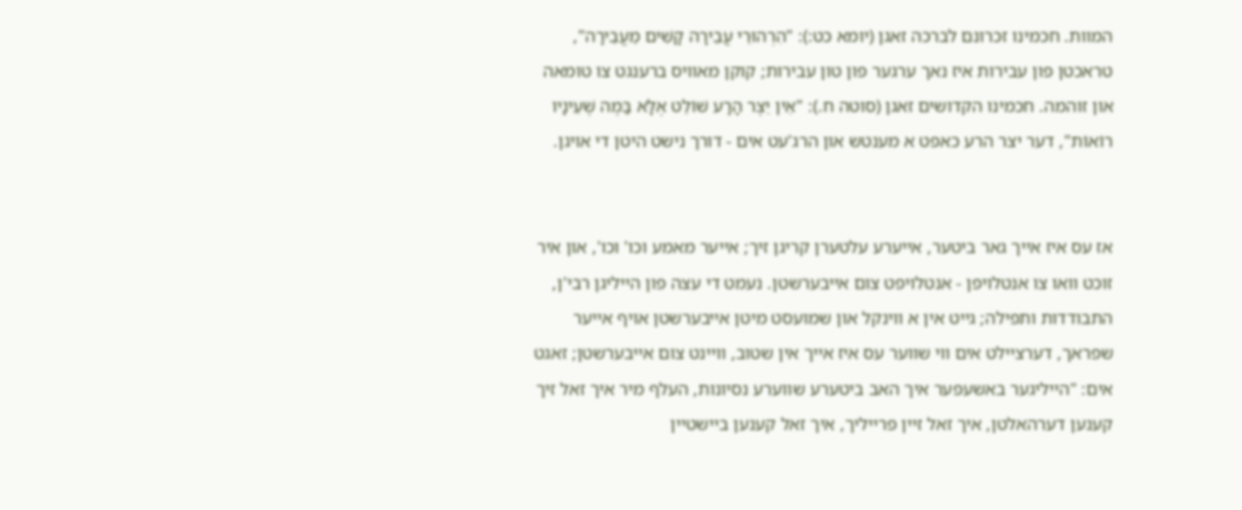המוות. חכמינו זכרונם לברכה זאגן (יומא כט:): "הִרְהוּרֵי עֲבֵירָה קָשִׁים מֵעֲבֵירָה", טראכטן פון עבירות איז נאך ערגער פון טון עבירות; קוקן מאוויס ברענגט צו טומאה און זוהמה. חכמינו הקדושים זאגן (סוטה ח.): "אֵין יֵצֶר הָרָע שׁוֹלֵט אֶלָּא בַּמֶה שֶׁעֵינָיו רוֹאוֹת", דער יצר הרע כאפט א מענטש און הרג'עט אים - דורך נישט היטן די אויגן.


אז עס איז אייך גאר ביטער, אייערע עלטערן קריגן זיך; אייער מאמע וכו' וכו', און איר זוכט וואו צו אנטלויפן - אנטלויפט צום אייבערשטן. נעמט די עצה פון הייליגן רבי'ן, התבודדות ותפילה; גייט אין א ווינקל און שמועסט מיטן אייבערשטן אויף אייער שפראך, דערציילט אים ווי שווער עס איז אייך אין שטוב, וויינט צום אייבערשטן; זאגט אים: "הייליגער באשעפער איך האב ביטערע שווערע נסיונות, העלף מיר איך זאל זיך קענען דערהאלטן, איך זאל זיין פרייליך, איך זאל קענען ביישטיין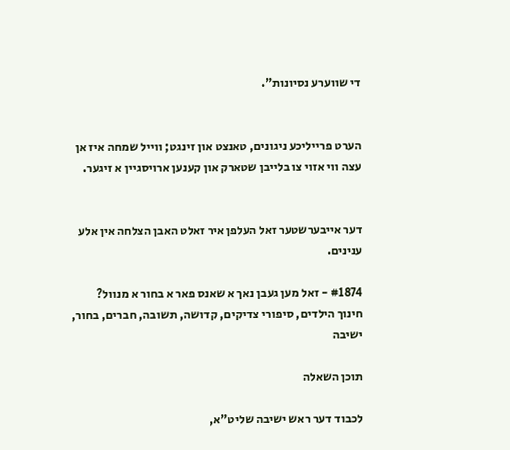די שווערע נסיונות".


הערט פרייליכע ניגונים, טאנצט און זינגט; ווייל שמחה איז אן עצה ווי אזוי צו בלייבן שטארק און קענען ארויסגיין א זיגער.


דער אייבערשטער זאל העלפן איר זאלט האבן הצלחה אין אלע ענינים.

#1874 - זאל מען געבן נאך א שאנס פאר א בחור א מנוול?
חינוך הילדים, סיפורי צדיקים, קדושה, תשובה, חברים, בחור, ישיבה

תוכן השאלה

לכבוד דער ראש ישיבה שליט"א,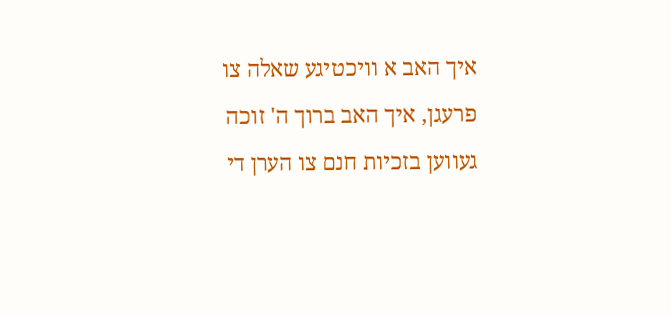איך האב א וויכטיגע שאלה צו פרעגן, איך האב ברוך ה' זוכה געווען בזכיות חנם צו הערן די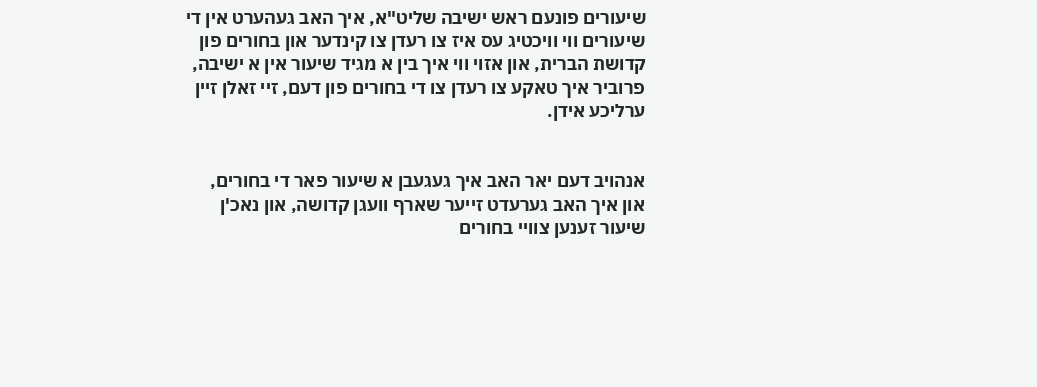שיעורים פונעם ראש ישיבה שליט"א, איך האב געהערט אין די שיעורים ווי וויכטיג עס איז צו רעדן צו קינדער און בחורים פון קדושת הברית, און אזוי ווי איך בין א מגיד שיעור אין א ישיבה, פרוביר איך טאקע צו רעדן צו די בחורים פון דעם, זיי זאלן זיין ערליכע אידן.


אנהויב דעם יאר האב איך געגעבן א שיעור פאר די בחורים, און איך האב גערעדט זייער שארף וועגן קדושה, און נאכ'ן שיעור זענען צוויי בחורים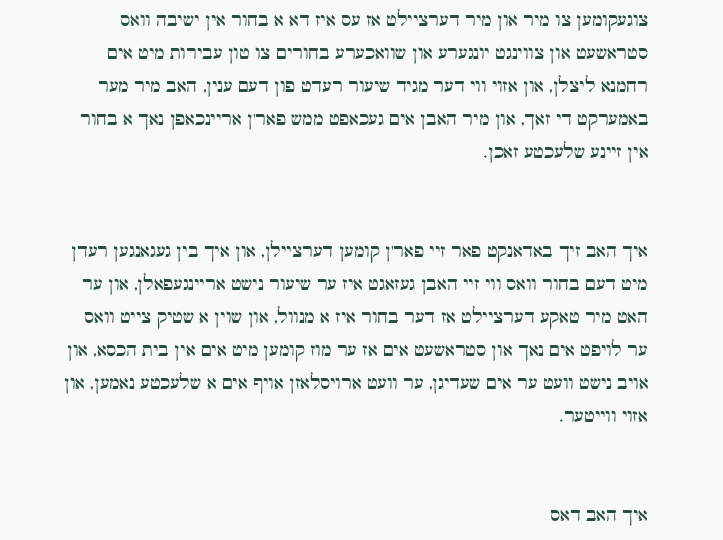צוגעקומען צו מיר און מיר דערציילט אז עס איז דא א בחור אין ישיבה וואס סטראשעט און צווינגט יונגערע און שוואכערע בחורים צו טון עבירות מיט אים רחמנא ליצלן, און אזוי ווי דער מגיד שיעור רעדט פון דעם ענין, האב מיר מער באמערקט די זאך, און מיר האבן אים געכאפט ממש פאר'ן אריינכאפן נאך א בחור אין זיינע שלעכטע זאכן.


איך האב זיך באדאנקט פאר זיי פאר'ן קומען דערציילן, און איך בין געגאנגען רעדן מיט דעם בחור וואס ווי זיי האבן געזאגט איז ער שיעור נישט אריינגעפאלן, און ער האט מיר טאקע דערציילט אז דער בחור איז א מנוול, און שוין א שטיק צייט וואס ער לויפט אים נאך און סטראשעט אים אז ער מוז קומען מיט אים אין בית הכסא, און אויב נישט וועט ער אים שעדיגן, ער וועט ארויסלאזן אויף אים א שלעכטע נאמען, און אזוי ווייטער.


איך האב דאס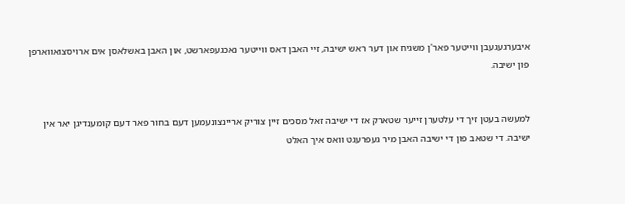איבערגעגעבן ווייטער פאר'ן משגיח און דער ראש ישיבה, זיי האבן דאס ווייטער נאכגעפארשט, און האבן באשלאסן אים ארויסצואווארפן פון ישיבה.


למעשה בעטן זיך די עלטערן זייער שטארק אז די ישיבה זאל מסכים זיין צוריק אריינצונעמען דעם בחור פאר דעם קומענדיגן יאר אין ישיבה. די שטאב פון די ישיבה האבן מיר געפרעגט וואס איך האלט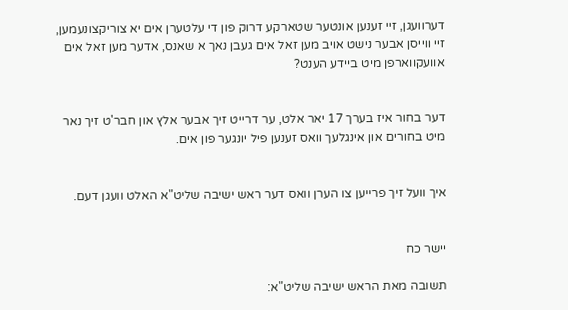דערוועגן, זיי זענען אונטער שטארקע דרוק פון די עלטערן אים יא צוריקצונעמען, זיי ווייסן אבער נישט אויב מען זאל אים געבן נאך א שאנס, אדער מען זאל אים אוועקווארפן מיט ביידע הענט?


דער בחור איז בערך 17 יאר אלט, ער דרייט זיך אבער אלץ און חבר'ט זיך נאר מיט בחורים און אינגלעך וואס זענען פיל יונגער פון אים.


איך וועל זיך פרייען צו הערן וואס דער ראש ישיבה שליט"א האלט וועגן דעם.


יישר כח

תשובה מאת הראש ישיבה שליט"א: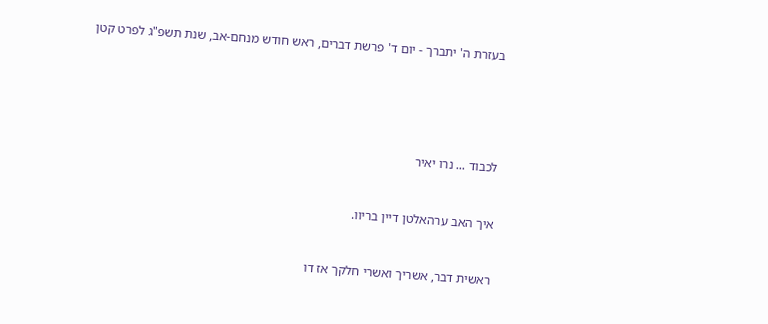בעזרת ה' יתברך - יום ד' פרשת דברים, ראש חודש מנחם-אב, שנת תשפ"ג לפרט קטן





לכבוד ... נרו יאיר


איך האב ערהאלטן דיין בריוו.


ראשית דבר, אשריך ואשרי חלקך אז דו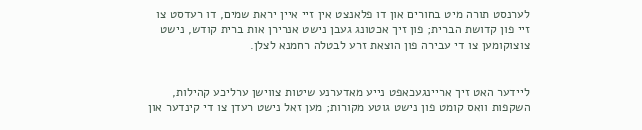לערנסט תורה מיט בחורים און דו פלאנצט אין זיי איין יראת שמים, דו רעדסט צו זיי פון קדושת הברית; פון זיך אכטונג געבן נישט אנרירן אות ברית קודש, נישט צוצוקומען צו די עבירה פון הוצאת זרע לבטלה רחמנא לצלן.


ליידער האט זיך אריינגעכאפט נייע מאדערנע שיטות צווישן ערליכע קהילות, השקפות וואס קומט פון נישט גוטע מקורות; מען זאל נישט רעדן צו די קינדער און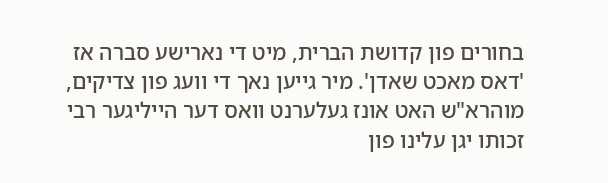בחורים פון קדושת הברית, מיט די נארישע סברה אז 'דאס מאכט שאדן'. מיר גייען נאך די וועג פון צדיקים, מוהרא"ש האט אונז געלערנט וואס דער הייליגער רבי זכותו יגן עלינו פון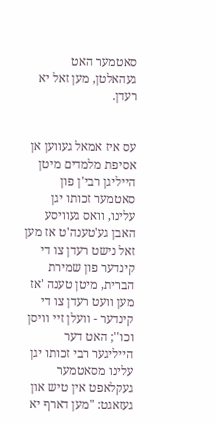סאטמער האט געהאלטן, מען זאל יא רעדן.


עס איז אמאל געווען אן אסיפת מלמדים מיטן הייליגן רבי'ן פון סאטמער זכותו יגן עלינו, וואס געוויסע האבן גע'טענה'ט אז מען זאל נישט רעדן צו די קינדער פון שמירת הברית, מיטן טענה 'אז מען וועט רעדן צו די קינדער - וועלן זיי וויסן וכו''; האט דער הייליגער רבי זכותו יגן עלינו מסאטמער געקלאפט אין טיש און געזאגט: "מען דארף יא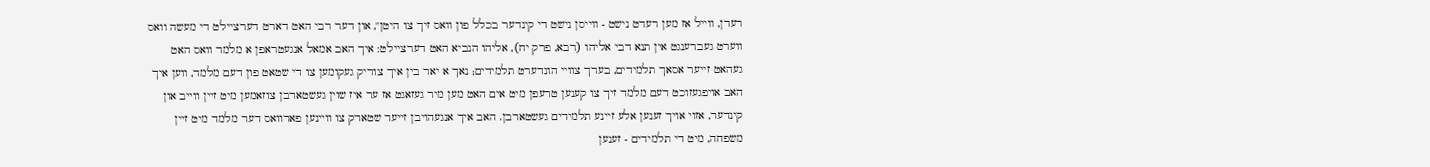רעדן, ווייל אז מען רעדט נישט - ווייסן נישט די קינדער בכלל פון וואס זיך צו היטן", און דער רבי האט דארט דערציילט די מעשה וואס ווערט געברענגט אין תנא דבי אליהו (רבא, פרק יח), אליהו הנביא האט דערציילט: איך האב אמאל אנגעטראפן א מלמד וואס האט געהאט זייער אסאך תלמידים, בערך צוויי הונדערט תלמידים; נאך א יאר בין איך צוריק געקומען צו די שטאט פון דעם מלמד, ווען איך האב אויפגעזוכט דעם מלמד זיך צו קענען טרעפן מיט אים האט מען מיר געזאגט אז ער איז שוין געשטארבן צוזאמען מיט זיין ווייב און קינדער, אזוי אויך זענען אלע זיינע תלמידים געשטארבן. האב איך אנגעהויבן זייער שטארק צו וויינען פארוואס דער מלמד מיט זיין משפחה, מיט די תלמידים - זענען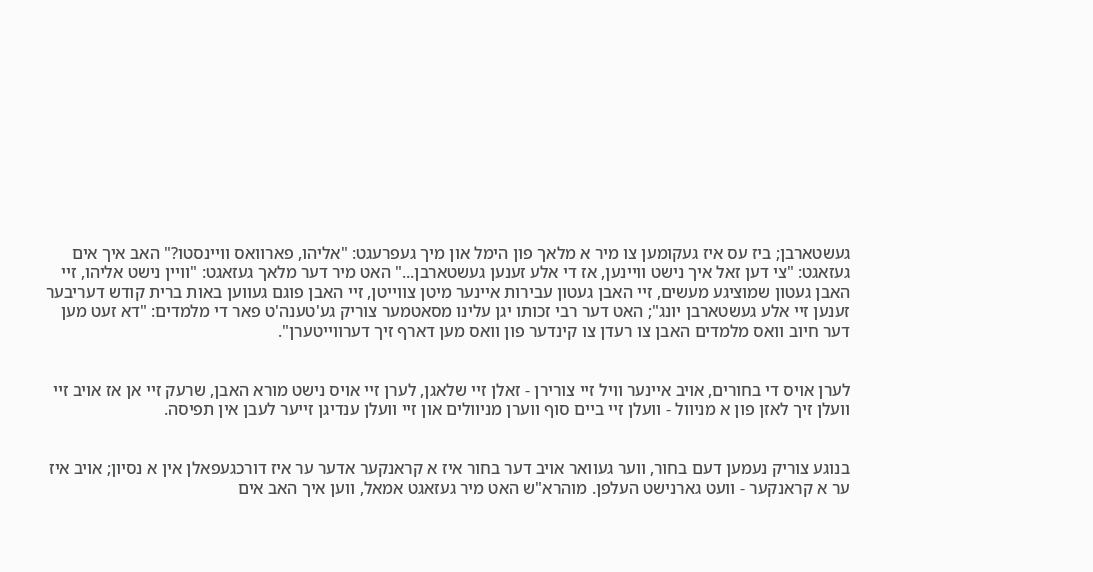געשטארבן; ביז עס איז געקומען צו מיר א מלאך פון הימל און מיך געפרעגט: "אליהו, פארוואס וויינסטו?" האב איך אים געזאגט: "צי דען זאל איך נישט וויינען, אז די אלע זענען געשטארבן..." האט מיר דער מלאך געזאגט: "וויין נישט אליהו, זיי האבן געטון שמוציגע מעשים, זיי האבן געטון עבירות איינער מיטן צווייטן, זיי האבן פוגם געווען באות ברית קודש דעריבער זענען זיי אלע געשטארבן יונג"; האט דער רבי זכותו יגן עלינו מסאטמער צוריק גע'טענה'ט פאר די מלמדים: "דא זעט מען דער חיוב וואס מלמדים האבן צו רעדן צו קינדער פון וואס מען דארף זיך דערווייטערן".


לערן אויס די בחורים, אויב איינער וויל זיי צורירן - זאלן זיי שלאגן, לערן זיי אויס נישט מורא האבן, שרעק זיי אן אז אויב זיי וועלן זיך לאזן פון א מניוול - וועלן זיי ביים סוף ווערן מניוולים און זיי וועלן ענדיגן זייער לעבן אין תפיסה.


בנוגע צוריק נעמען דעם בחור, ווער געוואר אויב דער בחור איז א קראנקער אדער ער איז דורכגעפאלן אין א נסיון; אויב איז ער א קראנקער - וועט גארנישט העלפן. מוהרא"ש האט מיר געזאגט אמאל, ווען איך האב אים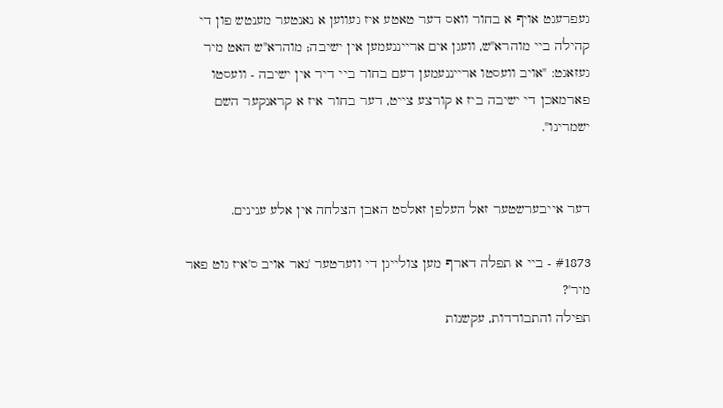געפרעגט אויף א בחור וואס דער טאטע איז געווען א נאנטער מענטש פון די קהילה ביי מוהרא"ש, וועגן אים ארייננעמען אין ישיבה; מוהרא"ש האט מיר געזאגט: "אויב וועסטו ארייננעמען דעם בחור ביי דיר אין ישיבה - וועסטו פארמאכן די ישיבה ביז א קורצע צייט, דער בחור איז א קראנקער השם ישמרינו".


דער אייבערשטער זאל העלפן זאלסט האבן הצלחה אין אלע ענינים.

#1873 - ביי א תפלה דארף מען צולייגן די ווערטער 'נאר אויב ס'איז גוט פאר מיר'?
תפילה והתבודדות, עקשנות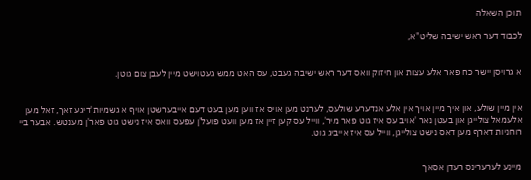תוכן השאלה

לכבוד דער ראש ישיבה שליט"א,


א גרויסן יישר כח פאר אלע עצות און חיזוק וואס דער ראש ישיבה געבט, עס האט ממש געטוישט מיין לעבן צום גוטן.


אין מיין שולע, און איך מיין אויך אין אלע אנדערע שולעס, לערנט מען אויס אז ווען מען בעט דעם אייבערשטן אויף א גשמיות'דיגע זאך, זאל מען אלעמאל צולייגן און בעטן נאר 'אויב עס איז גוט פאר מיר', ווייל עס קען זיין אז מען וועט פועל'ן עפעס וואס איז נישט גוט פאר'ן מענטש. אבער ביי רוחניות דארף מען דאס נישט צולייגן, ווייל עס איז אייביג גוט.


מיינע לערערינס רעדן אסאך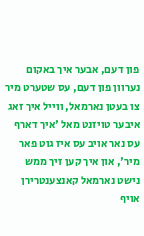פון דעם, אבער איך באקום נערוון פון דעם, עס שטערט מיר צו בעטן נארמאל, ווייל איך זאג איבער טויזנט מאל 'איך דארף עס נאר אויב עס איז גוט פאר מיר', און איך קען זיך ממש נישט נארמאל קאנצענטרירן אויף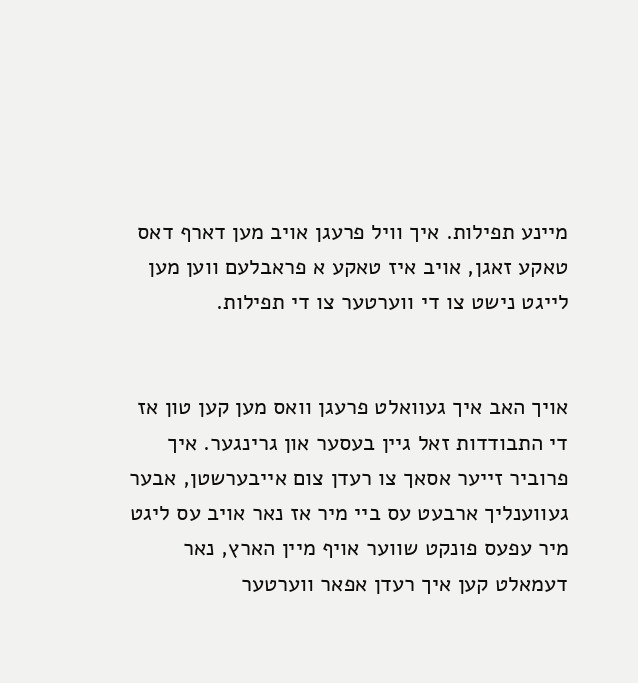מיינע תפילות. איך וויל פרעגן אויב מען דארף דאס טאקע זאגן, אויב איז טאקע א פראבלעם ווען מען לייגט נישט צו די ווערטער צו די תפילות.


אויך האב איך געוואלט פרעגן וואס מען קען טון אז די התבודדות זאל גיין בעסער און גרינגער. איך פרוביר זייער אסאך צו רעדן צום אייבערשטן, אבער געווענליך ארבעט עס ביי מיר אז נאר אויב עס ליגט מיר עפעס פונקט שווער אויף מיין הארץ, נאר דעמאלט קען איך רעדן אפאר ווערטער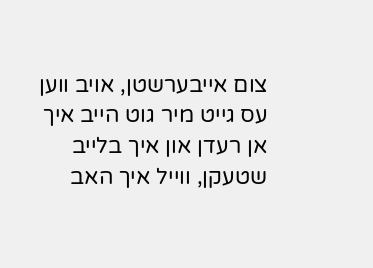צום אייבערשטן, אויב ווען עס גייט מיר גוט הייב איך אן רעדן און איך בלייב שטעקן, ווייל איך האב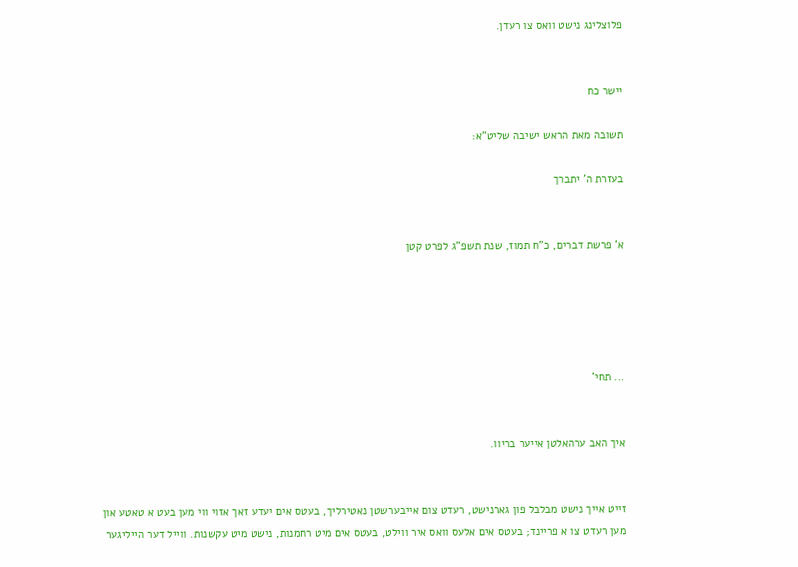פלוצלינג נישט וואס צו רעדן.


יישר כח

תשובה מאת הראש ישיבה שליט"א:

בעזרת ה' יתברך


א' פרשת דברים, כ"ח תמוז, שנת תשפ"ג לפרט קטן





... תחי'


איך האב ערהאלטן אייער בריוו.


זייט אייך נישט מבלבל פון גארנישט, רעדט צום אייבערשטן נאטירליך, בעטס אים יעדע זאך אזוי ווי מען בעט א טאטע און מען רעדט צו א פריינד; בעטס אים אלעס וואס איר ווילט, בעטס אים מיט רחמנות, נישט מיט עקשנות. ווייל דער הייליגער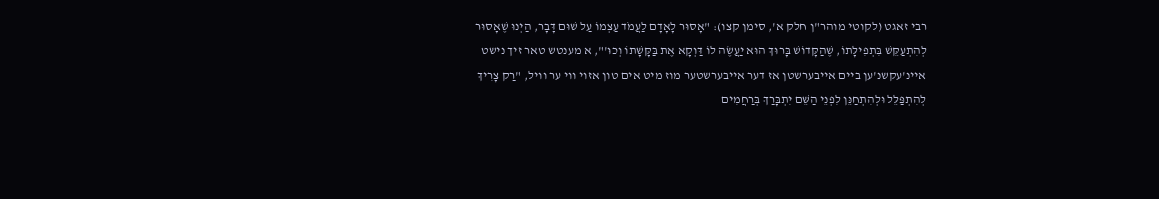רבי זאגט (לקוטי מוהר"ן חלק א', סימן קצו): "אָסוּר לָאָדָם לַעֲמֹד עַצְמוֹ עַל שׁוּם דָּבָר, הַיְנוּ שֶׁאָסוּר לְהִתְעַקֵּשׁ בִּתְפִילָּתוֹ, שֶׁהַקָּדוֹשׁ בָּרוּךְ הוּא יַעֲשֶׂה לוֹ דַּוְקָא אֶת בַּקָּשָׁתוֹ וְכוּ'", א מענטש טאר זיך נישט איינ'עקשנ'ען ביים אייבערשטן אז דער אייבערשטער מוז מיט אים טון אזוי ווי ער וויל, "רַק צָרִיךְ לְהִתְפַּלֵּל וּלְהִתְחַנֵּן לִפְנֵי הַשֵּׁם יִתְבָּרַךְ בְּרַחֲמִים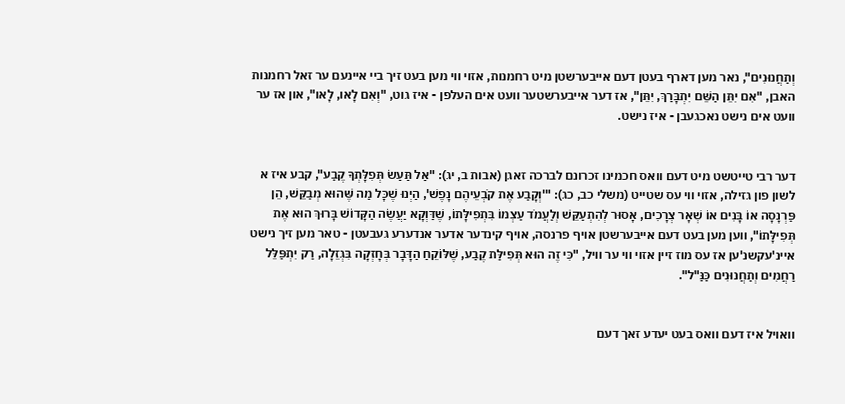וְתַחֲנוּנִים", נאר מען דארף בעטן דעם אייבערשטן מיט רחמנות, אזוי ווי מען בעט זיך ביי איינעם ער זאל רחמנות האבן, "אִם יִתֵּן הַשֵּׁם יִתְבָּרַךְ, יִתֵּן", אז דער אייבערשטער וועט אים העלפן - איז גוט, "וְאִם לָאו, לָאו", און אז ער וועט אים נישט נאכגעבן - איז נישט.


דער רבי טייטשט מיט דעם וואס חכמינו זכרונם לברכה זאגן (אבות ב, יג): "אַל תַּעַשׂ תְּפִלָּתְךָ קֶבַע", קבע איז א לשון פון גזילה, אזוי ווי עס שטייט (משלי כב, כג): "'וְקָבַע אֶת קֹבְעֵיהֶם נָפֶשׁ', הַיְנוּ שֶׁכָּל מַה שֶּׁהוּא מְבַקֵּשׁ, הֵן פַּרְנָסָה אוֹ בָּנִים אוֹ שְׁאָר צְרָכִים, אָסוּר לְהִתְעַקֵּשׁ וְלַעֲמֹד עַצְמוֹ בִּתְפִילָּתוֹ, שֶׁדַּוְקָא יַעֲשֶׂה הַקָּדוֹשׁ בָּרוּךְ הוּא אֶת תְּפִילָּתוֹ", ווען מען בעט דעם אייבערשטן אויף פרנסה, אויף קינדער אדער אנדערע געבעטן - טאר מען זיך נישט איינ'עקשנ'ען אז עס מוז זיין אזוי ווי ער וויל, "כִּי זֶה הוּא תְּפִילַּת קֶבַע, שֶׁלּוֹקֵחַ הַדָּבָר בְּחָזְקָה בִּגְזֵלָה, רַק יִתְפַּלֵּל רַחֲמִים וְתַחֲנוּנִים כַּנַּ"ל".


וואויל איז דעם וואס בעט יעדע זאך דעם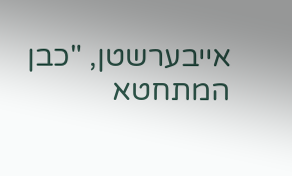אייבערשטן, "כבן המתחטא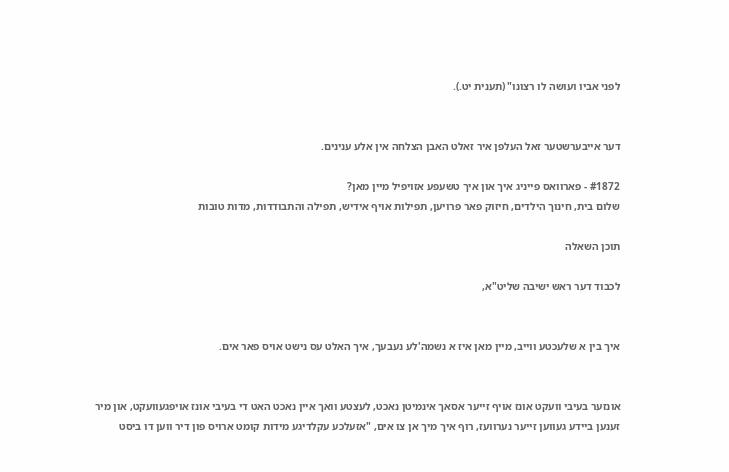לפני אביו ועושה לו רצונו" (תענית יט.).


דער אייבערשטער זאל העלפן איר זאלט האבן הצלחה אין אלע ענינים.

#1872 - פארוואס פייניג איך און איך טשעפע אזויפיל מיין מאן?
שלום בית, חינוך הילדים, חיזוק פאר פרויען, תפילות אויף אידיש, תפילה והתבודדות, מדות טובות

תוכן השאלה

לכבוד דער ראש ישיבה שליט"א,


איך בין א שלעכטע ווייב, מיין מאן איז א נשמה'לע נעבעך, איך האלט עס נישט אויס פאר אים.


אונזער בעיבי וועקט אונז אויף זייער אסאך אינמיטן נאכט, לעצטע וואך איין נאכט האט די בעיבי אונז אויפגעוועקט, און מיר זענען ביידע געווען זייער נערוועז, רוף איך מיך אן צו אים, "אזעלכע עקלדיגע מידות קומט ארויס פון דיר ווען דו ביסט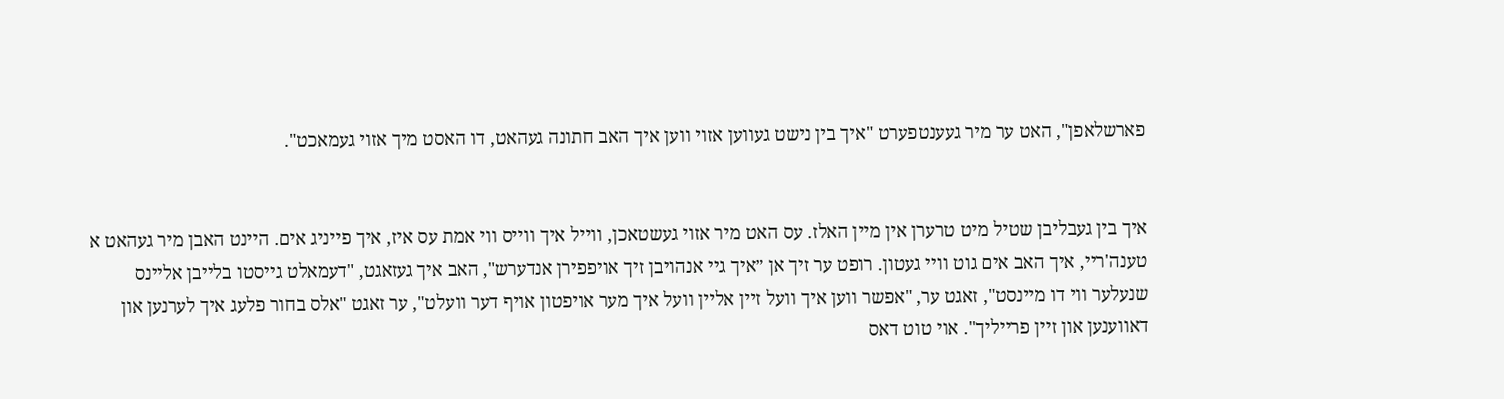פארשלאפן", האט ער מיר געענטפערט "איך בין נישט געווען אזוי ווען איך האב חתונה געהאט, דו האסט מיך אזוי געמאכט".


איך בין געבליבן שטיל מיט טרערן אין מיין האלז. עס האט מיר אזוי געשטאכן, ווייל איך ווייס ווי אמת עס איז, איך פייניג אים. היינט האבן מיר געהאט א טענה'ריי, איך האב אים גוט וויי געטון. רופט ער זיך אן ״איך גיי אנהויבן זיך אויפפירן אנדערש", האב איך געזאגט, "דעמאלט גייסטו בלייבן אליינס שנעלער ווי דו מיינסט", זאגט ער, "אפשר ווען איך וועל זיין אליין וועל איך מער אויפטון אויף דער וועלט", ער זאגט "אלס בחור פלעג איך לערנען און דאווענען און זיין פרייליך". אוי טוט דאס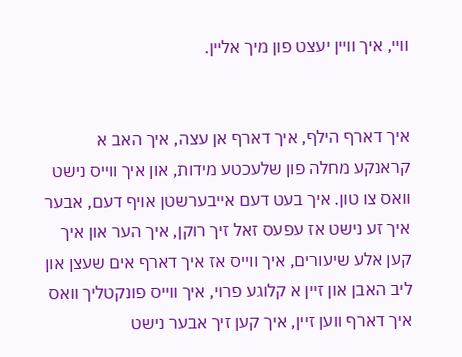וויי, איך וויין יעצט פון מיך אליין.


איך דארף הילף, איך דארף אן עצה, איך האב א קראנקע מחלה פון שלעכטע מידות, און איך ווייס נישט וואס צו טון. איך בעט דעם אייבערשטן אויף דעם, אבער איך זע נישט אז עפעס זאל זיך רוקן, איך הער און איך קען אלע שיעורים, איך ווייס אז איך דארף אים שעצן און ליב האבן און זיין א קלוגע פרוי, איך ווייס פונקטליך וואס איך דארף ווען זיין, איך קען זיך אבער נישט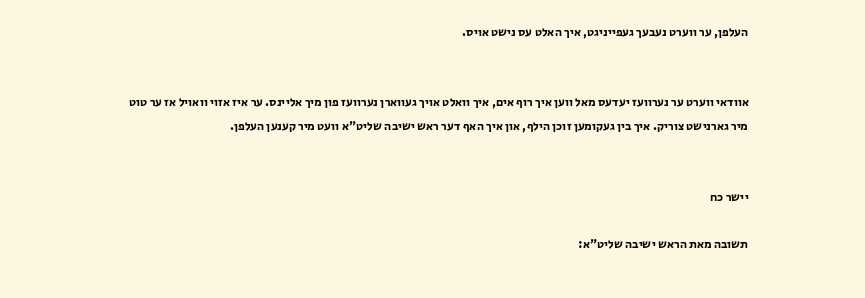העלפן, ער ווערט נעבעך געפייניגט, איך האלט עס נישט אויס.


אוודאי ווערט ער נערוועז יעדעס מאל ווען איך רוף אים, איך וואלט אויך געווארן נערוועז פון מיך אליינס. ער איז אזוי וואויל אז ער טוט מיר גארנישט צוריק. איך בין געקומען זוכן הילף, און איך האף דער ראש ישיבה שליט"א וועט מיר קענען העלפן.


יישר כח

תשובה מאת הראש ישיבה שליט"א: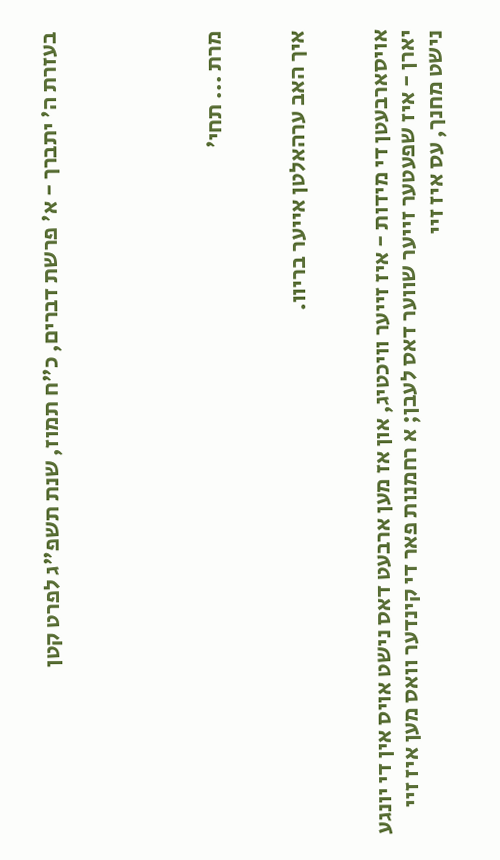בעזרת ה' יתברך - א' פרשת דברים, כ"ח תמוז, שנת תשפ"ג לפרט קטן





מרת ... תחי'


איך האב ערהאלטן אייער בריוו.


אויסארבעטן די מידות - איז זייער וויכטיג, און אז מען ארבעט דאס נישט אויס אין די יונגע יארן - איז שפעטער זייער שווער דאס לעבן; א רחמנות פאר די קינדער וואס מען איז זיי נישט מחנך, עס איז זיי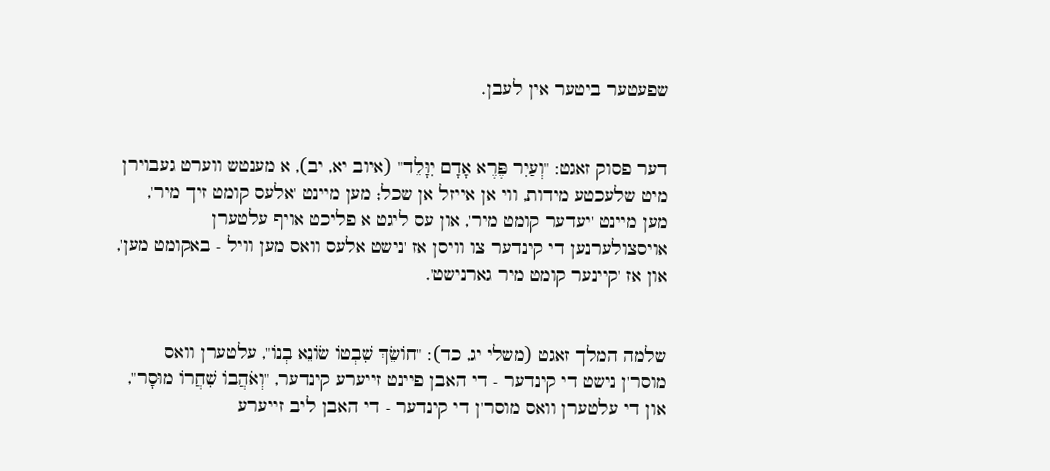שפעטער ביטער אין לעבן.


דער פסוק זאגט: "וְעַיִר פֶּרֶא אָדָם יִוָּלֵד" (איוב יא, יב), א מענטש ווערט געבוירן מיט שלעכטע מידות, ווי אן אייזל אן שכל; מען מיינט 'אלעס קומט זיך מיר', מען מיינט 'יעדער קומט מיר', און עס ליגט א פליכט אויף עלטערן אויסצולערנען די קינדער צו וויסן אז 'נישט אלעס וואס מען וויל - באקומט מען', און אז 'קיינער קומט מיר גארנישט'.


שלמה המלך זאגט (משלי יג, כד): "חוֹשֵׂךְ שִׁבְטוֹ שׂוֹנֵא בְנוֹ", עלטערן וואס מוסר'ן נישט די קינדער - די האבן פיינט זייערע קינדער, "וְאֹהֲבוֹ שִׁחֲרוֹ מוּסָר", און די עלטערן וואס מוסר'ן די קינדער - די האבן ליב זייערע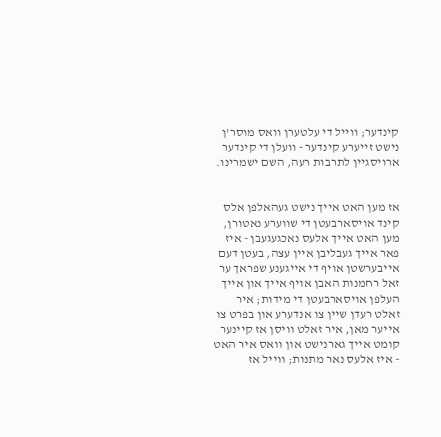קינדער; ווייל די עלטערן וואס מוסר'ן נישט זייערע קינדער - וועלן די קינדער ארויסגיין לתרבות רעה, השם ישמרינו.


אז מען האט אייך נישט געהאלפן אלס קינד אויסארבעטן די שווערע נאטורן, מען האט אייך אלעס נאכגעגעבן - איז פאר אייך געבליבן איין עצה, בעטן דעם אייבערשטן אויף די אייגענע שפראך ער זאל רחמנות האבן אויף אייך און אייך העלפן אויסארבעטן די מידות; איר זאלט רעדן שיין צו אנדערע און בפרט צו אייער מאן, איר זאלט וויסן אז קיינער קומט אייך גארנישט און וואס איר האט - איז אלעס נאר מתנות; ווייל אז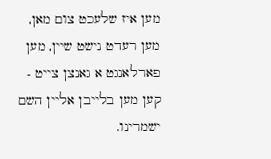מען איז שלעכט צום מאן, מען רעדט נישט שיין, מען פארלאנגט א גאנצן צייט - קען מען בלייבן אליין השם ישמרינו.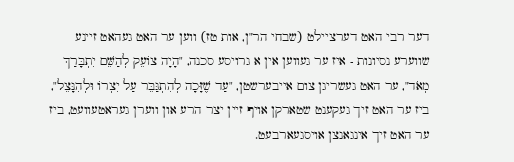דער רבי האט דערציילט (שבחי הר"ן, אות טז) ווען ער האט געהאט זיינע שווערע נסיונות - איז ער געווען אין א גרויסע סכנה, "הָיָה צוֹעֵק לְהַשֵּׁם יִתְבָּרַךְ מְאֹד", ער האט געשריגן צום אייבערשטן, "עַד שֶׁזָּכָה לְהִתְגַּבֵּר עַל יִצְרוֹ וּלְהִנָּצֵל", ביז ער האט זיך געקענט שטארקן אויף זיין יצר הרע און ווערן געראטעוועט, ביז ער האט זיך אינגאנצן אויסגעארבעט.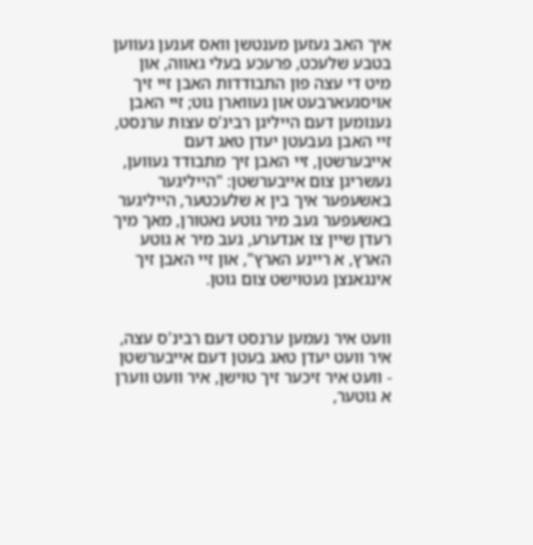איך האב געזען מענטשן וואס זענען געווען בטבע שלעכט, פרעכע בעלי גאווה, און מיט די עצה פון התבודדות האבן זיי זיך אויסגעארבעט און געווארן גוט; זיי האבן גענומען דעם הייליגן רבינ'ס עצות ערנסט, זיי האבן געבעטן יעדן טאג דעם אייבערשטן, זיי האבן זיך מתבודד געווען, געשריגן צום אייבערשטן: "הייליגער באשעפער איך בין א שלעכטער, הייליגער באשעפער געב מיר גוטע נאטורן, מאך מיך רעדן שיין צו אנדערע, געב מיר א גוטע הארץ, א ריינע הארץ", און זיי האבן זיך אינגאנצן געטוישט צום גוטן.


וועט איר נעמען ערנסט דעם רבינ'ס עצה, איר וועט יעדן טאג בעטן דעם אייבערשטן - וועט איר זיכער זיך טוישן, איר וועט ווערן א גוטער,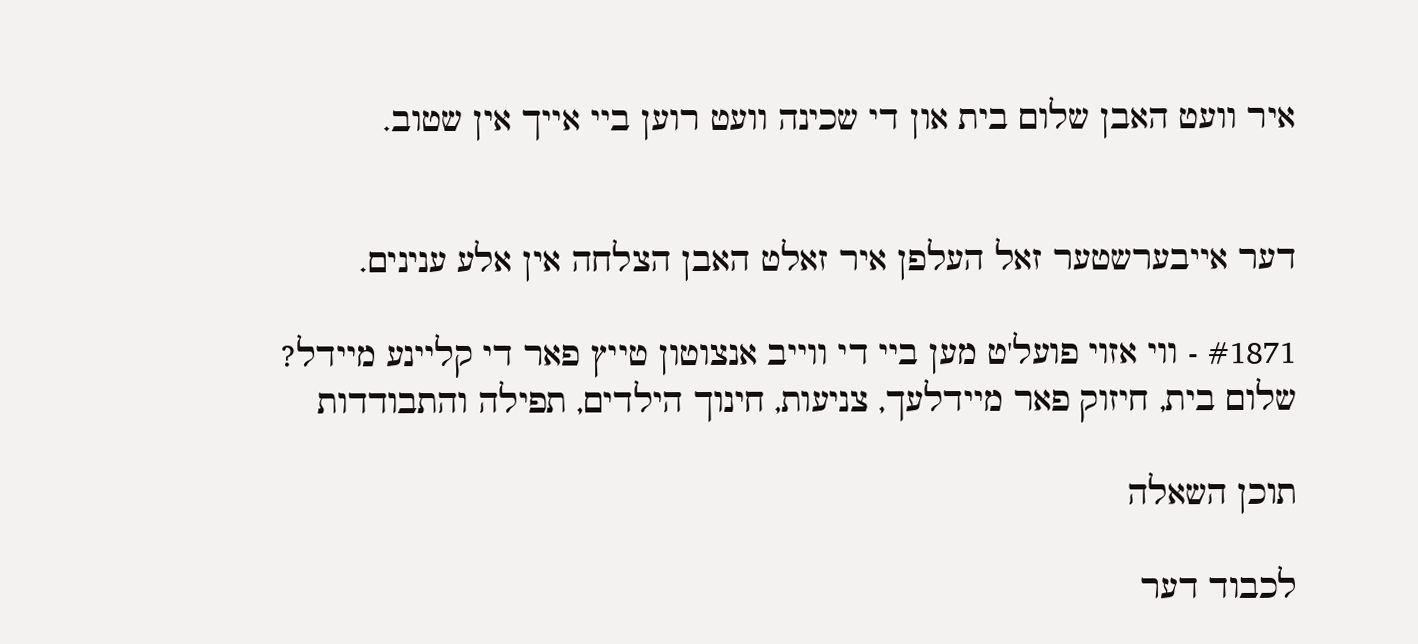איר וועט האבן שלום בית און די שכינה וועט רוען ביי אייך אין שטוב.


דער אייבערשטער זאל העלפן איר זאלט האבן הצלחה אין אלע ענינים.

#1871 - ווי אזוי פועל'ט מען ביי די ווייב אנצוטון טייץ פאר די קליינע מיידל?
שלום בית, חיזוק פאר מיידלעך, צניעות, חינוך הילדים, תפילה והתבודדות

תוכן השאלה

לכבוד דער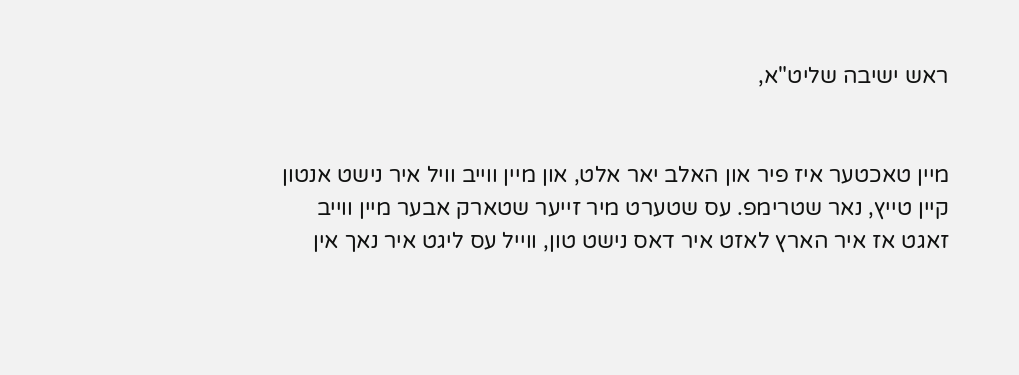ראש ישיבה שליט"א,


מיין טאכטער איז פיר און האלב יאר אלט, און מיין ווייב וויל איר נישט אנטון קיין טייץ, נאר שטרימפ. עס שטערט מיר זייער שטארק אבער מיין ווייב זאגט אז איר הארץ לאזט איר דאס נישט טון, ווייל עס ליגט איר נאך אין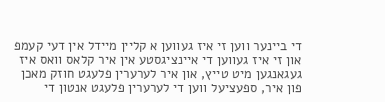די ביינער ווען זי איז געווען א קליין מיידל אין דעי קעמפ און זי איז געווען די איינציגסטע אין איר קלאס וואס איז געגאנגען מיט טייץ, און איר לערערין פלעגט חוזק מאכן פון איר, ספעציעל ווען די לערערין פלעגט אנטון די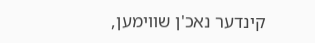קינדער נאכ'ן שווימען,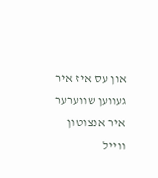און עס איז איר געווען שווערער איר אנצוטון ווייל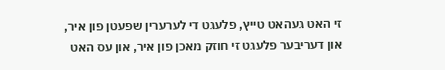זי האט געהאט טייץ, פלעגט די לערערין שפעטן פון איר, און דעריבער פלעגט זי חוזק מאכן פון איר, און עס האט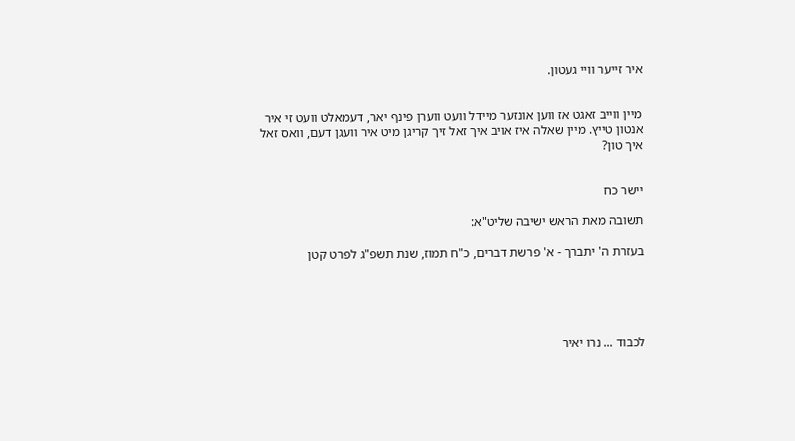איר זייער וויי געטון.


מיין ווייב זאגט אז ווען אונזער מיידל וועט ווערן פינף יאר, דעמאלט וועט זי איר אנטון טייץ. מיין שאלה איז אויב איך זאל זיך קריגן מיט איר וועגן דעם, וואס זאל איך טון?


יישר כח

תשובה מאת הראש ישיבה שליט"א:

בעזרת ה' יתברך - א' פרשת דברים, כ"ח תמוז, שנת תשפ"ג לפרט קטן





לכבוד ... נרו יאיר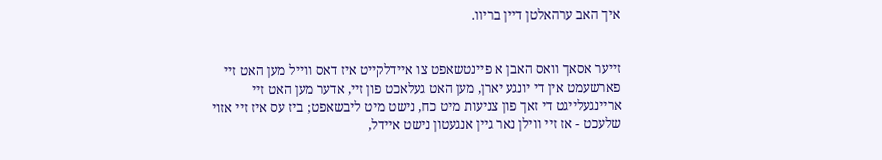איך האב ערהאלטן דיין בריוו.


זייער אסאך וואס האבן א פיינטשאפט צו איידלקייט איז דאס ווייל מען האט זיי פארשעמט אין די יונגע יארן, מען האט געלאכט פון זיי, אדער מען האט זיי אריינגעלייגט די זאך פון צניעות מיט כח, נישט מיט ליבשאפט; ביז עס איז זיי אזוי שלעכט - אז זיי ווילן נאר גיין אנגעטון נישט איידל,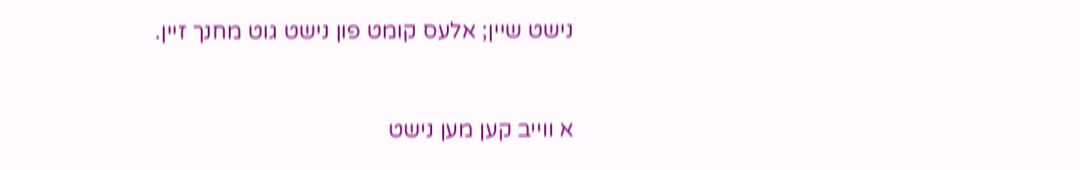נישט שיין; אלעס קומט פון נישט גוט מחנך זיין.


א ווייב קען מען נישט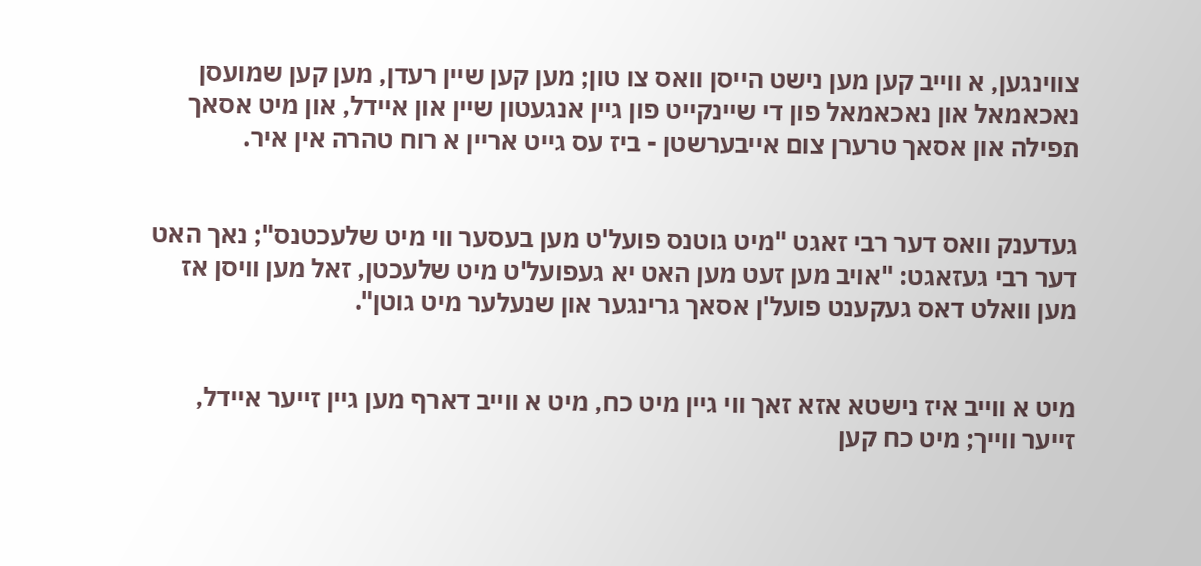צווינגען, א ווייב קען מען נישט הייסן וואס צו טון; מען קען שיין רעדן, מען קען שמועסן נאכאמאל און נאכאמאל פון די שיינקייט פון גיין אנגעטון שיין און איידל, און מיט אסאך תפילה און אסאך טרערן צום אייבערשטן - ביז עס גייט אריין א רוח טהרה אין איר.


געדענק וואס דער רבי זאגט "מיט גוטנס פועל'ט מען בעסער ווי מיט שלעכטנס"; נאך האט דער רבי געזאגט: "אויב מען זעט מען האט יא געפועל'ט מיט שלעכטן, זאל מען וויסן אז מען וואלט דאס געקענט פועל'ן אסאך גרינגער און שנעלער מיט גוטן".


מיט א ווייב איז נישטא אזא זאך ווי גיין מיט כח, מיט א ווייב דארף מען גיין זייער איידל, זייער ווייך; מיט כח קען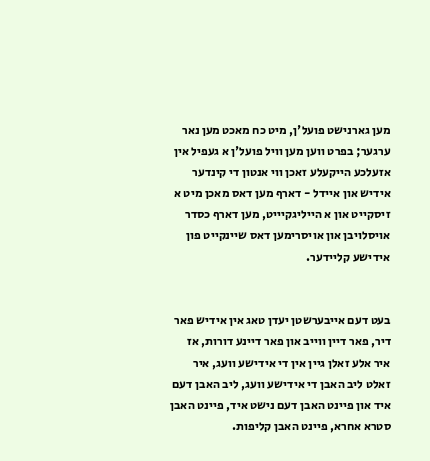מען גארנישט פועל'ן, מיט כח מאכט מען נאר ערגער; בפרט ווען מען וויל פועל'ן א געפיל אין אזעלכע הייקעלע זאכן ווי אנטון די קינדער אידיש און איידל - דארף מען דאס מאכן מיט א זיסקייט און א הייליגקיייט, מען דארף כסדר אויסלויבן און אויסרימען דאס שיינקייט פון אידישע קליידער.


בעט דעם אייבערשטן יעדן טאג אין אידיש פאר דיר, פאר דיין ווייב און פאר דיינע דורות, אז איר אלע זאלן גיין אין די אידישע וועג, איר זאלט ליב האבן די אידישע וועג, ליב האבן דעם איד און פיינט האבן דעם נישט איד, פיינט האבן סטרא אחרא, פיינט האבן קליפות.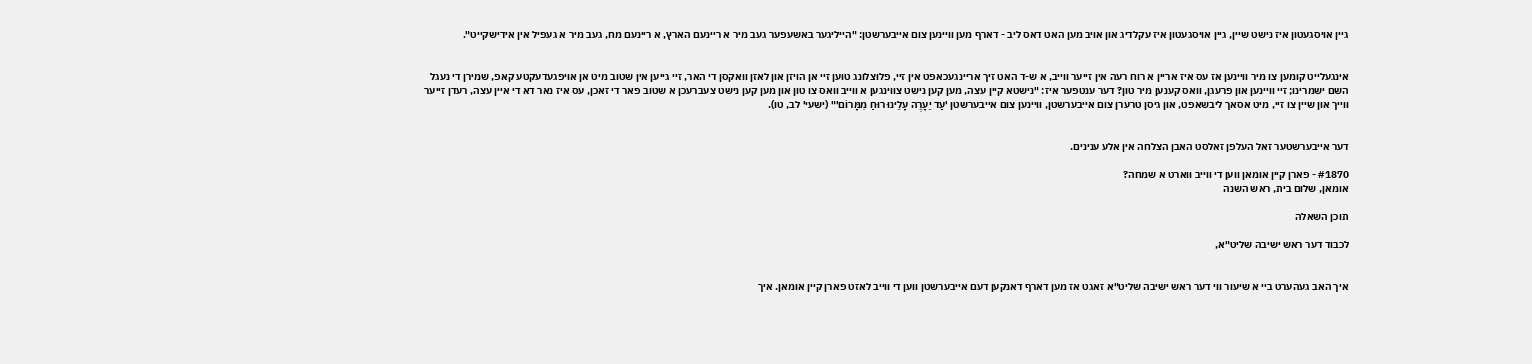גיין אויסגעטון איז נישט שיין, גיין אויסגעטון איז עקלדיג און אויב מען האט דאס ליב - דארף מען וויינען צום אייבערשטן: "הייליגער באשעפער געב מיר א ריינעם הארץ, א ריינעם מח, געב מיר א געפיל אין אידישקייט".


אינגעלייט קומען צו מיר וויינען אז עס איז אריין א רוח רעה אין זייער ווייב, א ש-ד האט זיך אריינגעכאפט אין זיי, פלוצלונג טוען זיי אן הויזן און לאזן וואקסן די האר, זיי גייען אין שטוב מיט אן אויפגעדעקטע קאפ, שמירן די נעגל השם ישמרינו; זיי וויינען און פרעגן, וואס קענען מיר טון? דער ענטפער איז: "נישטא קיין עצה, מען קען נישט צווינגען א ווייב וואס צו טון און מען קען נישט צעברעכן א שטוב פאר די זאכן, עס איז נאר דא די איין עצה, רעדן זייער ווייך און שיין צו זיי, מיט אסאך ליבשאפט, און גיסן טרערן צום אייבערשטן, וויינען צום אייבערשטן 'עַד יֵעָרֶה עָלֵינוּ רוּחַ מִמָּרוֹם'" (ישעי' לב, טו).


דער אייבערשטער זאל העלפן זאלסט האבן הצלחה אין אלע ענינים.

#1870 - פארן קיין אומאן ווען די ווייב ווארט א שמחה?
אומאן, שלום בית, ראש השנה

תוכן השאלה

לכבוד דער ראש ישיבה שליט"א,


איך האב געהערט ביי א שיעור ווי דער ראש ישיבה שליט"א זאגט אז מען דארף דאנקען דעם אייבערשטן ווען די ווייב לאזט פארן קיין אומאן. איך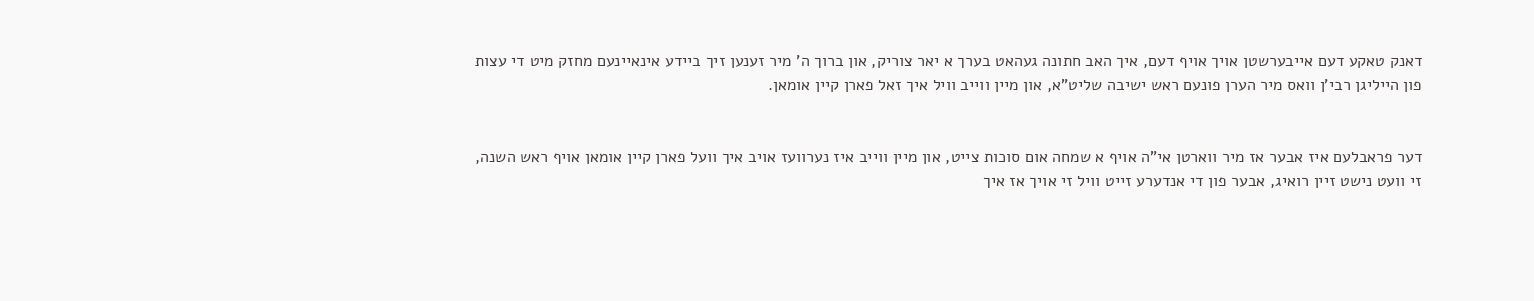דאנק טאקע דעם אייבערשטן אויך אויף דעם, איך האב חתונה געהאט בערך א יאר צוריק, און ברוך ה' מיר זענען זיך ביידע אינאיינעם מחזק מיט די עצות פון הייליגן רבי'ן וואס מיר הערן פונעם ראש ישיבה שליט"א, און מיין ווייב וויל איך זאל פארן קיין אומאן.


דער פראבלעם איז אבער אז מיר ווארטן אי"ה אויף א שמחה אום סוכות צייט, און מיין ווייב איז נערוועז אויב איך וועל פארן קיין אומאן אויף ראש השנה, זי וועט נישט זיין רואיג, אבער פון די אנדערע זייט וויל זי אויך אז איך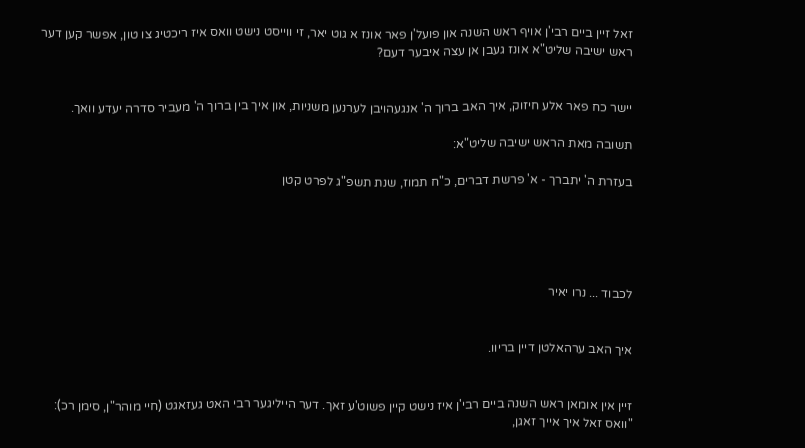זאל זיין ביים רבי'ן אויף ראש השנה און פועל'ן פאר אונז א גוט יאר, זי ווייסט נישט וואס איז ריכטיג צו טון, אפשר קען דער ראש ישיבה שליט"א אונז געבן אן עצה איבער דעם?


יישר כח פאר אלע חיזוק, איך האב ברוך ה' אנגעהויבן לערנען משניות, און איך בין ברוך ה' מעביר סדרה יעדע וואך.

תשובה מאת הראש ישיבה שליט"א:

בעזרת ה' יתברך - א' פרשת דברים, כ"ח תמוז, שנת תשפ"ג לפרט קטן





לכבוד ... נרו יאיר


איך האב ערהאלטן דיין בריוו.


זיין אין אומאן ראש השנה ביים רבי'ן איז נישט קיין פשוט'ע זאך. דער הייליגער רבי האט געזאגט (חיי מוהר"ן, סימן רכ): "וואס זאל איך אייך זאגן,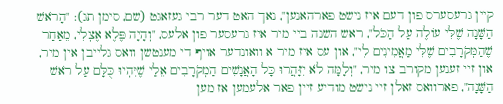קיין גרעסערס פון דעם איז נישט פארהאנען", נאך האט דער רבי געזאגט (שם, סימן תג): "הָרֹאשׁ הַשָּׁנָה שֶׁלִּי עוֹלֶה עַל הַכֹּל", ראש השנה ביי מיר איז גרעסער פון אלעס, "וְהָיָה פֶּלֶא אֶצְלִי, מֵאַחַר שֶׁהַמְּקֹרָבִים שֶׁלִּי מַאֲמִינִים לִי", און עס איז מיר א וואונדער אויף די מענטשן וואס גלייבן אין מיר, און זיי זענען מקורב צו מיר, "וְלָמָּה לֹא יִזָּהֲרוּ כָּל הָאֲנָשִׁים הַמְקֹרָבִים אֵלַי שֶׁיִּהְיוּ כֻּלָּם עַל רֹאשׁ הַשָּׁנָה", פארוואס זאלן זיי נישט מודיע זיין פאר אלעמען אז מען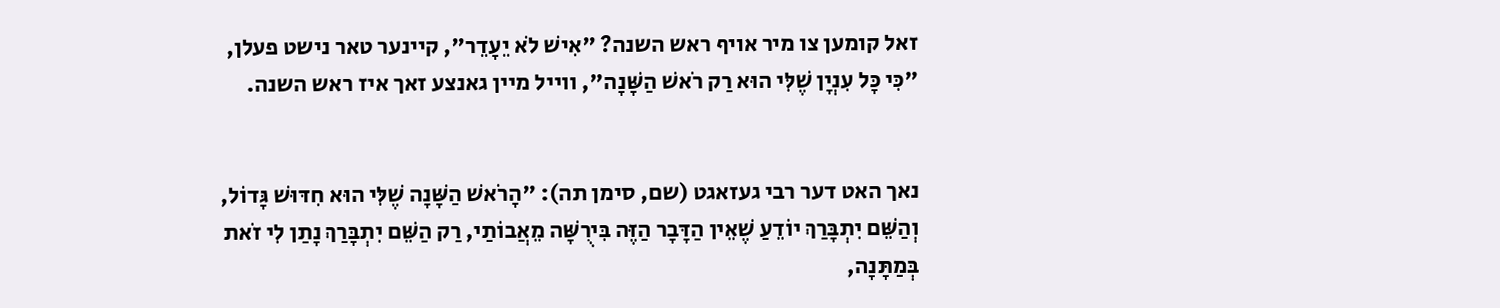זאל קומען צו מיר אויף ראש השנה? "אִישׁ לֹא יֵעָדֵר", קיינער טאר נישט פעלן, "כִּי כָּל עִנְיָן שֶׁלִּי הוּא רַק רֹאשׁ הַשָּׁנָה", ווייל מיין גאנצע זאך איז ראש השנה.


נאך האט דער רבי געזאגט (שם, סימן תה): "הָרֹאשׁ הַשָּׁנָה שֶׁלִּי הוּא חִדּוּשׁ גָּדוֹל, וְהַשֵּׁם יִתְבָּרַךְ יוֹדֵעַ שֶׁאֵין הַדָּבָר הַזֶּה בִּירֻשָּׁה מֵאֲבוֹתַי, רַק הַשֵּׁם יִתְבָּרַךְ נָתַן לִי זֹאת בְּמַתָּנָה,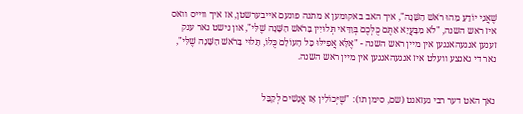שֶׁאֲנִי יוֹדֵעַ מַהוּ רֹאשׁ הַשָּׁנָה", איך האב באקומען א מתנה פונעם אייבערשטן, אז איך ווייס וואס איז ראש השנה, "לֹא מִבָּעֲיָא אַתֶּם כֻּלְּכֶם בְּוַדַּאי תְּלוּיִין בָּרֹאשׁ הַשָּׁנָה שֶׁלִּי", און נישט נאר ענק זענען אנגעהאנגען אין מיין ראש השנה - "אֶלָּא אֲפִילּוּ כָּל הָעוֹלָם כֻּלּוֹ, תָּלוּי בָּרֹאשׁ הַשָּׁנָה שֶׁלִּי", נאר די גאנצע וועלט איז אנגעהאנגען אין מיין ראש השנה.


נאך האט דער רבי געזאגט (שם, סימן תו): "שֶׁיְּכוֹלִין אָז אֲנָשִׁים לְקַבֵּל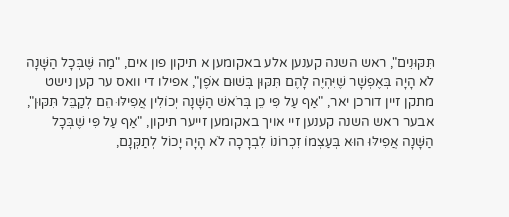תִּקּוּנִים", ראש השנה קענען אלע באקומען א תיקון פון אים, "מַה שֶּׁבְּכָל הַשָּׁנָה לֹא הָיָה בְּאֶפְשָׁר שֶׁיִּהְיֶה לָהֶם תִּקּוּן בְּשׁוּם אֹפֶן", אפילו די וואס ער קען נישט מתקן זיין דורכן יאר, "אַף עַל פִּי כֵן בְּרֹאשׁ הַשָּׁנָה יְכוֹלִין אֲפִילּוּ הֵם לְקַבֵּל תִּקּוּן", אבער ראש השנה קענען זיי אויך באקומען זייער תיקון, "אַף עַל פִּי שֶׁבְּכָל הַשָּׁנָה אֲפִילּוּ הוּא בְּעַצְמוֹ זִכְרוֹנוֹ לִבְרָכָה לֹא הָיָה יָכוֹל לְתַקְּנָם,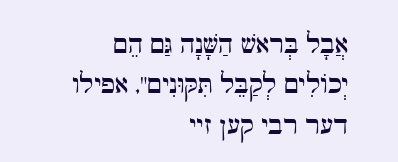אֲבָל בְּראשׁ הַשָּׁנָה גַּם הֵם יְכוֹלִים לְקַבֵּל תִּקּוּנִים", אפילו דער רבי קען זיי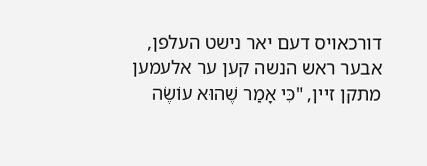דורכאויס דעם יאר נישט העלפן, אבער ראש הנשה קען ער אלעמען מתקן זיין, "כִּי אָמַר שֶׁהוּא עוֹשֶׂה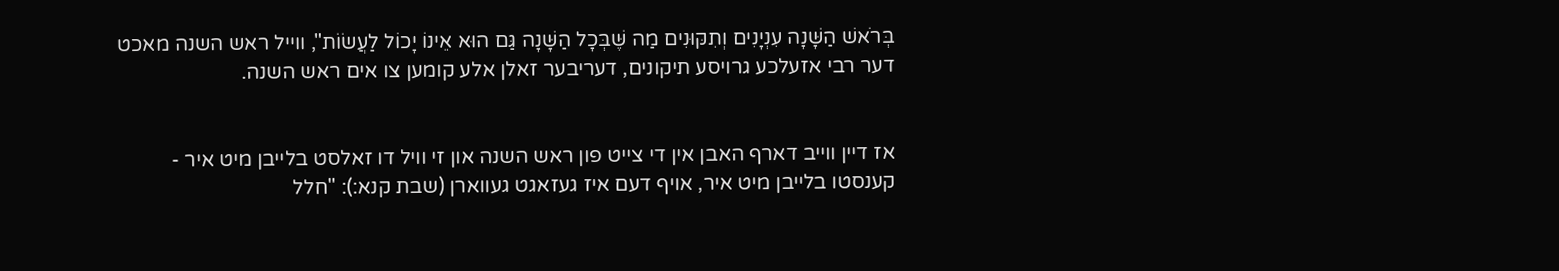בְּרֹאשׁ הַשָּׁנָה עִנְיָנִים וְתִקּוּנִים מַה שֶּׁבְּכָל הַשָּׁנָה גַּם הוּא אֵינוֹ יָכוֹל לַעֲשׂוֹת", ווייל ראש השנה מאכט דער רבי אזעלכע גרויסע תיקונים, דעריבער זאלן אלע קומען צו אים ראש השנה.


אז דיין ווייב דארף האבן אין די צייט פון ראש השנה און זי וויל דו זאלסט בלייבן מיט איר - קענסטו בלייבן מיט איר, אויף דעם איז געזאגט געווארן (שבת קנא:): "חלל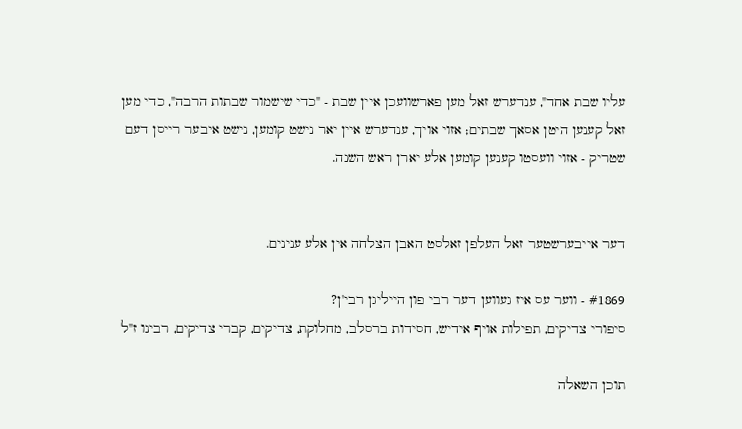עליו שבת אחד", ענדערש זאל מען פארשוועכן איין שבת - "כדי שישמור שבתות הרבה", כדי מען זאל קענען היטן אסאך שבתים; אזוי אויך, ענדערש איין יאר נישט קומען, נישט איבער רייסן דעם שטריק - אזוי וועסטו קענען קומען אלע יארן ראש השנה.


דער אייבערשטער זאל העלפן זאלסט האבן הצלחה אין אלע ענינים.

#1869 - ווער עס איז געווען דער רבי פון הייליגן רבי'ן?
סיפורי צדיקים, תפילות אויף אידיש, חסידות ברסלב, מחלוקת, צדיקים, קברי צדיקים, רבינו ז"ל

תוכן השאלה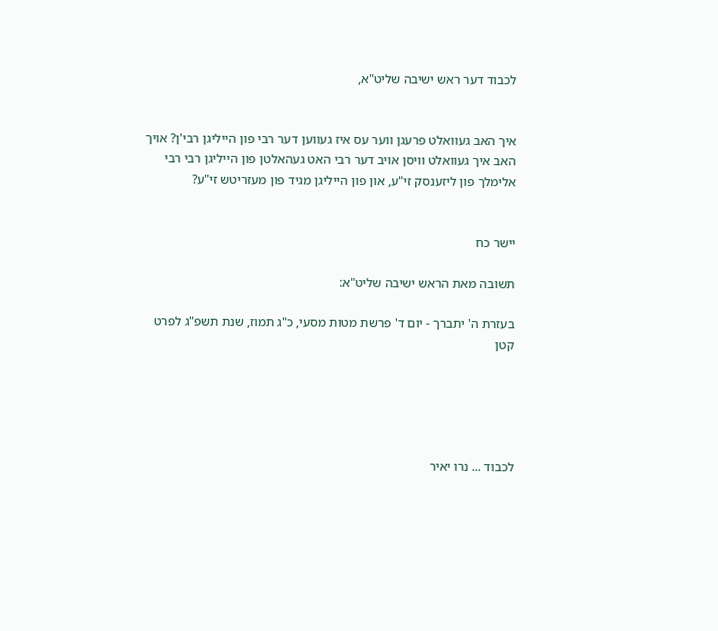לכבוד דער ראש ישיבה שליט"א,


איך האב געוואלט פרעגן ווער עס איז געווען דער רבי פון הייליגן רבי'ן? אויך האב איך געוואלט וויסן אויב דער רבי האט געהאלטן פון הייליגן רבי רבי אלימלך פון ליזענסק זי"ע, און פון הייליגן מגיד פון מעזריטש זי"ע?


יישר כח

תשובה מאת הראש ישיבה שליט"א:

בעזרת ה' יתברך - יום ד' פרשת מטות מסעי, כ"ג תמוז, שנת תשפ"ג לפרט קטן





לכבוד ... נרו יאיר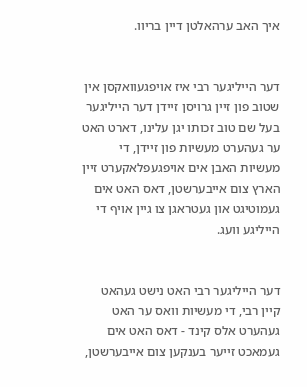איך האב ערהאלטן דיין בריוו.


דער הייליגער רבי איז אויפגעוואקסן אין שטוב פון זיין גרויסן זיידן דער הייליגער בעל שם טוב זכותו יגן עלינו, דארט האט ער געהערט מעשיות פון זיידן, די מעשיות האבן אים אויפגעפלאקערט זיין הארץ צום אייבערשטן, דאס האט אים געמוטיגט און געטראגן צו גיין אויף די הייליגע וועג.


דער הייליגער רבי האט נישט געהאט קיין רבי, די מעשיות וואס ער האט געהערט אלס קינד - דאס האט אים געמאכט זייער בענקען צום אייבערשטן,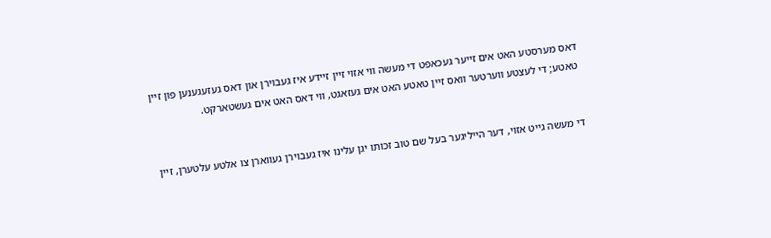דאס מערסטע האט אים זייער געכאפט די מעשה ווי אזוי זיין זיידע איז געבוירן און דאס געזעגענען פון זיין טאטע; די לעצטע ווערטער וואס זיין טאטע האט אים געזאגט, ווי דאס האט אים געשטארקט.


די מעשה גייט אזוי, דער הייליגער בעל שם טוב זכותו יגן עלינו איז געבוירן געווארן צו אלטע עלטערן, זיין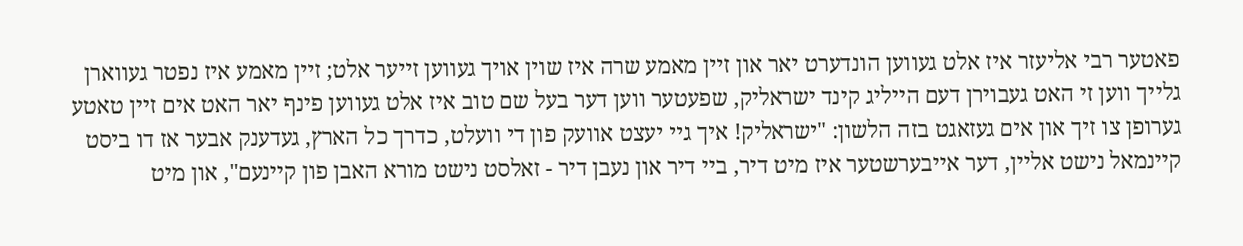פאטער רבי אליעזר איז אלט געווען הונדערט יאר און זיין מאמע שרה איז שוין אויך געווען זייער אלט; זיין מאמע איז נפטר געווארן גלייך ווען זי האט געבוירן דעם הייליג קינד ישראליק, שפעטער ווען דער בעל שם טוב איז אלט געווען פינף יאר האט אים זיין טאטע גערופן צו זיך און אים געזאגט בזה הלשון: "ישראליק! איך גיי יעצט אוועק פון די וועלט, כדרך כל הארץ, געדענק אבער אז דו ביסט קיינמאל נישט אליין, דער אייבערשטער איז מיט דיר, ביי דיר און נעבן דיר - זאלסט נישט מורא האבן פון קיינעם", און מיט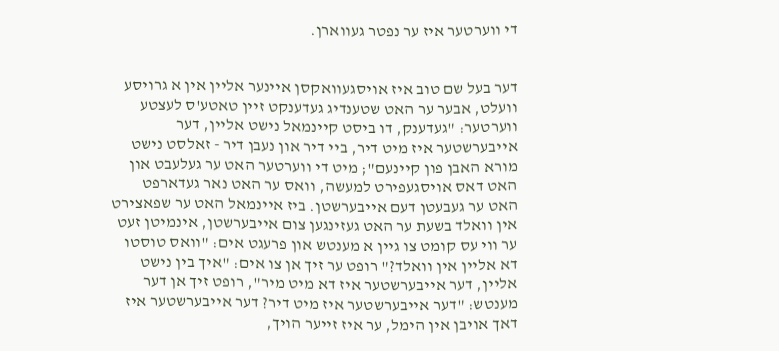די ווערטער איז ער נפטר געווארן.


דער בעל שם טוב איז אויסגעוואקסן איינער אליין אין א גרויסע וועלט, אבער ער האט שטענדיג געדענקט זיין טאטע'ס לעצטע ווערטער: "געדענק, דו ביסט קיינמאל נישט אליין, דער אייבערשטער איז מיט דיר, ביי דיר און נעבן דיר - זאלסט נישט מורא האבן פון קיינעם"; מיט די ווערטער האט ער געלעבט און האט דאס אויסגעפירט למעשה, וואס ער האט נאר געדארפט האט ער געבעטן דעם אייבערשטן. ביז איינמאל האט ער שפאצירט אין וואלד בשעת ער האט געזינגען צום אייבערשטן, אינמיטן זעט ער ווי עס קומט צו גיין א מענטש און פרעגט אים: "וואס טוסטו דא אליין אין וואלד?" רופט ער זיך אן צו אים: "איך בין נישט אליין, דער אייבערשטער איז דא מיט מיר", רופט זיך אן דער מענטש: "דער אייבערשטער איז מיט דיר? דער אייבערשטער איז דאך אויבן אין הימל, ער איז זייער הויך,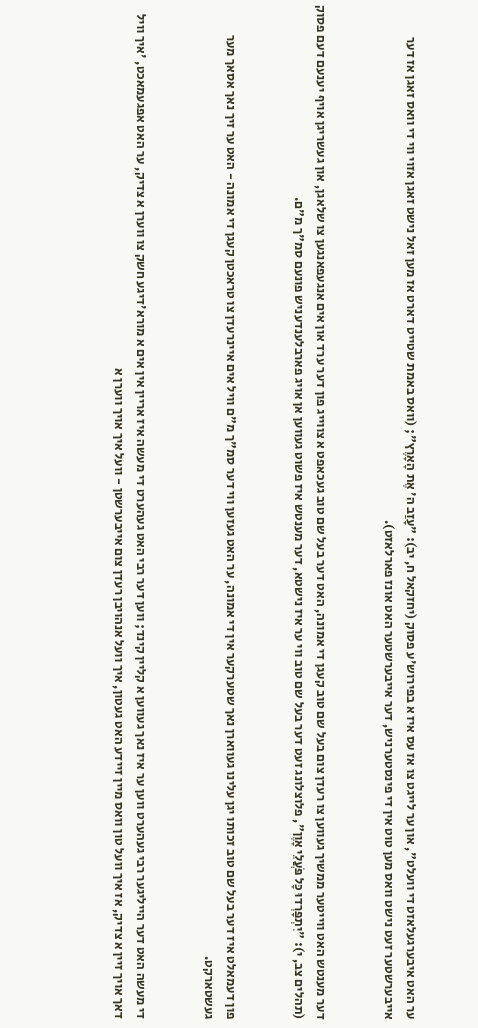ער האט איבערגעלאזט די וועלט", און ער לייגט צו אז עס איז א בפירוש'ע פסוק (יחזקאל ח, יב): "עָזַב ה' אֶת הָאָרֶץ"; (וואס באמת שטייט דארט אז מען זאל נישט זאגן אזוי ווי די וואס זאגן אז דער אייבערשטער זעט נישט וואס מען טוט אין די פינסטערניש, דער אייבערשטער האט אונז פארלאזט).


דער מענטש האט ווייטער ממשיך געווען צו רעדן צום בעל שם טוב קעגן די אמונה, האט דער בעל שם טוב געכאפט א צווייג פון דער ערד און אים אנגעפאנגען צו שלאגן, און געשריגן אויף יענעם דעם פסוק (תהלים צב, י): "יִתְפָּרְדוּ כָּל פֹּעֲלֵי אָוֶן", פלוצלונג זעט דער בעל שם טוב ווי ער איז נישטא, דער מענטש איז פשוט געווען אן אויג פארבלענדעניש פונעם סמ"ך מ"ם.


פון דעמאלט איז דער בעל שם טוב זכותו יגן עלינו געווארן נאך שטערקער אין די אמונה, ער האט געזען ווי דער סמ"ך מ"ם וויל אים איינרעדן צו טראכטן קעגן די אמונה - האט ער זיך נאך אסאך מער געשטארקט.


די מעשה האט דער הייליגער רבי געהערט ווען ער איז נאך געווען א קליין קינד; ווען דער רבי האט געהערט די מעשה איז אריין אין אים א מורא'דיגע חשק צו ווערן א צדיק, ער האט אפגעמאכט, 'איך וויל דאך אויך זיין א צדיק, אז איך וועל טון וואס מיין זיידע האט געטון, איך וועל אנהויבן רעדן צום אייבערשטן - וועל איך אויך ווערן א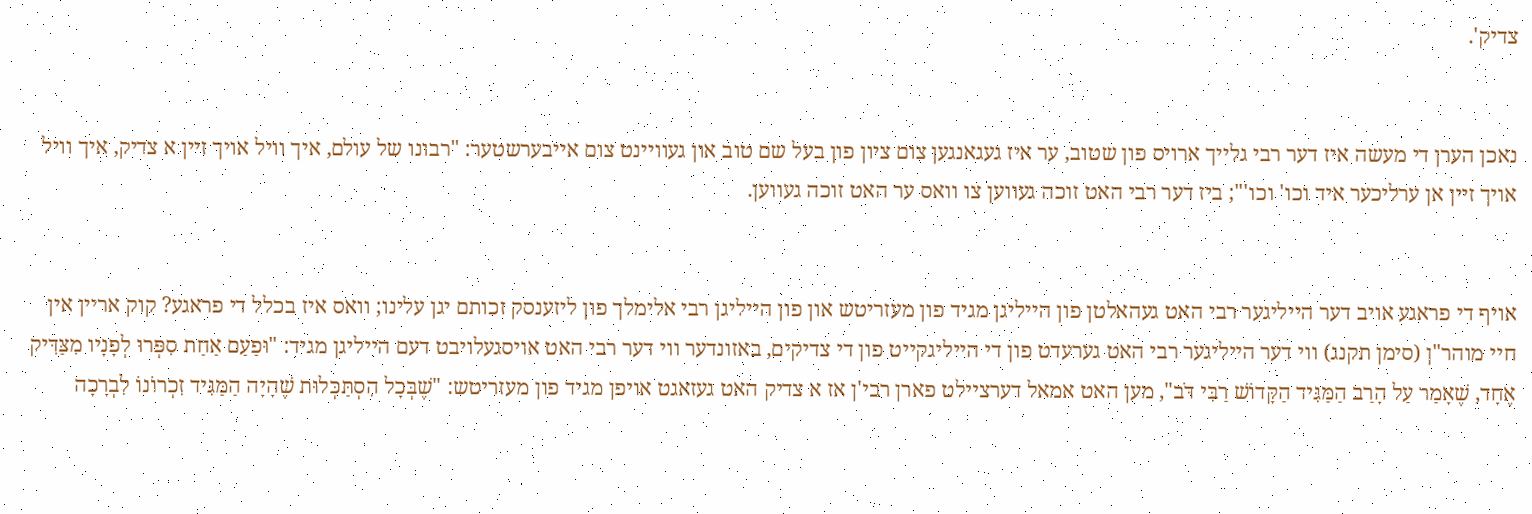צדיק'.


נאכן הערן די מעשה איז דער רבי גלייך ארויס פון שטוב, ער איז געגאנגען צום ציון פון בעל שם טוב און געוויינט צום אייבערשטער: "רבונו של עולם, איך וויל אויך זיין א צדיק, איך וויל אויך זיין אן ערליכער איד וכו' וכו'"; ביז דער רבי האט זוכה געווען צו וואס ער האט זוכה געווען.


אויף די פראגע אויב דער הייליגער רבי האט געהאלטן פון הייליגן מגיד פון מעזריטש און פון הייליגן רבי אלימלך פון ליזענסק זכותם יגן עלינו; וואס איז בכלל די פראגע? קוק אריין אין חיי מוהר"ן (סימן תקנג) ווי דער הייליגער רבי האט גערעדט פון די הייליגקייט פון די צדיקים, באזונדער ווי דער רבי האט אויסגעלויבט דעם הייליגן מגיד: "וּפַעַם אַחַת סִפְּרוּ לְפָנָיו מִצַּדִּיק אֶחָד, שֶׁאָמַר עַל הָרַב הַמַּגִּיד הַקָּדוֹשׁ רַבִּי דֹּב", מען האט אמאל דערציילט פארן רבי'ן אז א צדיק האט געזאגט אויפן מגיד פון מעזריטש: "שֶׁבְּכָל הִסְתַּכְּלוּת שֶׁהָיָה הַמַּגִּיד זִכְרוֹנוֹ לִבְרָכָה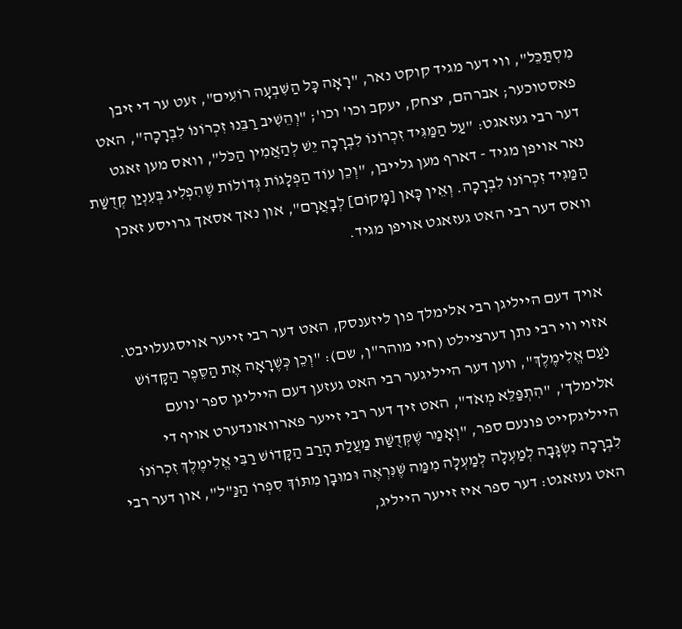מִסְתַּכֵּל", ווי דער מגיד קוקט נאר, "רָאָה כָּל הַשִּׁבְעָה רוֹעִים", זעט ער די זיבן פאסטוכער; אברהם, יצחק, יעקב וכו' וכו'; "וְהֵשִׁיב רַבֵּנוּ זִכְרוֹנוֹ לִבְרָכָה", האט דער רבי געזאגט: "עַל הַמַּגִּיד זִכְרוֹנוֹ לִבְרָכָה יֵשׁ לְהַאֲמִין הַכֹּל", וואס מען זאגט נאר אויפן מגיד - דארף מען גלייבן, "וְכֵן עוֹד הַפְלָגוֹת גְּדוֹלוֹת שֶׁהִפְלִיג בְּעִנְיַן קְדֻשַּׁת הַמַּגִּיד זִכְרוֹנוֹ לִבְרָכָה. וְאֵין כָּאן [מָקוֹם] לְבָאֲרָם", און נאך אסאך גרויסע זאכן וואס דער רבי האט געזאגט אויפן מגיד.


אויך דעם הייליגן רבי אלימלך פון ליזענסק, האט דער רבי זייער אויסגעלויבט. אזוי ווי רבי נתן דערציילט (חיי מוהר"ן, שם): "וְכֵן כְּשֶׁרָאָה אֶת הַסֵּפֶר הַקָּדוֹשׁ נֹעַם אֱלִימֶלֶךְ", ווען דער הייליגער רבי האט געזען דעם הייליגן ספר 'נועם אלימלך', "הִתְפַּלֵּא מְאֹד", האט זיך דער רבי זייער פארוואונדערט אויף די הייליגקייט פונעם ספר, "וְאָמַר שֶׁקְּדֻשַּׁת מַעֲלַת הָרַב הַקָּדוֹשׁ רַבִּי אֱלִימֶלֶךְ זִכְרוֹנוֹ לִבְרָכָה נִשְׂגָּבָה לְמַעְלָה לְמַעְלָה מִמַּה שֶּׁנִּרְאֶה וּמוּבָן מִתּוֹךְ סִפְרוֹ הַנַּ"ל", און דער רבי האט געזאגט: דער ספר איז זייער הייליג,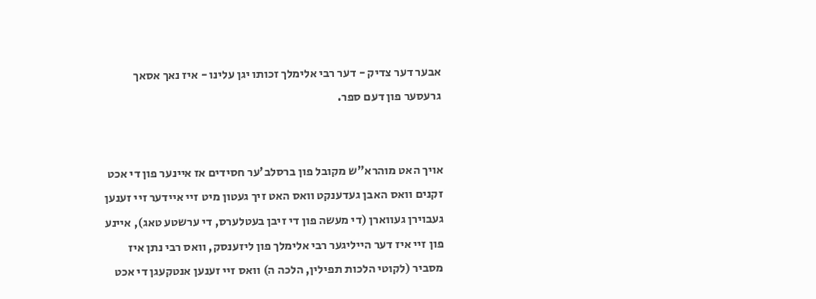אבער דער צדיק - דער רבי אלימלך זכותו יגן עלינו - איז נאך אסאך גרעסער פון דעם ספר.


אויך האט מוהרא"ש מקובל פון ברסלב'ער חסידים אז איינער פון די אכט זקנים וואס האבן געדענקט וואס האט זיך געטון מיט זיי איידער זיי זענען געבוירן געווארן (די מעשה פון די זיבן בעטלערס, די ערשטע טאג), איינע פון זיי איז דער הייליגער רבי אלימלך פון ליזענסק, וואס רבי נתן איז מסביר (לקוטי הלכות תפילין, הלכה ה) וואס זיי זענען אנטקעגן די אכט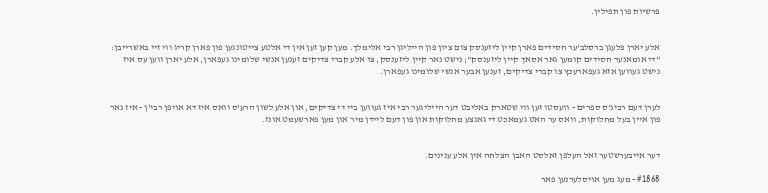פרשיות פון תפילין.


אלע יארן פלעגן ברסלב'ער חסידים פארן קיין ליזענסק צום ציון פון הייליגן רבי אלימלך. מען קען זען אין די אלטע צייטונגען פון פארן קריג ווי זיי באשרייבן: "די אומאנער חסידים קומען גאר אסאך קיין ליזענסק"; נישט נאר קיין ליזענסק, צו אלע קברי צדיקים זענען אנשי שלומינו געפארן, אלע יארן ווען עס איז נישט געווען אזא געפארעכץ צו קברי צדיקים, זענען אבער אנשי שלומינו געפארן.


לערן דעם רבינ'ס ספרים - וועסטו זען ווי שטארק באליבט דער הייליגער רבי איז געווען ביי די צדיקים, און אלע לשון הרע'ס וואס איז דא אויפן רבי'ן - איז נאר פון איין בעל מחלוקות, וואס ער האט געמאכט די גאנצע מחלוקות און פון דעם ליידן מיר און מען פארשעמט אונז.


דער אייבערשטער זאל העלפן זאלסט האבן הצלחה אין אלע ענינים.

#1868 - מעג מען אויסלערנען פאר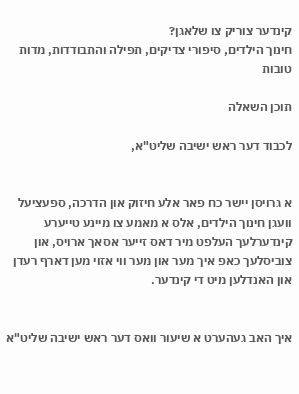קינדער צוריק צו שלאגן?
חינוך הילדים, סיפורי צדיקים, תפילה והתבודדות, מדות טובות

תוכן השאלה

לכבוד דער ראש ישיבה שליט"א,


א גרויסן יישר כח פאר אלע חיזוק און הדרכה, ספעציעל וועגן חינוך הילדים, אלס א מאמע צו מיינע טייערע קינדערלעך העלפט מיר דאס זייער אסאך ארויס, און צוביסלעך כאפ איך מער און מער ווי אזוי מען דארף רעדן און האנדלען מיט די קינדער.


איך האב געהערט א שיעור וואס דער ראש ישיבה שליט"א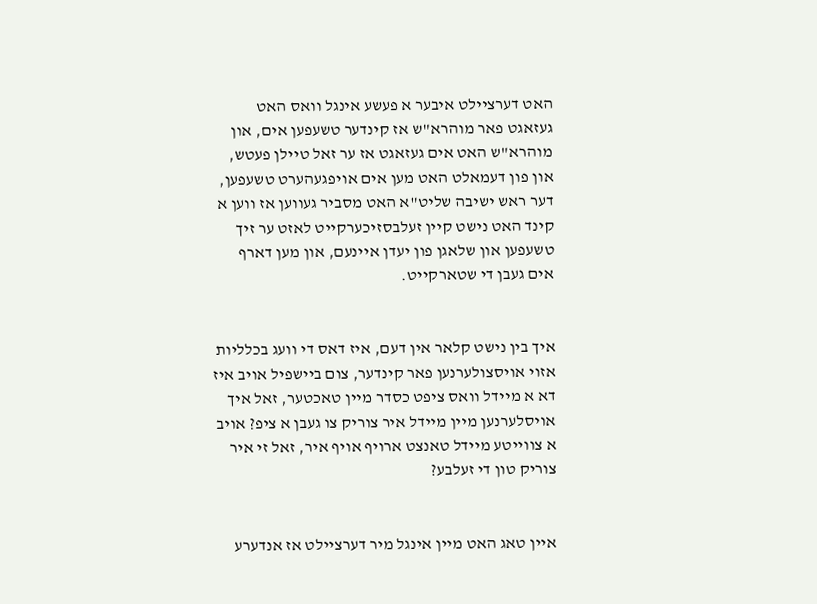האט דערציילט איבער א פעשע אינגל וואס האט געזאגט פאר מוהרא"ש אז קינדער טשעפען אים, און מוהרא"ש האט אים געזאגט אז ער זאל טיילן פעטש, און פון דעמאלט האט מען אים אויפגעהערט טשעפען, דער ראש ישיבה שליט"א האט מסביר געווען אז ווען א קינד האט נישט קיין זעלבסזיכערקייט לאזט ער זיך טשעפען און שלאגן פון יעדן איינעם, און מען דארף אים געבן די שטארקייט.


איך בין נישט קלאר אין דעם, איז דאס די וועג בכלליות אזוי אויסצולערנען פאר קינדער, צום ביישפיל אויב איז דא א מיידל וואס ציפט כסדר מיין טאכטער, זאל איך אויסלערנען מיין מיידל איר צוריק צו געבן א ציפ? אויב א צווייטע מיידל טאנצט ארויף אויף איר, זאל זי איר צוריק טון די זעלבע?


איין טאג האט מיין אינגל מיר דערציילט אז אנדערע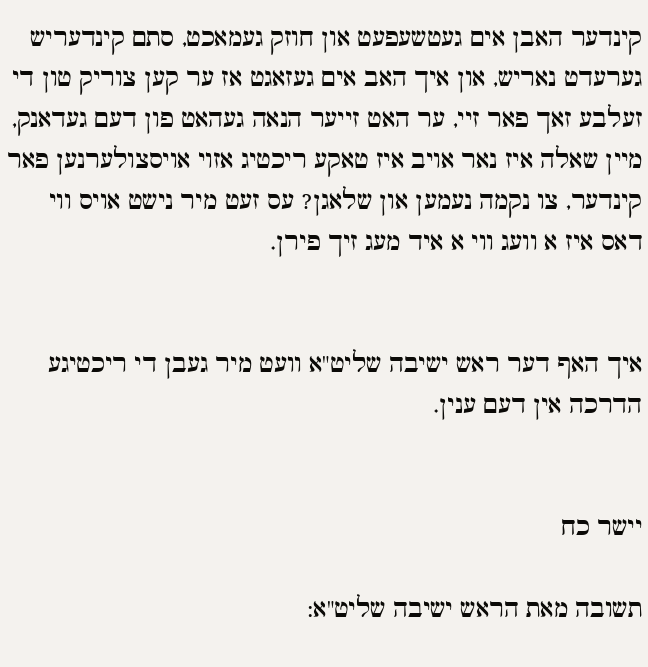קינדער האבן אים געטשעפעט און חוזק געמאכט, סתם קינדעריש גערעדט נאריש, און איך האב אים געזאגט אז ער קען צוריק טון די זעלבע זאך פאר זיי, ער האט זייער הנאה געהאט פון דעם געדאנק, מיין שאלה איז נאר אויב איז טאקע ריכטיג אזוי אויסצולערנען פאר קינדער, צו נקמה נעמען און שלאגן? עס זעט מיר נישט אויס ווי דאס איז א וועג ווי א איד מעג זיך פירן.


איך האף דער ראש ישיבה שליט"א וועט מיר געבן די ריכטיגע הדרכה אין דעם ענין.


יישר כח

תשובה מאת הראש ישיבה שליט"א: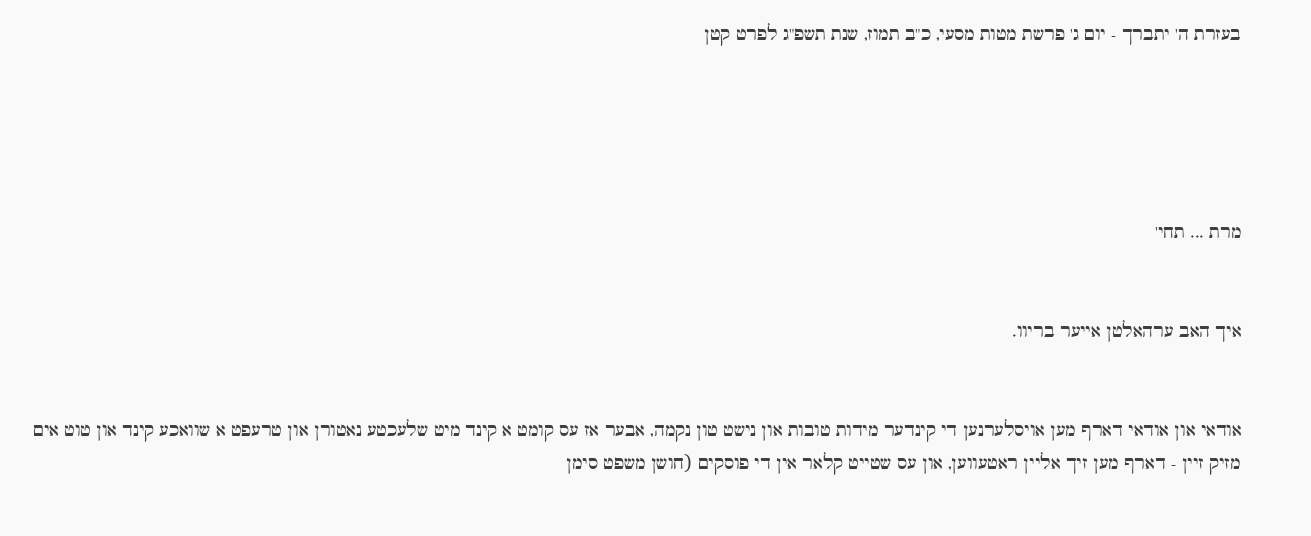בעזרת ה' יתברך - יום ג' פרשת מטות מסעי, כ"ב תמוז, שנת תשפ"ג לפרט קטן





מרת ... תחי'


איך האב ערהאלטן אייער בריוו.


אודאי און אודאי דארף מען אויסלערנען די קינדער מידות טובות און נישט טון נקמה, אבער אז עס קומט א קינד מיט שלעכטע נאטורן און טרעפט א שוואכע קינד און טוט אים מזיק זיין - דארף מען זיך אליין ראטעווען, און עס שטייט קלאר אין די פוסקים (חושן משפט סימן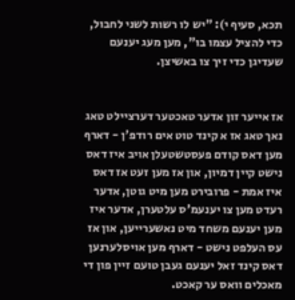תכא, סעיף י): "יש לו רשות לשני לחבול, כדי להציל עצמו בו", מען מעג יענעם שעדיגן כדי זיך צו באשיצן.


אז אייער זון אדער טאכטער דערציילט טאג נאך טאג אז א קינד טוט אים רודפ'ן - דארף מען דאס קודם פעסטשטעלן אויב איז דאס נישט קיין דמיון, און אז מען זעט אז דאס איז אמת - פרובירט מען מיט גוטן, אדער רעדט מען צו יענעמ'ס עלטערן, אדער איז מען יענעם משחד מיט נאשערייען, און אז עס העלפט נישט - דארף מען אויסלערנען דאס קינד זאל יענעם געבן טועם זיין פון די מאכלים וואס ער קאכט.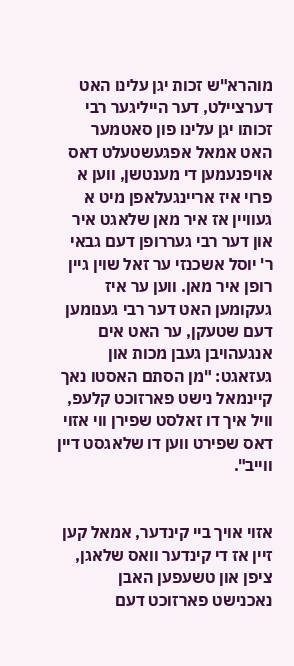מוהרא"ש זכות יגן עלינו האט דערציילט, דער הייליגער רבי זכותו יגן עלינו פון סאטמער האט אמאל אפגעשטעלט דאס אויפנעמען די מענטשן, ווען א פרוי איז אריינגעלאפן מיט א געוויין אז איר מאן שלאגט איר און דער רבי געררופן דעם גבאי ר' יוסל אשכנזי ער זאל שוין גיין רופן איר מאן. ווען ער איז געקומען האט דער רבי גענומען דעם שטעקן, ער האט אים אנגעהויבן געבן מכות און געזאגט: "מן הסתם האסטו נאך קיינמאל נישט פארזוכט קלעפ, וויל איך דו זאלסט שפירן ווי אזוי דאס שפירט ווען דו שלאגסט דיין ווייב".


אזוי אויך ביי קינדער, אמאל קען זיין אז די קינדער וואס שלאגן, ציפן און טשעפען האבן נאכנישט פארזוכט דעם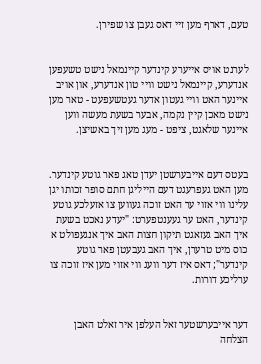טעם, דארף מען זיי דאס געבן צו שפירן.


לערנט אויס אייערע קינדער קיינמאל נישט טשעפען אנדערע, קיינמאל נישט וויי טון אנדערע, און אויב איינער האט וויי געטון אדער געטשעפעט - טאר מען נישט מאכן קיין נקמה, אבער בשעת מעשה ווען איינער שלאגט, ציפט - מעג מען זיך באשיצן.


בעטס דעם אייבערשטן יעדן טאג פאר גוטע קינדער. מען האט געפרעגט דעם הייליגן חתם סופר זכותו יגן עלינו ווי אזוי ער האט זוכה געווען צו אזעלכע גוטע קינדער, האט ער געענטפערט: "יעדע נאכט בשעת איך האב געזאגט תיקון חצות האב איך אנגעפולט א כוס מיט טרערן, איך האב געבעטן פאר גוטע קינדער"; דאס איז דער וועג ווי אזוי מען איז זוכה צו ערליכע דורות.


דער אייבערשטער זאל העלפן איר זאלט האבן הצלחה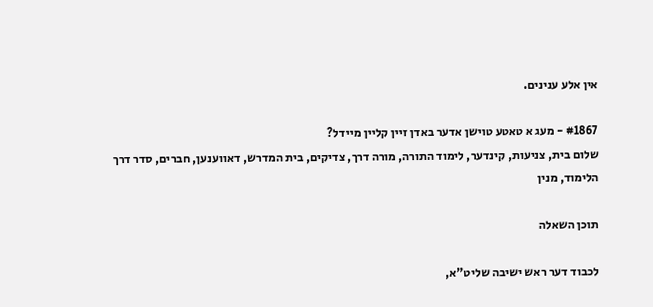אין אלע ענינים.

#1867 - מעג א טאטע טוישן אדער באדן זיין קליין מיידל?
שלום בית, צניעות, קינדער, לימוד התורה, מורה דרך, צדיקים, בית המדרש, דאווענען, חברים, סדר דרך הלימוד, מנין

תוכן השאלה

לכבוד דער ראש ישיבה שליט"א,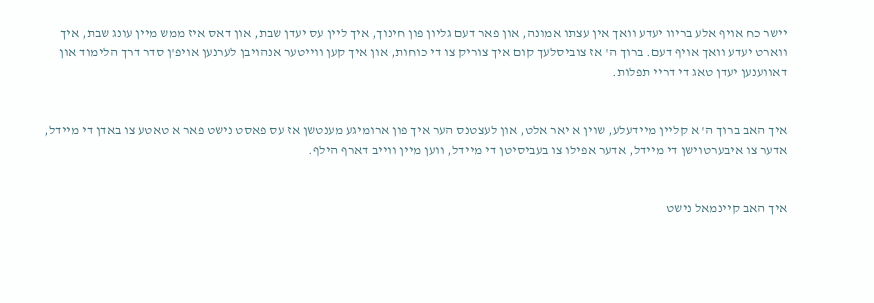יישר כח אויף אלע בריוו יעדע וואך אין עצתו אמונה, און פאר דעם גליון פון חינוך, איך ליין עס יעדן שבת, און דאס איז ממש מיין עונג שבת, איך ווארט יעדע וואך אויף דעם. ברוך ה' אז צוביסלעך קום איך צוריק צו די כוחות, און איך קען ווייטער אנהויבן לערנען אויפ'ן סדר דרך הלימוד און דאווענען יעדן טאג די דריי תפלות.


איך האב ברוך ה' א קליין מיידעלע, שוין א יאר אלט, און לעצטנס הער איך פון ארומיגע מענטשן אז עס פאסט נישט פאר א טאטע צו באדן די מיידל, אדער צו איבערטוישן די מיידל, אדער אפילו צו בעביסיטן די מיידל, ווען מיין ווייב דארף הילף.


איך האב קיינמאל נישט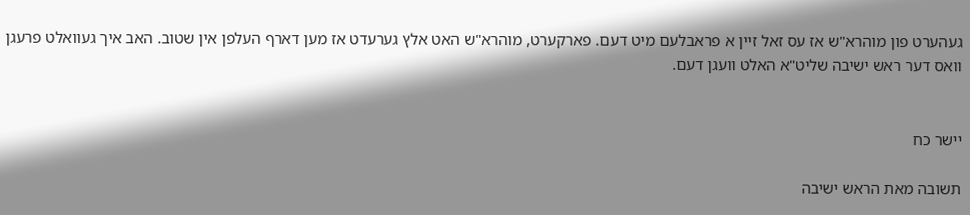געהערט פון מוהרא"ש אז עס זאל זיין א פראבלעם מיט דעם. פארקערט, מוהרא"ש האט אלץ גערעדט אז מען דארף העלפן אין שטוב. האב איך געוואלט פרעגן וואס דער ראש ישיבה שליט"א האלט וועגן דעם.


יישר כח

תשובה מאת הראש ישיבה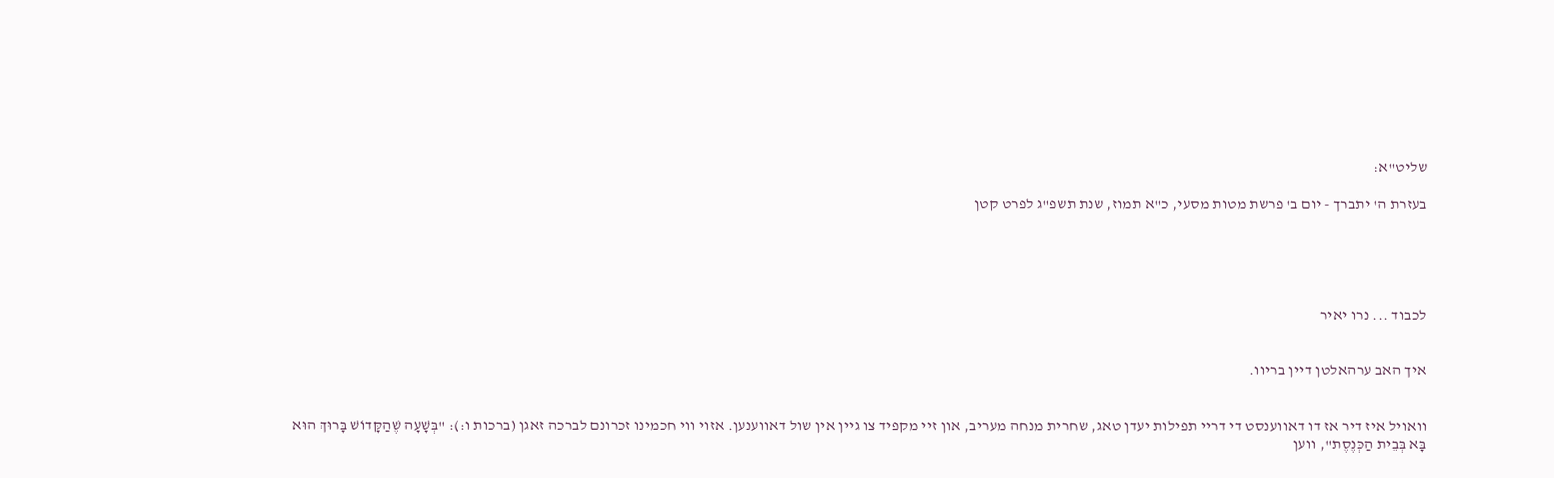שליט"א:

בעזרת ה' יתברך - יום ב' פרשת מטות מסעי, כ"א תמוז, שנת תשפ"ג לפרט קטן





לכבוד ... נרו יאיר


איך האב ערהאלטן דיין בריוו.


וואויל איז דיר אז דו דאווענסט די דריי תפילות יעדן טאג, שחרית מנחה מעריב, און זיי מקפיד צו גיין אין שול דאווענען. אזוי ווי חכמינו זכרונם לברכה זאגן (ברכות ו:): "בְּשָׁעָה שֶׁהַקָּדוֹשׁ בָּרוּךְ הוּא בָּא בְּבֵית הַכְּנֶסֶת", ווען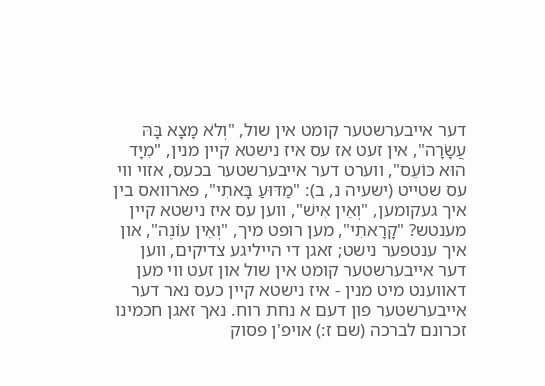דער אייבערשטער קומט אין שול, "וְלֹא מָצָא בָּהּ עֲשָׂרָה", אין זעט אז עס איז נישטא קיין מנין, "מִיָּד הוּא כּוֹעֵס", ווערט דער אייבערשטער בכעס, אזוי ווי עס שטייט (ישעיה נ, ב): "מַדּוּעַ בָּאתִי", פארוואס בין איך געקומען, "וְאֵין אִישׁ", ווען עס איז נישטא קיין מענטש? "קָרָאתִי", מען רופט מיך, "וְאֵין עוֹנֶה", און איך ענטפער נישט; זאגן די הייליגע צדיקים, ווען דער אייבערשטער קומט אין שול און זעט ווי מען דאווענט מיט מנין - איז נישטא קיין כעס נאר דער אייבערשטער פון דעם א נחת רוח. נאך זאגן חכמינו זכרונם לברכה (שם ז:) אויפ'ן פסוק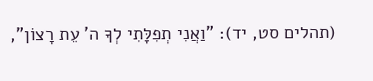(תהלים סט, יד): "וַאֲנִי תְפִלָּתִי לְךָ ה' עֵת רָצוֹן",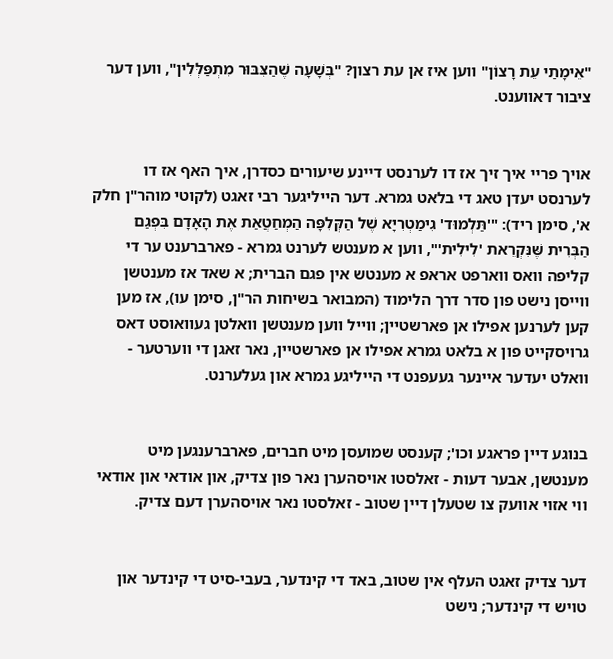"אֵימָתַי עֵת רָצוֹן" ווען איז אן עת רצון? "בְּשָׁעָה שֶׁהַצִּבּוּר מִתְפַּלְּלִין", ווען דער ציבור דאווענט.


אויך פריי איך זיך אז דו לערנסט דיינע שיעורים כסדרן, איך האף אז דו לערנסט יעדן טאג די בלאט גמרא. דער הייליגער רבי זאגט (לקוטי מוהר"ן חלק א', סימן ריד): "'תַּלְמוּד' גִימַטְרִיָא שֶׁל הַקְּלִפָּה הַמְחַטֲאַת אֶת הָאָדָם בִּפְגַם הַבְּרִית שֶּׁנִּקְרֵאת 'לִילִית'", ווען א מענטש לערנט גמרא - פארברענט ער די קליפה וואס ווארפט אראפ א מענטש אין פגם הברית; א שאד אז מענטשן ווייסן נישט פון סדר דרך הלימוד (המבואר בשיחות הר"ן, סימן עו), אז מען קען לערנען אפילו אן פארשטיין; ווייל ווען מענטשן וואלטן געוואוסט דאס גרויסקייט פון א בלאט גמרא אפילו אן פארשטיין, נאר זאגן די ווערטער - וואלט יעדער איינער געעפנט די הייליגע גמרא און געלערנט.


בנוגע דיין פראגע וכו'; קענסט שמועסן מיט חברים, פארברענגען מיט מענטשן, אבער דעות - זאלסטו אויסהערן נאר פון צדיק, און אודאי און אודאי ווי אזוי אוועק צו שטעלן דיין שטוב - זאלסטו נאר אויסהערן דעם צדיק.


דער צדיק זאגט העלף אין שטוב, באד די קינדער, בעבי-סיט די קינדער און טויש די קינדער; נישט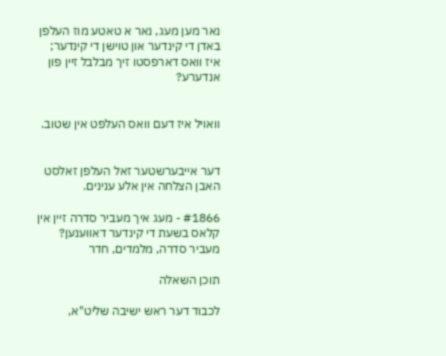נאר מען מעג, נאר א טאטע מוז העלפן באדן די קינדער און טוישן די קינדער; איז וואס דארפסטו זיך מבלבל זיין פון אנדערע?


וואויל איז דעם וואס העלפט אין שטוב.


דער אייבערשטער זאל העלפן זאלסט האבן הצלחה אין אלע ענינים.

#1866 - מעג איך מעביר סדרה זיין אין קלאס בשעת די קינדער דאווענען?
מעביר סדרה, מלמדים, חדר

תוכן השאלה

לכבוד דער ראש ישיבה שליט"א,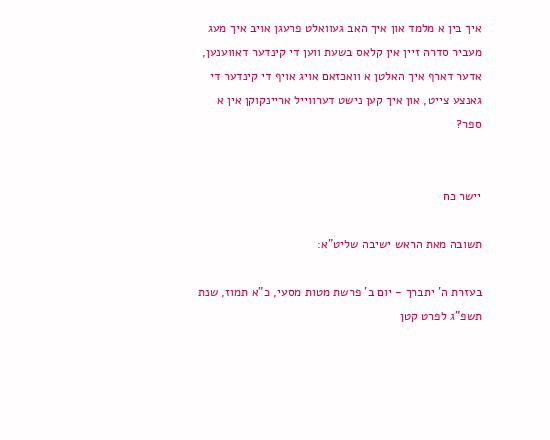איך בין א מלמד און איך האב געוואלט פרעגן אויב איך מעג מעביר סדרה זיין אין קלאס בשעת ווען די קינדער דאווענען, אדער דארף איך האלטן א וואכזאם אויג אויף די קינדער די גאנצע צייט, און איך קען נישט דערווייל אריינקוקן אין א ספר?


יישר כח

תשובה מאת הראש ישיבה שליט"א:

בעזרת ה' יתברך - יום ב' פרשת מטות מסעי, כ"א תמוז, שנת תשפ"ג לפרט קטן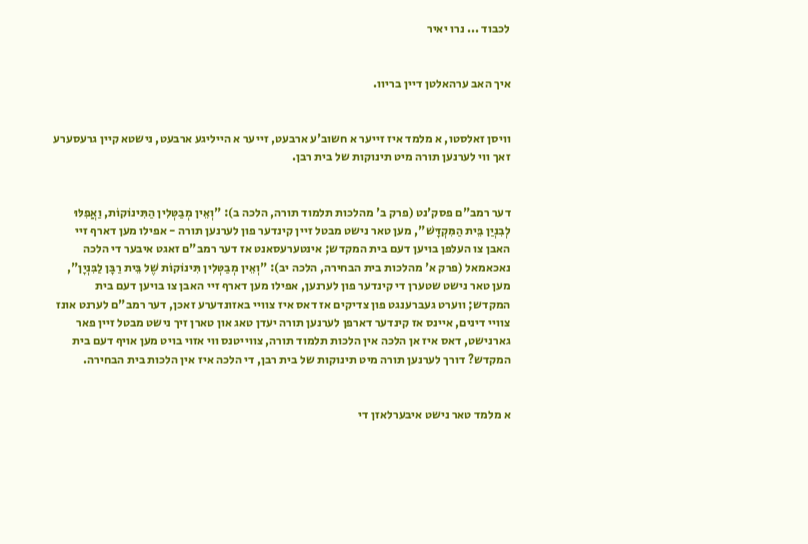לכבוד ... נרו יאיר


איך האב ערהאלטן דיין בריוו.


וויסן זאלסטו, א מלמד איז זייער א חשוב'ע ארבעט, זייער א הייליגע ארבעט, נישטא קיין גרעסערע זאך ווי לערנען תורה מיט תינוקות של בית רבן.


דער רמב"ם פסק'נט (פרק ב' מהלכות תלמוד תורה, הלכה ב): "וְאֵין מְבַטְּלִין הַתִּינוֹקוֹת, וַאֲפִלּוּ לְבִנְיַן בֵּית הַמִּקְדָּשׁ", מען טאר נישט מבטל זיין קינדער פון לערנען תורה - אפילו מען דארף זיי האבן צו העלפן בויען דעם בית המקדש; אינטערעסאנט אז דער רמב"ם זאגט איבער די הלכה נאכאמאל (פרק א' מהלכות בית הבחירה, הלכה יב): "וְאֵין מְבַטְּלִין תִּינוֹקוֹת שֶׁל בֵּית רַבָּן לַבִּנְיָן", מען טאר נישט שטערן די קינדער פון לערנען, אפילו מען דארף זיי האבן צו בויען דעם בית המקדש; ווערט געברענגט פון צדיקים אז דאס איז צוויי באזונדערע זאכן, דער רמב"ם לערנט אונז צוויי דינים, איינס אז קינדער דארפן לערנען תורה יעדן טאג און טארן זיך נישט מבטל זיין פאר גארנישט, דאס איז אן הלכה אין הלכות תלמוד תורה, צווייטנס ווי אזוי בויט מען אויף דעם בית המקדש? דורך לערנען תורה מיט תינוקות של בית רבן, די הלכה איז אין הלכות בית הבחירה.


א מלמד טאר נישט איבערלאזן די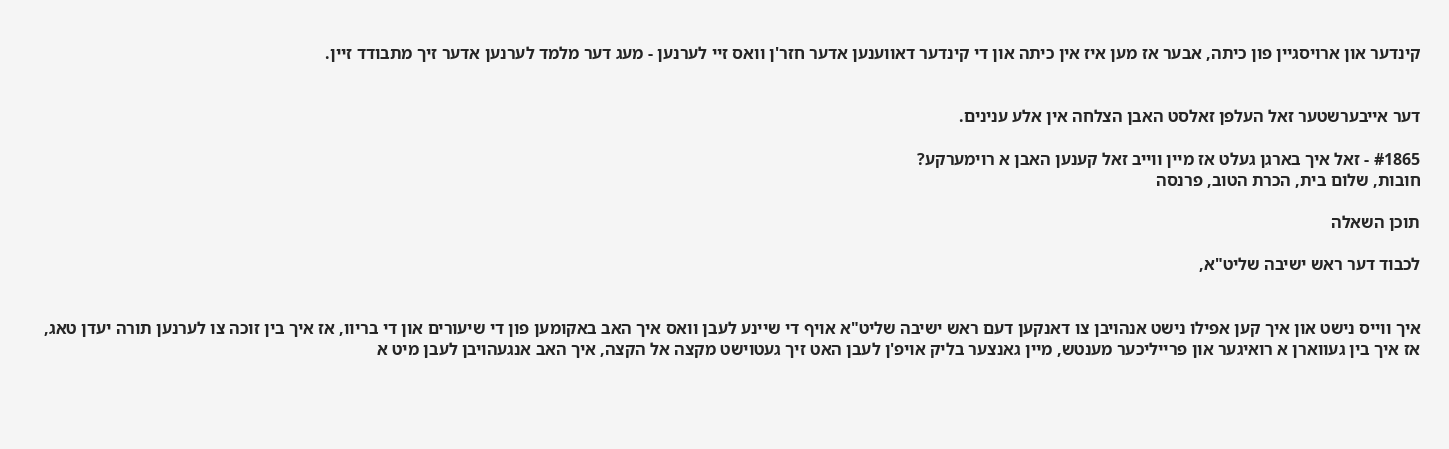קינדער און ארויסגיין פון כיתה, אבער אז מען איז אין כיתה און די קינדער דאווענען אדער חזר'ן וואס זיי לערנען - מעג דער מלמד לערנען אדער זיך מתבודד זיין.


דער אייבערשטער זאל העלפן זאלסט האבן הצלחה אין אלע ענינים.

#1865 - זאל איך בארגן געלט אז מיין ווייב זאל קענען האבן א רוימערקע?
חובות, שלום בית, הכרת הטוב, פרנסה

תוכן השאלה

לכבוד דער ראש ישיבה שליט"א,


איך ווייס נישט און איך קען אפילו נישט אנהויבן צו דאנקען דעם ראש ישיבה שליט"א אויף די שיינע לעבן וואס איך האב באקומען פון די שיעורים און די בריוו, אז איך בין זוכה צו לערנען תורה יעדן טאג, אז איך בין געווארן א רואיגער און פרייליכער מענטש, מיין גאנצער בליק אויפ'ן לעבן האט זיך געטוישט מקצה אל הקצה, איך האב אנגעהויבן לעבן מיט א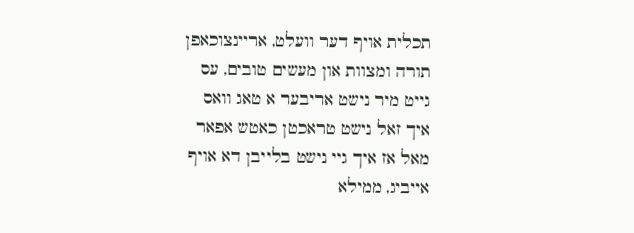תכלית אויף דער וועלט, אריינצוכאפן תורה ומצוות און מעשים טובים, עס גייט מיר נישט אריבער א טאג וואס איך זאל נישט טראכטן כאטש אפאר מאל אז איך גיי נישט בלייבן דא אויף אייביג, ממילא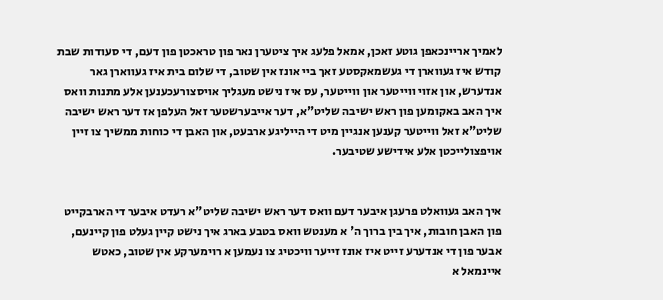לאמיך אריינכאפן גוטע זאכן, אמאל פלעג איך ציטערן נאר פון טראכטן פון דעם, די סעודות שבת קודש איז געווארן די געשמאקסטע זאך ביי אונז אין שטוב, די שלום בית איז געווארן גאר אנדערש, און אזוי ווייטער און ווייטער, עס איז נישט מעגליך אויסצורעכענען אלע מתנות וואס איך האב באקומען פון ראש ישיבה שליט"א, דער אייבערשטער זאל העלפן אז דער ראש ישיבה שליט"א זאל ווייטער קענען אנגיין מיט די הייליגע ארבעט, און האבן די כוחות ממשיך צו זיין אויפצולייכטן אלע אידישע שטיבער.


איך האב געוואלט פרעגן איבער דעם וואס דער ראש ישיבה שליט"א רעדט איבער די הארבקייט פון האבן חובות, איך בין ברוך ה' א מענטש וואס בטבע בארג איך נישט קיין געלט פון קיינעם, אבער פון די אנדערע זייט איז אונז זייער וויכטיג צו נעמען א רוימערקע אין שטוב, כאטש איינמאל א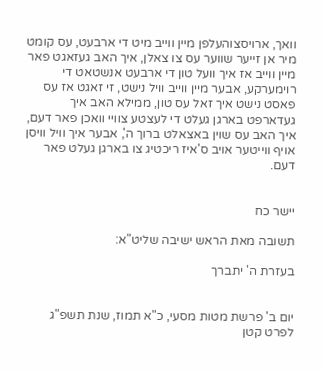וואך, ארויסצוהעלפן מיין ווייב מיט די ארבעט, עס קומט מיר אן זייער שווער עס צו צאלן, איך האב געזאגט פאר מיין ווייב אז איך וועל טון די ארבעט אנשטאט די רוימערקע, אבער מיין ווייב וויל נישט, זי זאגט אז עס פאסט נישט איך זאל עס טון, ממילא האב איך געדארפט בארגן געלט די לעצטע צוויי וואכן פאר דעם, איך האב עס שוין באצאלט ברוך ה', אבער איך וויל וויסן אויף ווייטער אויב ס'איז ריכטיג צו בארגן געלט פאר דעם.


יישר כח

תשובה מאת הראש ישיבה שליט"א:

בעזרת ה' יתברך


יום ב' פרשת מטות מסעי, כ"א תמוז, שנת תשפ"ג לפרט קטן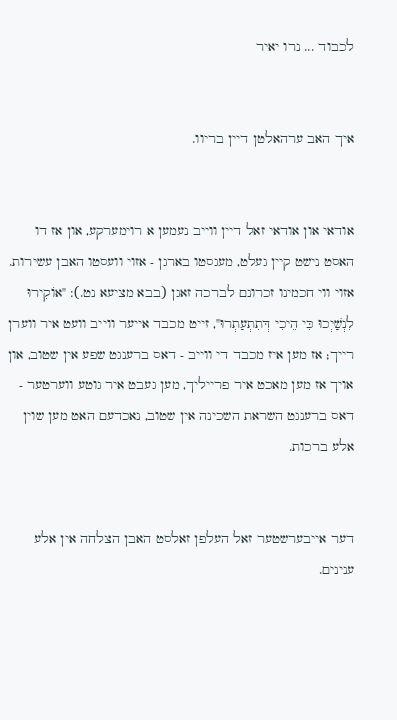לכבוד ... נרו יאיר


איך האב ערהאלטן דיין בריוו.


אודאי און אודאי זאל דיין ווייב נעמען א רוימערקע, און אז דו האסט נישט קיין געלט, מעגסטו בארגן - אזוי וועסטו האבן עשירות. אזוי ווי חכמינו זכרונם לברכה זאגן (בבא מציעא נט.): "אוֹקִירוּ לִנְשַׁיְכוּ כִּי הֵיכִי דְּתִתְעַתְרוּ", זייט מכבד אייער ווייב וועט איר ווערן רייך; אז מען איז מכבד די ווייב - דאס ברענגט שפע אין שטוב, און אויך אז מען מאכט איר פרייליך, מען געבט איר גוטע ווערטער - דאס ברענגט השראת השכינה אין שטוב, נאכדעם האט מען שוין אלע ברכות.


דער אייבערשטער זאל העלפן זאלסט האבן הצלחה אין אלע ענינים.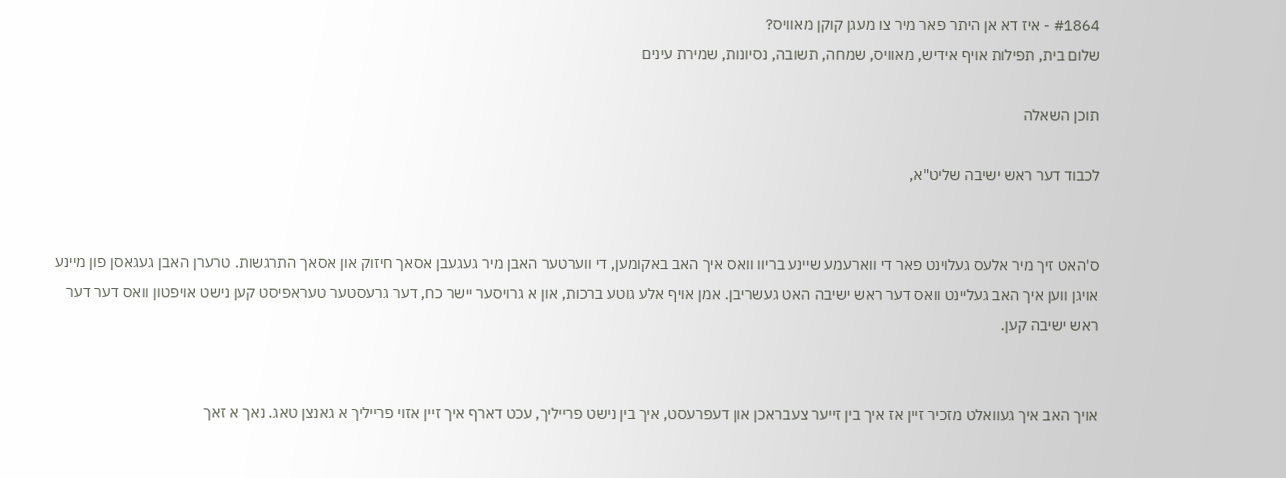#1864 - איז דא אן היתר פאר מיר צו מעגן קוקן מאוויס?
שלום בית, תפילות אויף אידיש, מאוויס, שמחה, תשובה, נסיונות, שמירת עינים

תוכן השאלה

לכבוד דער ראש ישיבה שליט"א,


ס'האט זיך מיר אלעס געלוינט פאר די ווארעמע שיינע בריוו וואס איך האב באקומען, די ווערטער האבן מיר געגעבן אסאך חיזוק און אסאך התרגשות. טרערן האבן געגאסן פון מיינע אויגן ווען איך האב געליינט וואס דער ראש ישיבה האט געשריבן. אמן אויף אלע גוטע ברכות, און א גרויסער יישר כח, דער גרעסטער טעראפיסט קען נישט אויפטון וואס דער דער ראש ישיבה קען.


אויך האב איך געוואלט מזכיר זיין אז איך בין זייער צעבראכן און דעפרעסט, איך בין נישט פרייליך, עכט דארף איך זיין אזוי פרייליך א גאנצן טאג. נאך א זאך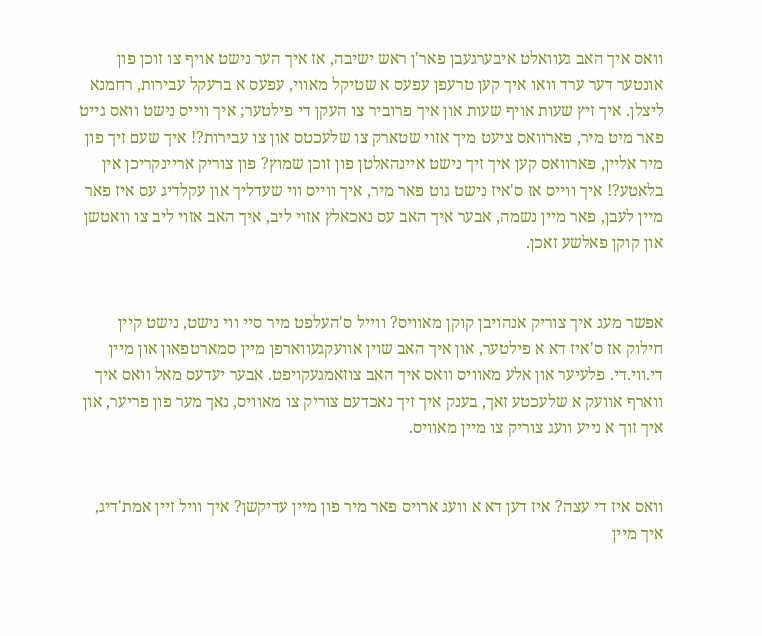וואס איך האב געוואלט איבערגעבן פאר'ן ראש ישיבה, אז איך הער נישט אויף צו זוכן פון אונטער דער ערד וואו איך קען טרעפן עפעס א שטיקל מאווי, עפעס א ברעקל עבירות, רחמנא ליצלן. איך זיץ שעות אויף שעות און איך פרוביר צו העקן די פילטער; איך ווייס נישט וואס גייט פאר מיט מיר, פארוואס ציעט מיך אזוי שטארק צו שלעכטס און צו עבירות?! איך שעם זיך פון מיר אליין, פארוואס קען איך זיך נישט איינהאלטן פון זוכן שמוץ? פון צוריק אריינקריכן אין בלאטע?! איך ווייס אז ס'איז נישט גוט פאר מיר, איך ווייס ווי שעדליך און עקלדיג עס איז פאר מיין לעבן, פאר מיין נשמה, אבער איך האב עס נאכאלץ אזוי ליב, איך האב אזוי ליב צו וואטשן און קוקן פאלשע זאכן.


אפשר מעג איך צוריק אנהויבן קוקן מאוויס? ווייל ס'העלפט מיר סיי ווי נישט, נישט קיין חילוק אז ס'איז דא א פילטער, און איך האב שוין אוועקגעווארפן מיין סמארטפאון און מיין די.ווי.די. פלעיער און אלע מאוויס וואס איך האב צוזאמגעקויפט. אבער יעדעס מאל וואס איך ווארף אוועק א שלעכטע זאך, בענק איך זיך נאכדעם צוריק צו מאוויס, נאך מער פון פריער, און איך זוך א נייע וועג צוריק צו מיין מאוויס.


וואס איז די עצה? איז דען דא א וועג ארויס פאר מיר פון מיין עדיקשן? איך וויל זיין אמת'דיג, איך מיין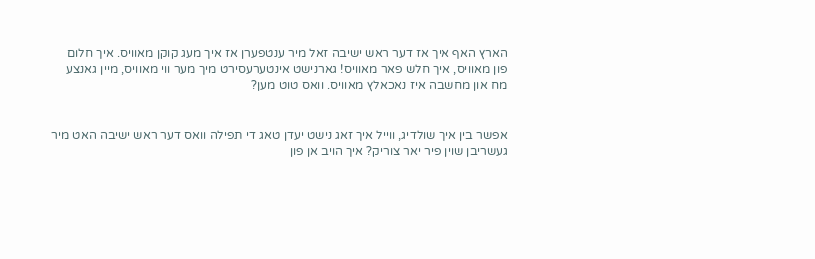הארץ האף איך אז דער ראש ישיבה זאל מיר ענטפערן אז איך מעג קוקן מאוויס. איך חלום פון מאוויס, איך חלש פאר מאוויס! גארנישט אינטערעסירט מיך מער ווי מאוויס, מיין גאנצע מח און מחשבה איז נאכאלץ מאוויס. וואס טוט מען?


אפשר בין איך שולדיג, ווייל איך זאג נישט יעדן טאג די תפילה וואס דער ראש ישיבה האט מיר געשריבן שוין פיר יאר צוריק? איך הויב אן פון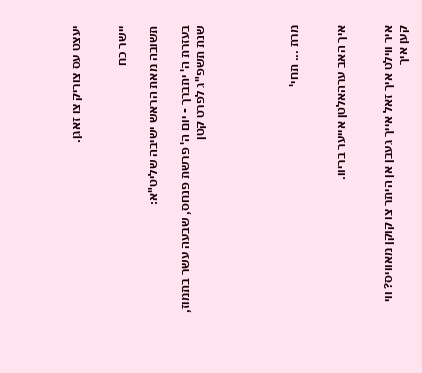יעצט עס צוריק צו זאגן.


יישר כח

תשובה מאת הראש ישיבה שליט"א:

בעזרת ה' יתברך - יום ה' פרשת פנחס, שבעה עשר בתמוז, שנת תשפ"ג לפרט קטן





מרת ... תחי'


איך האב ערהאלטן אייער בריוו.


איר ווילט איך זאל אייך געבן אן היתר צו קוקן מאוויס? ווי קען איך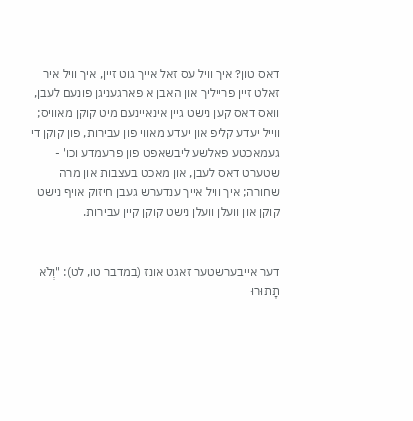דאס טון? איך וויל עס זאל אייך גוט זיין, איך וויל איר זאלט זיין פרייליך און האבן א פארגעניגן פונעם לעבן, וואס דאס קען נישט גיין אינאיינעם מיט קוקן מאוויס; ווייל יעדע קליפ און יעדע מאווי פון עבירות, פון קוקן די געמאכטע פאלשע ליבשאפט פון פרעמדע וכו' - שטערט דאס לעבן, און מאכט בעצבות און מרה שחורה; איך וויל אייך ענדערש געבן חיזוק אויף נישט קוקן און וועלן וועלן נישט קוקן קיין עבירות.


דער אייבערשטער זאגט אונז (במדבר טו, לט): "וְלֹא תָתוּרוּ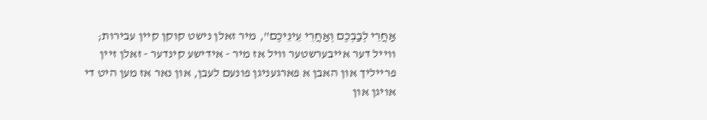אַחֲרֵי לְבַבְכֶם וְאַחֲרֵי עֵינֵיכֶם", מיר זאלן נישט קוקן קיין עבירות; ווייל דער אייבערשטער וויל אז מיר - אידישע קינדער - זאלן זיין פרייליך און האבן א פארגעניגן פונעם לעבן, און נאר אז מען היט די אויגן און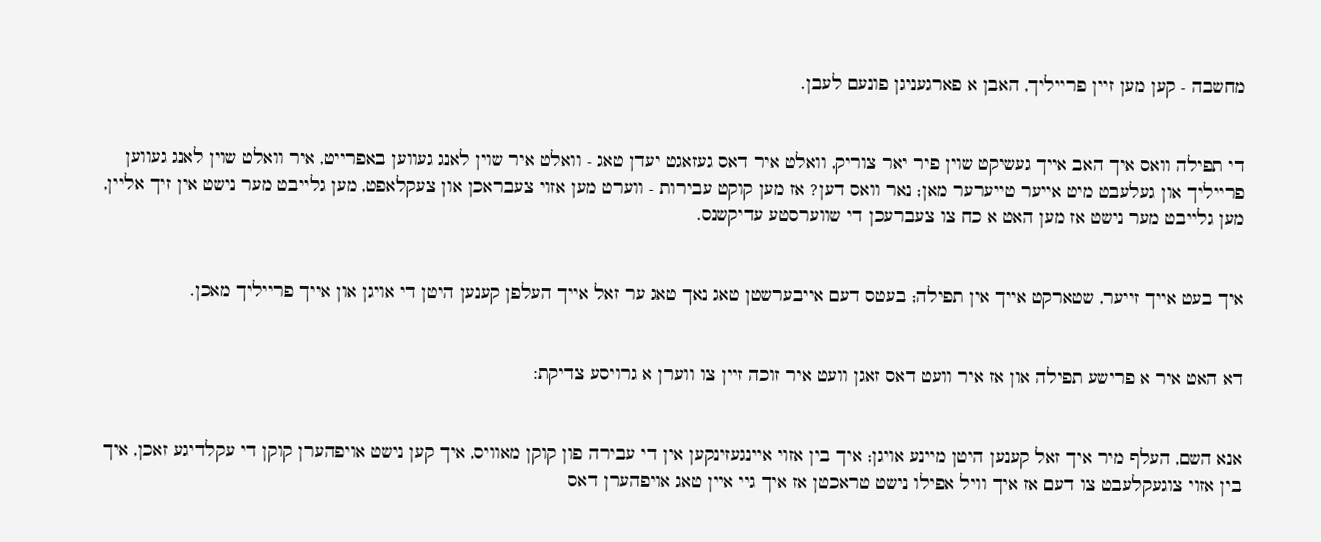מחשבה - קען מען זיין פרייליך, האבן א פארגעניגן פונעם לעבן.


די תפילה וואס איך האב אייך געשיקט שוין פיר יאר צוריק, וואלט איר דאס געזאגט יעדן טאג - וואלט איר שוין לאנג געווען באפרייט, איר וואלט שוין לאנג געווען פרייליך און געלעבט מיט אייער טייערער מאן; נאר וואס דען? אז מען קוקט עבירות - ווערט מען אזוי צעבראכן און צעקלאפט, מען גלייבט מער נישט אין זיך אליין, מען גלייבט מער נישט אז מען האט א כח צו צעברעכן די שווערסטע עדיקשנס.


איך בעט אייך זייער, שטארקט אייך אין תפילה; בעטס דעם אייבערשטן טאג נאך טאג ער זאל אייך העלפן קענען היטן די אויגן און אייך פרייליך מאכן.


דא האט איר א פרישע תפילה און אז איר וועט דאס זאגן וועט איר זוכה זיין צו ווערן א גרויסע צדיקת:


אנא השם, העלף מיר איך זאל קענען היטן מיינע אויגן; איך בין אזוי איינגעזינקען אין די עבירה פון קוקן מאוויס, איך קען נישט אויפהערן קוקן די עקלדיגע זאכן, איך בין אזוי צוגעקלעבט צו דעם אז איך וויל אפילו נישט טראכטן אז איך גיי איין טאג אויפהערן דאס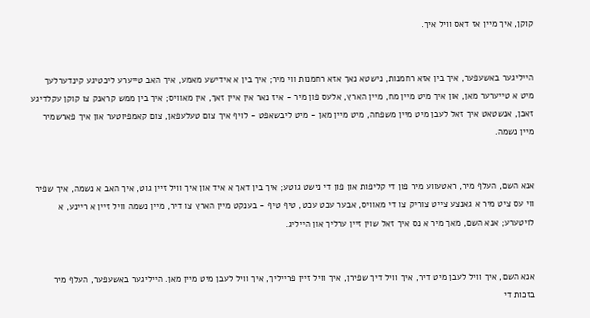קוקן, איך מיין אז דאס וויל איך.


הייליגער באשעפער, איך בין אזא רחמנות, נישטא נאך אזא רחמנות ווי מיר; איך בין א אידישע מאמע, איך האב טייערע ליכטיגע קינדערלעך מיט א טייערער מאן, און איך מיט מיין מח, מיין הארץ, אלעס פון מיר - איז נאר אין איין זאך, אין מאוויס; איך בין ממש קראנק צו קוקן עקלדיגע זאכן, אנשטאט איך זאל לעבן מיט מיין משפחה, מיט מיין מאן - מיט ליבשאפט - לויף איך צום טעלעפאן, צום קאמפיוטער און איך פארשמיר מיין נשמה.


אנא השם, העלף מיר, ראטעווע מיר פון די קליפות און פון די נישט גוטע; איך בין דאך א איד און איך וויל זיין גוט, איך האב א נשמה, איך שפיר ווי עס ציט מיר א גאנצע צייט צוריק צו די מאוויס, אבער עכט עכט, טיף טיף - בענקט מיין הארץ צו דיר, מיין נשמה וויל זיין א ריינע, א לויטערע; אנא השם, מאך מיר א נס איך זאל שוין זיין ערליך און הייליג.


אנא השם, איך וויל לעבן מיט דיר, איך וויל דיך שפירן, איך וויל זיין פרייליך, איך וויל לעבן מיט מיין מאן. הייליגער באשעפער, העלף מיר בזכות די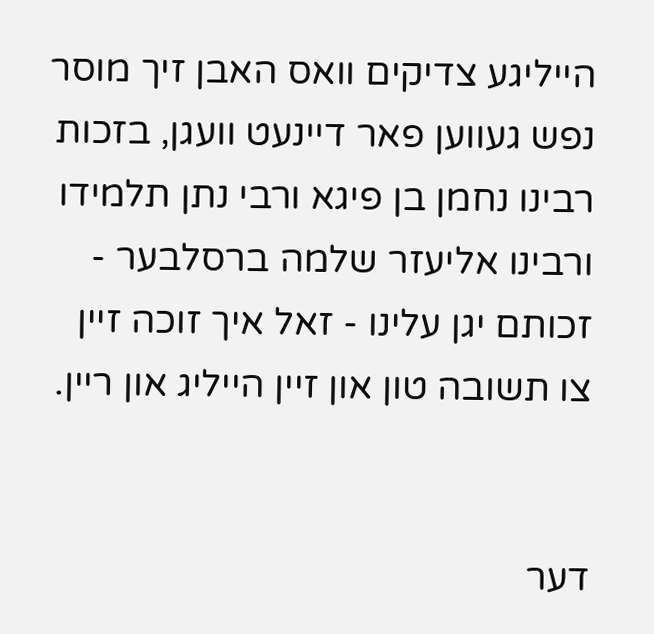הייליגע צדיקים וואס האבן זיך מוסר נפש געווען פאר דיינעט וועגן, בזכות רבינו נחמן בן פיגא ורבי נתן תלמידו ורבינו אליעזר שלמה ברסלבער - זכותם יגן עלינו - זאל איך זוכה זיין צו תשובה טון און זיין הייליג און ריין.


דער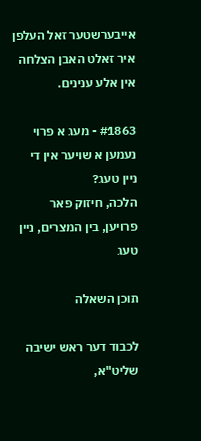אייבערשטער זאל העלפן איר זאלט האבן הצלחה אין אלע ענינים.

#1863 - מעג א פרוי נעמען א שויער אין די ניין טעג?
הלכה, חיזוק פאר פרויען, בין המצרים, ניין טעג

תוכן השאלה

לכבוד דער ראש ישיבה שליט"א,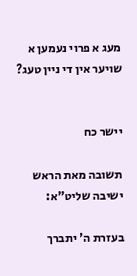מעג א פרוי נעמען א שויער אין די ניין טעג?


יישר כח

תשובה מאת הראש ישיבה שליט"א:

בעזרת ה' יתברך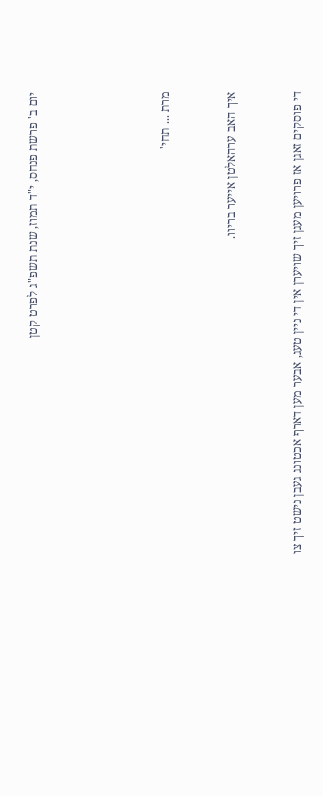יום ב' פרשת פנחס, י"ד תמוז, שנת תשפ"ג לפרט קטן





מרת ... תחי'


איך האב ערהאלטן אייער בריוו.


די פוסקים זאגן אז פרויען מעגן זיך שויערן אין די ניין טעג, אבער מען דארף אכטונג געבן נישט זיך צו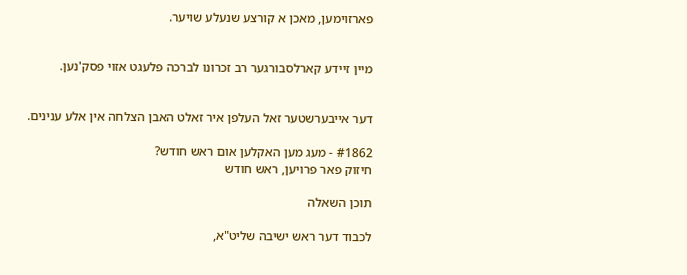פארזוימען, מאכן א קורצע שנעלע שויער.


מיין זיידע קארלסבורגער רב זכרונו לברכה פלעגט אזוי פסק'נען.


דער אייבערשטער זאל העלפן איר זאלט האבן הצלחה אין אלע ענינים.

#1862 - מעג מען האקלען אום ראש חודש?
חיזוק פאר פרויען, ראש חודש

תוכן השאלה

לכבוד דער ראש ישיבה שליט"א,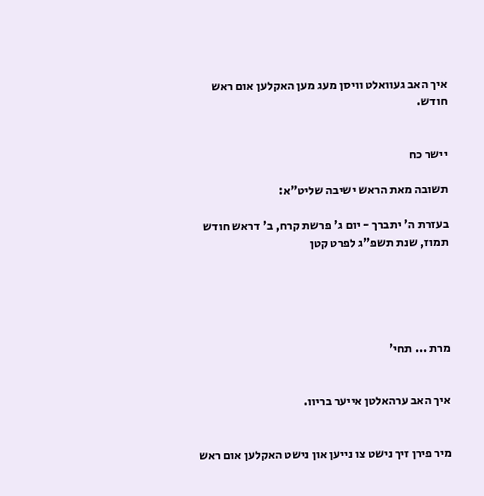איך האב געוואלט וויסן מעג מען האקלען אום ראש חודש.


יישר כח

תשובה מאת הראש ישיבה שליט"א:

בעזרת ה' יתברך - יום ג' פרשת קרח, ב' דראש חודש תמוז, שנת תשפ"ג לפרט קטן





מרת ... תחי'


איך האב ערהאלטן אייער בריוו.


מיר פירן זיך נישט צו נייען און נישט האקלען אום ראש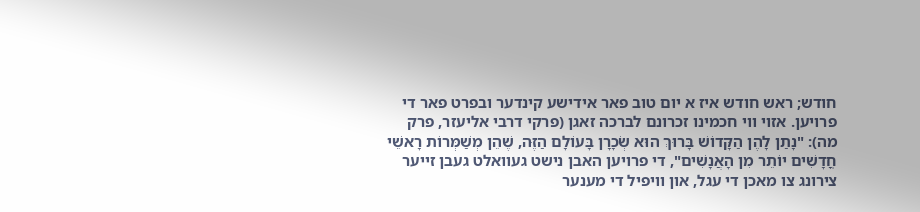חודש; ראש חודש איז א יום טוב פאר אידישע קינדער ובפרט פאר די פרויען. אזוי ווי חכמינו זכרונם לברכה זאגן (פרקי דרבי אליעזר, פרק מה): "נָתַן לָהֶן הַקָּדוֹשׁ בָּרוּךְ הוּא שְֹכָרָן בָּעוֹלָם הַזֶּה, שֶׁהֵן מְשַׁמְּרוֹת רָאשֵׁי חֳדָשִׁים יוֹתֵר מִן הָאֲנָשִׁים", די פרויען האבן נישט געוואלט געבן זייער צירונג צו מאכן די עגל, און וויפיל די מענער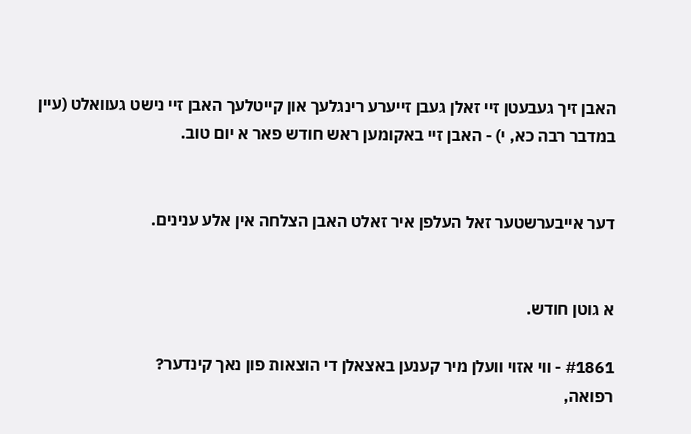האבן זיך געבעטן זיי זאלן געבן זייערע רינגלעך און קייטלעך האבן זיי נישט געוואלט (עיין במדבר רבה כא, י) - האבן זיי באקומען ראש חודש פאר א יום טוב.


דער אייבערשטער זאל העלפן איר זאלט האבן הצלחה אין אלע ענינים.


א גוטן חודש.

#1861 - ווי אזוי וועלן מיר קענען באצאלן די הוצאות פון נאך קינדער?
רפואה,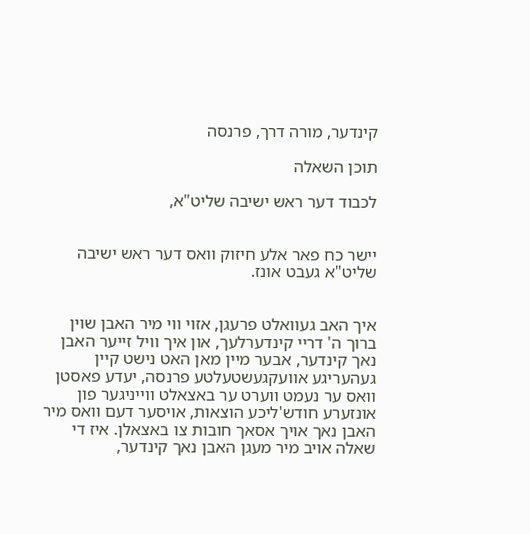קינדער, מורה דרך, פרנסה

תוכן השאלה

לכבוד דער ראש ישיבה שליט"א,


יישר כח פאר אלע חיזוק וואס דער ראש ישיבה שליט"א געבט אונז.


איך האב געוואלט פרעגן, אזוי ווי מיר האבן שוין ברוך ה' דריי קינדערלעך, און איך וויל זייער האבן נאך קינדער, אבער מיין מאן האט נישט קיין געהעריגע אוועקגעשטעלטע פרנסה, יעדע פאסטן וואס ער נעמט ווערט ער באצאלט ווייניגער פון אונזערע חודש'ליכע הוצאות, אויסער דעם וואס מיר האבן נאך אויך אסאך חובות צו באצאלן. איז די שאלה אויב מיר מעגן האבן נאך קינדער,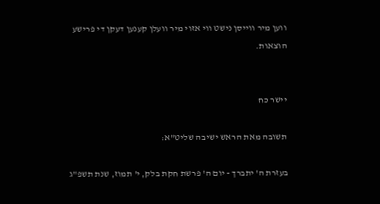ווען מיר ווייסן נישט ווי אזוי מיר וועלן קענען דעקן די פרישע הוצאות.


יישר כח

תשובה מאת הראש ישיבה שליט"א:

בעזרת ה' יתברך - יום ה' פרשת חקת בלק, י' תמוז, שנת תשפ"ג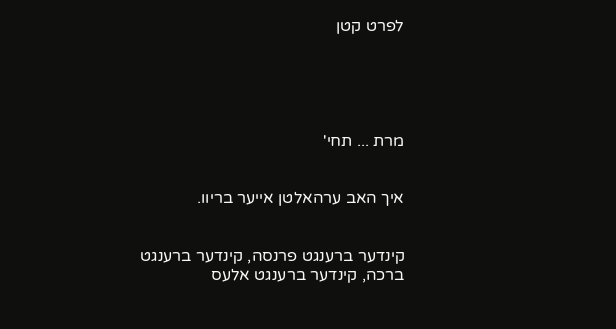לפרט קטן





מרת ... תחי'


איך האב ערהאלטן אייער בריוו.


קינדער ברענגט פרנסה, קינדער ברענגט ברכה, קינדער ברענגט אלעס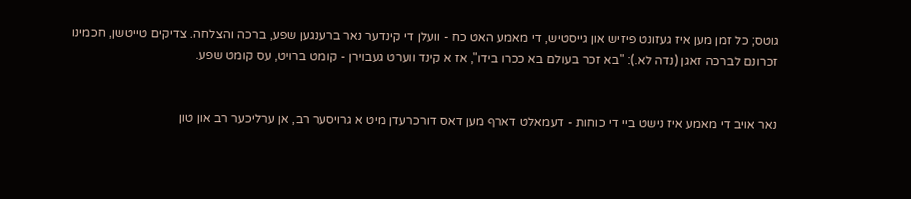גוטס; כל זמן מען איז געזונט פיזיש און גייסטיש, די מאמע האט כח - וועלן די קינדער נאר ברענגען שפע, ברכה והצלחה. צדיקים טייטשן, חכמינו זכרונם לברכה זאגן (נדה לא.): "בא זכר בעולם בא ככרו בידו", אז א קינד ווערט געבוירן - קומט ברויט, עס קומט שפע.


נאר אויב די מאמע איז נישט ביי די כוחות - דעמאלט דארף מען דאס דורכרעדן מיט א גרויסער רב, אן ערליכער רב און טון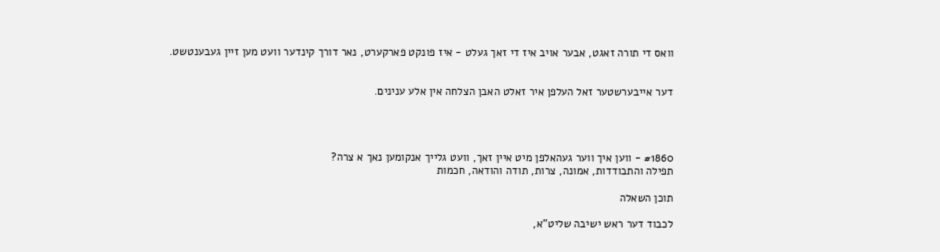וואס די תורה זאגט, אבער אויב איז די זאך געלט - איז פונקט פארקערט, נאר דורך קינדער וועט מען זיין געבענטשט.


דער אייבערשטער זאל העלפן איר זאלט האבן הצלחה אין אלע ענינים.




#1860 - ווען איך ווער געהאלפן מיט איין זאך, וועט גלייך אנקומען נאך א צרה?
תפילה והתבודדות, אמונה, צרות, תודה והודאה, חכמות

תוכן השאלה

לכבוד דער ראש ישיבה שליט"א,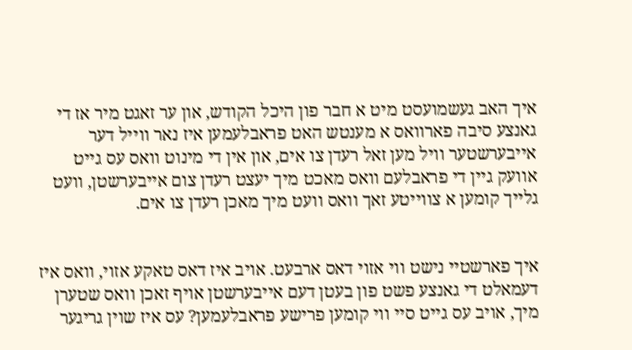איך האב געשמועסט מיט א חבר פון היכל הקודש, און ער זאגט מיר אז די גאנצע סיבה פארוואס א מענטש האט פראבלעמען איז נאר ווייל דער אייבערשטער וויל מען זאל רעדן צו אים, און אין די מינוט וואס עס גייט אוועק גיין די פראבלעם וואס מאכט מיך יעצט רעדן צום אייבערשטן, וועט גלייך קומען א צווייטע זאך וואס וועט מיך מאכן רעדן צו אים.


איך פארשטיי נישט ווי אזוי דאס ארבעט. אויב איז דאס טאקע אזוי, וואס איז דעמאלט די גאנצע פשט פון בעטן דעם אייבערשטן אויף זאכן וואס שטערן מיך, אויב עס גייט סיי ווי קומען פרישע פראבלעמען? עס איז שוין גריגער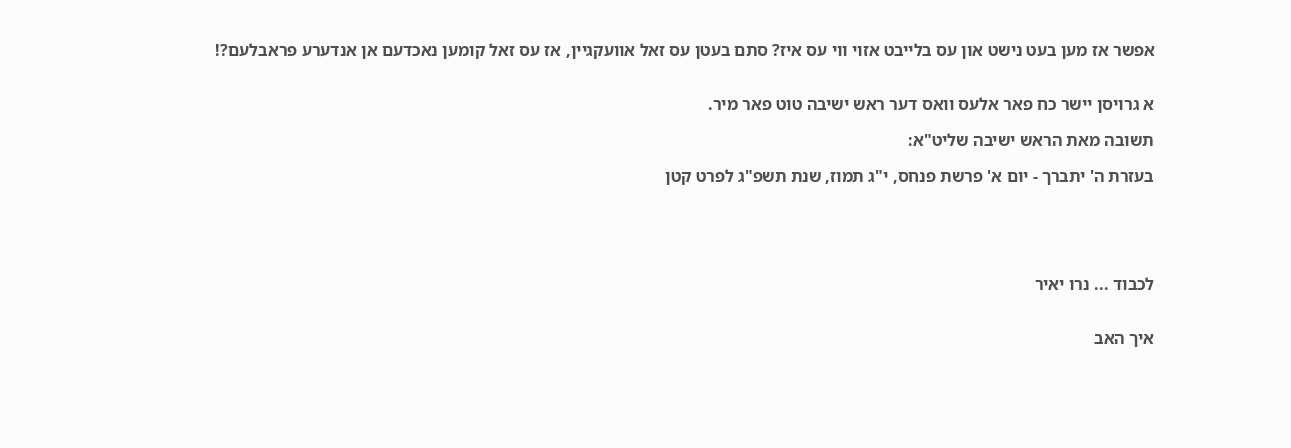אפשר אז מען בעט נישט און עס בלייבט אזוי ווי עס איז? סתם בעטן עס זאל אוועקגיין, אז עס זאל קומען נאכדעם אן אנדערע פראבלעם?!


א גרויסן יישר כח פאר אלעס וואס דער ראש ישיבה טוט פאר מיר.

תשובה מאת הראש ישיבה שליט"א:

בעזרת ה' יתברך - יום א' פרשת פנחס, י"ג תמוז, שנת תשפ"ג לפרט קטן





לכבוד ... נרו יאיר


איך האב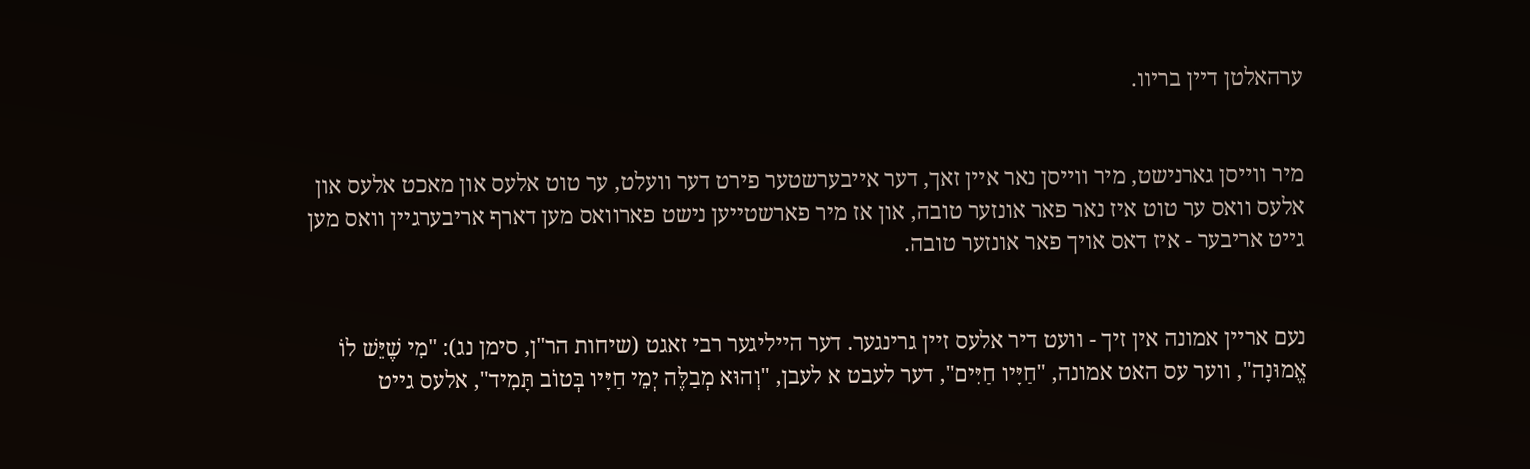ערהאלטן דיין בריוו.


מיר ווייסן גארנישט, מיר ווייסן נאר איין זאך, דער אייבערשטער פירט דער וועלט, ער טוט אלעס און מאכט אלעס און אלעס וואס ער טוט איז נאר פאר אונזער טובה, און אז מיר פארשטייען נישט פארוואס מען דארף אריבערגיין וואס מען גייט אריבער - איז דאס אויך פאר אונזער טובה.


נעם אריין אמונה אין זיך - וועט דיר אלעס זיין גרינגער. דער הייליגער רבי זאגט (שיחות הר"ן, סימן נג): "מִי שֶׁיֵּשׁ לוֹ אֱמוּנָה", ווער עס האט אמונה, "חַיָּיו חַיִּים", דער לעבט א לעבן, "וְהוּא מְבַלֶּה יְמֵי חַיָּיו בְּטוֹב תָּמִיד", אלעס גייט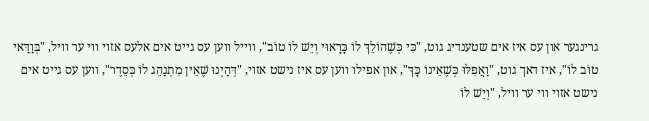גרינגער און עס איז אים שטענדיג גוט, "כִּי כְּשֶׁהוֹלֵךְ לוֹ כָּרָאוּי וְיֵשׁ לוֹ טוֹב", ווייל ווען עס גייט אים אלעס אזוי ווי ער וויל, "בְּוַדַּאי טוֹב לוֹ", איז דאך גוט, "וַאֲפִלּוּ כְּשֶׁאֵינוֹ כָּךְ", און אפילו ווען עס איז נישט אזוי, "דְּהַיְנוּ שֶׁאֵין מִתְנַהֵג לוֹ כְּסֵדֶר", ווען עס גייט אים נישט אזוי ווי ער וויל, "וְיֵשׁ לוֹ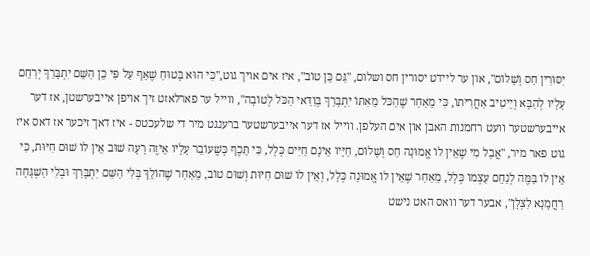יִסּוּרִין חַס וְשָׁלוֹם", און ער ליידט יסורין חס ושלום, "גַּם כֵּן טוֹב", איז אים אויך גוט,"כִּי הוּא בָּטוּחַ שֶׁאַף עַל פִּי כֵן הַשֵּׁם יִתְבָּרַךְ יְרַחֵם עָלָיו לְהַבָּא וְיֵיטִיב אַחֲרִיתוֹ, כִּי מֵאַחַר שֶׁהַכֹּל מֵאִתּוֹ יִתְבָּרַךְ בְּוַדַּאי הַכֹּל לְטוֹבָה", ווייל ער פארלאזט זיך אויפן אייבערשטן, אז דער אייבערשטער וועט רחמנות האבן און אים העלפן. ווייל אז דער אייבערשטער ברענגט מיר די שלעכטס - איז דאך זיכער אז דאס איז גוט פאר מיר, "אֲבָל מִי שֶׁאֵין לוֹ אֱמוּנָה חַס וְשָׁלוֹם, חַיָּיו אֵינָם חַיִּים כְּלָל, כִּי תֵּכֶף כְּשֶׁעוֹבֵר עָלָיו אֵיזֶה רָעָה שׁוּב אֵין לוֹ שׁוּם חִיּוּת, כִּי אֵין לוֹ בַּמֶּה לְנַחֵם עַצְמוֹ כְּלָל, מֵאַחַר שֶׁאֵין לוֹ אֱמוּנָה כְּלָל, וְאֵין לוֹ שׁוּם חִיּוּת וְשׁוּם טוֹב, מֵאַחַר שֶׁהוֹלֵךְ בְּלִי הַשֵּׁם יִתְבָּרַךְ וּבְלִי הַשְׁגָּחָה רַחֲמָנָא לִצְלָן", אבער דער וואס האט נישט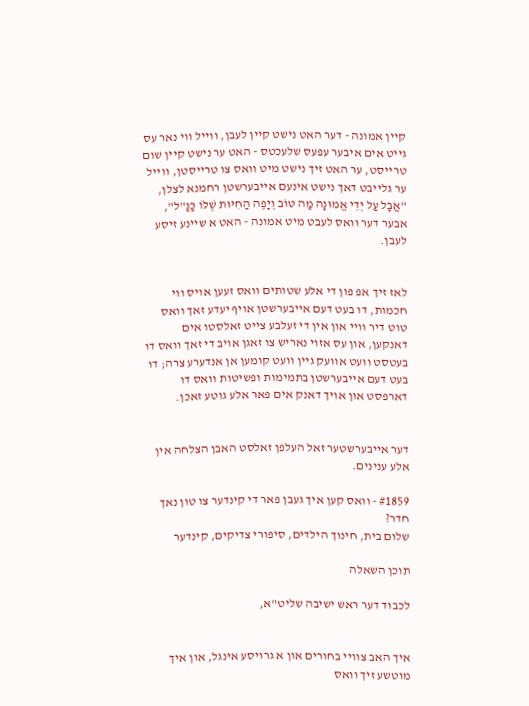קיין אמונה - דער האט נישט קיין לעבן, ווייל ווי נאר עס גייט אים איבער עפעס שלעכטס - האט ער נישט קיין שום טרייסט, ער האט זיך נישט מיט וואס צו טרייסטן, ווייל ער גלייבט דאך נישט אינעם אייבערשטן רחמנא לצלן, "אֲבָל עַל יְדֵי אֱמוּנָה מַה טּוֹב וְיָפֶה הַחִיּוּת שֶׁלּוֹ כַּנַּ"ל", אבער דער וואס לעבט מיט אמונה - האט א שיינע זיסע לעבן.


לאז זיך אפ פון די אלע שטותים וואס זעען אויס ווי חכמות, דו בעט דעם אייבערשטן אויף יעדע זאך וואס טוט דיר וויי און אין די זעלבע צייט זאלסטו אים דאנקען, און עס אזוי נאריש צו זאגן אויב די זאך וואס דו בעטסט וועט אוועק גיין וועט קומען אן אנדערע צרה; דו בעט דעם אייבערשטן בתמימות ופשיטות וואס דו דארפסט און אויך דאנק אים פאר אלע גוטע זאכן.


דער אייבערשטער זאל העלפן זאלסט האבן הצלחה אין אלע ענינים.

#1859 - וואס קען איך געבן פאר די קינדער צו טון נאך חדר?
שלום בית, חינוך הילדים, סיפורי צדיקים, קינדער

תוכן השאלה

לכבוד דער ראש ישיבה שליט"א,


איך האב צוויי בחורים און א גרויסע אינגל, און איך מוטשע זיך וואס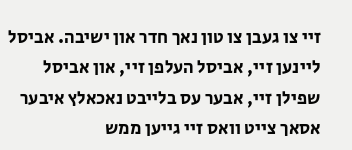זיי צו געבן צו טון נאך חדר און ישיבה. אביסל ליינען זיי, אביסל העלפן זיי, און אביסל שפילן זיי, אבער עס בלייבט נאכאלץ איבער אסאך צייט וואס זיי גייען ממש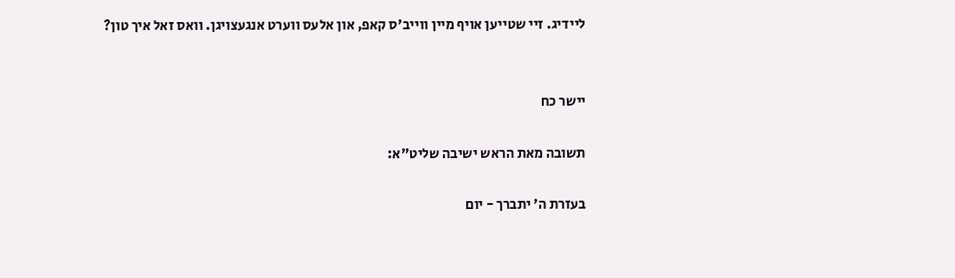ליידיג. זיי שטייען אויף מיין ווייב'ס קאפ, און אלעס ווערט אנגעצויגן. וואס זאל איך טון?


יישר כח

תשובה מאת הראש ישיבה שליט"א:

בעזרת ה' יתברך - יום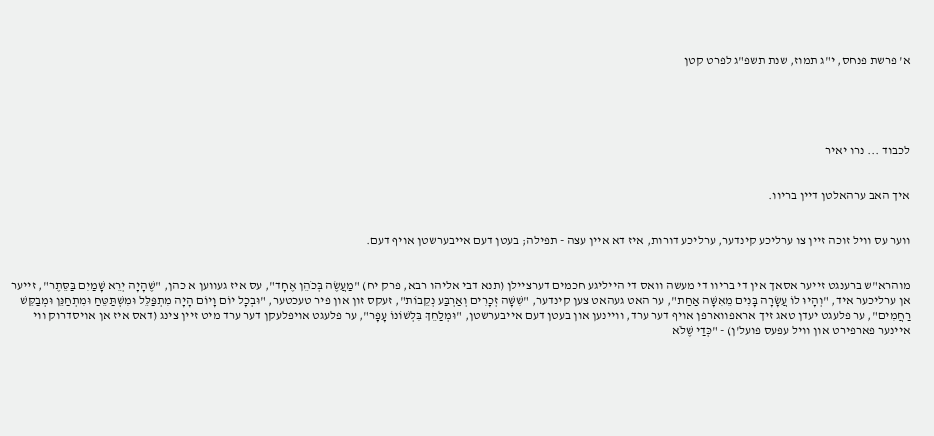א' פרשת פנחס, י"ג תמוז, שנת תשפ"ג לפרט קטן





לכבוד ... נרו יאיר


איך האב ערהאלטן דיין בריוו.


ווער עס וויל זוכה זיין צו ערליכע קינדער, ערליכע דורות, איז דא איין עצה - תפילה; בעטן דעם אייבערשטן אויף דעם.


מוהרא"ש ברענגט זייער אסאך אין די בריוו די מעשה וואס די הייליגע חכמים דערציילן (תנא דבי אליהו רבא, פרק יח) "מַעֲשֶׂה בְּכֹהֵן אֶחָד", עס איז געווען א כהן, "שֶׁהָיָה יְרֵא שָׁמַיִם בַּסֵּתֶר", זייער אן ערליכער איד, "וְהָיוּ לוֹ עֲשָׂרָה בָּנִים מֵאִשָּׁה אַחַת", ער האט געהאט צען קינדער, "שִׁשָּׁה זְכָרִים וְאַרְבַּע נְקֵבוֹת", זעקס זון און פיר טעכטער, "וּבְכָל יוֹם וָיוֹם הָיָה מִתְפַּלֵּל וּמִשְׁתַּטֵּחַ וּמִתְחַנֵּן וּמְבַקֵּשׁ רַחֲמִים", ער פלעגט יעדן טאג זיך אראפווארפן אויף דער ערד, וויינען און בעטן דעם אייבערשטן, "וּמְלַחֵךְ בִּלְשׁוֹנוֹ עָפָר", ער פלעגט אויפלעקן דער ערד מיט זיין צינג (דאס איז אן אויסדרוק ווי איינער פארפירט און וויל עפעס פועל'ן) - "כְּדַי שֶׁלֹא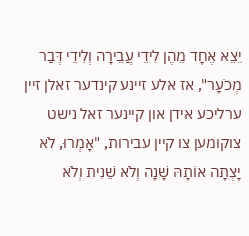יֵצֵא אֶחָד מֵהֶן לִידֵי עֲבֵירָה וְלִידֵי דְּבַר מְכֹעָר", אז אלע זיינע קינדער זאלן זיין ערליכע אידן און קיינער זאל נישט צוקומען צו קיין עבירות, "אָמְרוּ, לֹא יָצְתָה אוֹתָהּ שָׁנָה וְלֹא שֵׁנִית וְלֹא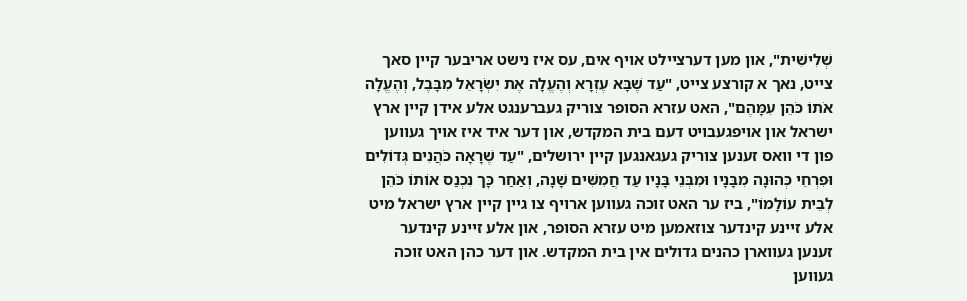שְׁלִישִׁית", און מען דערציילט אויף אים, עס איז נישט אריבער קיין סאך צייט, נאך א קורצע צייט, "עַד שֶׁבָּא עֶזְרָא וְהֶעֱלָה אֶת יִשְׂרָאֵל מִבָּבֶל, וְהֶעֱלָה אֹתוֹ כֹּהֵן עִמָּהֶם", האט עזרא הסופר צוריק געברענגט אלע אידן קיין ארץ ישראל און אויפגעבויט דעם בית המקדש, און דער איד איז אויך געווען פון די וואס זענען צוריק געגאנגען קיין ירושלים, "עַד שֶׁרָאָה כֹּהֲנִים גְּדוֹלִים וּפִרְחֵי כְּהוּנָה מִבָּנָיו וּמִבְּנֵי בָּנָיו עַד חֲמִשִּׁים שָׁנָה, וְאַחַר כָּך נִכְנַס אוֹתוֹ כֹּהֵן לְבֵית עוֹלָמוֹ", ביז ער האט זוכה געווען ארויף צו גיין קיין ארץ ישראל מיט אלע זיינע קינדער צוזאמען מיט עזרא הסופר, און אלע זיינע קינדער זענען געווארן כהנים גדולים אין בית המקדש. און דער כהן האט זוכה געווען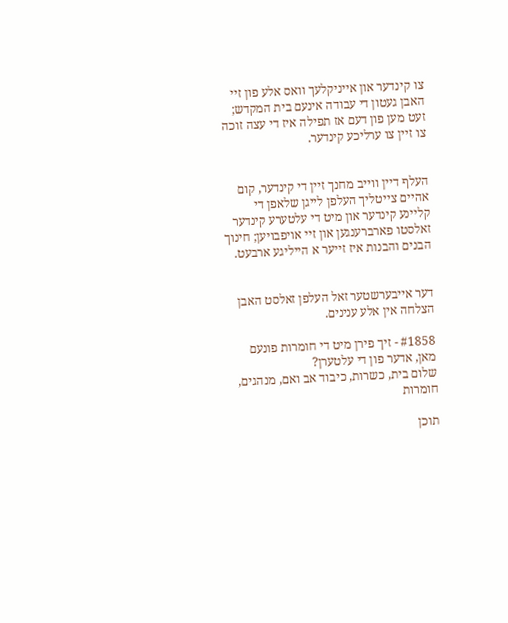צו קינדער און אייניקלעך וואס אלע פון זיי האבן געטון די עבודה אינעם בית המקדש; זעט מען פון דעם אז תפילה איז די עצה זוכה צו זיין צו ערליכע קינדער.


העלף דיין ווייב מחנך זיין די קינדער, קום אהיים צייטליך העלפן לייגן שלאפן די קליינע קינדער און מיט די עלטערע קינדער זאלסטו פארברענגען און זיי אויפבויען; חינוך הבנים והבנות איז זייער א הייליגע ארבעט.


דער אייבערשטער זאל העלפן זאלסט האבן הצלחה אין אלע ענינים.

#1858 - זיך פירן מיט די חומרות פונעם מאן, אדער פון די עלטערן?
שלום בית, כשרות, כיבוד אב ואם, מנהגים, חומרות

תוכן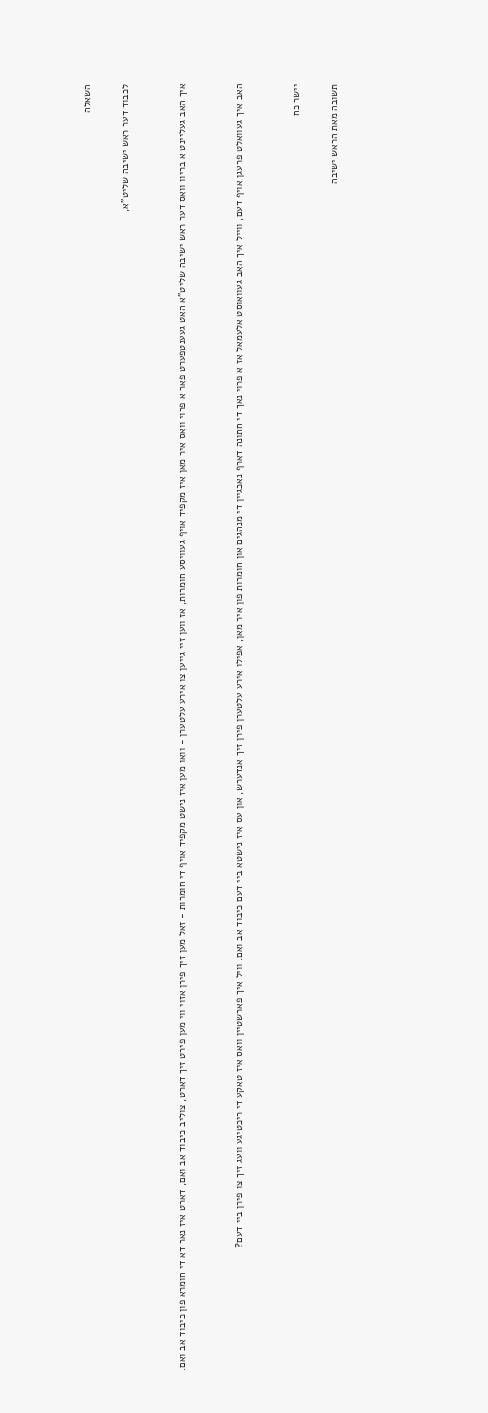השאלה

לכבוד דער ראש ישיבה שליט"א,


איך האב געליינט א בריוו וואס דער ראש ישיבה שליט"א האט געענטפערט פאר א פרוי וואס איר מאן איז מקפיד אויף געוויסע חומרות, אז ווען זיי גייען צו אירע עלטערן - וואו מען איז נישט מקפיד אויף די חומרות - זאל מען זיך פירן אזוי ווי מען פירט זיך דארט, צוליב כיבוד אב ואם, דארט איז נאר דא די חומרא פון כיבוד אב ואם.


האב איך געוואלט פרעגן אויף דעם, ווייל איך האב געוואוסט אלעמאל אז א פרוי נאך די חתונה דארף נאכגיין די מנהגים און חומרות פון איר מאן, אפילו אירע עלטערן פירן זיך אנדערש, און עס איז נישטא ביי דעם כיבוד אב ואם. וויל איך פארשטיין וואס איז טאקע די ריכטיגע וועג זיך צו פירן ביי דעם?


יישר כח

תשובה מאת הראש ישיבה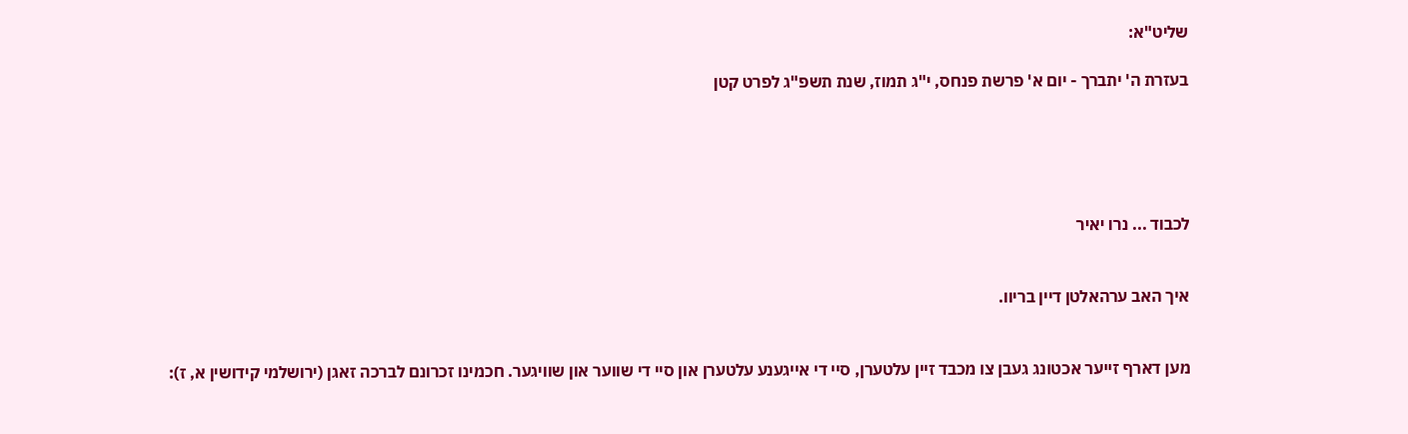שליט"א:

בעזרת ה' יתברך - יום א' פרשת פנחס, י"ג תמוז, שנת תשפ"ג לפרט קטן





לכבוד ... נרו יאיר


איך האב ערהאלטן דיין בריוו.


מען דארף זייער אכטונג געבן צו מכבד זיין עלטערן, סיי די אייגענע עלטערן און סיי די שווער און שוויגער. חכמינו זכרונם לברכה זאגן (ירושלמי קידושין א, ז):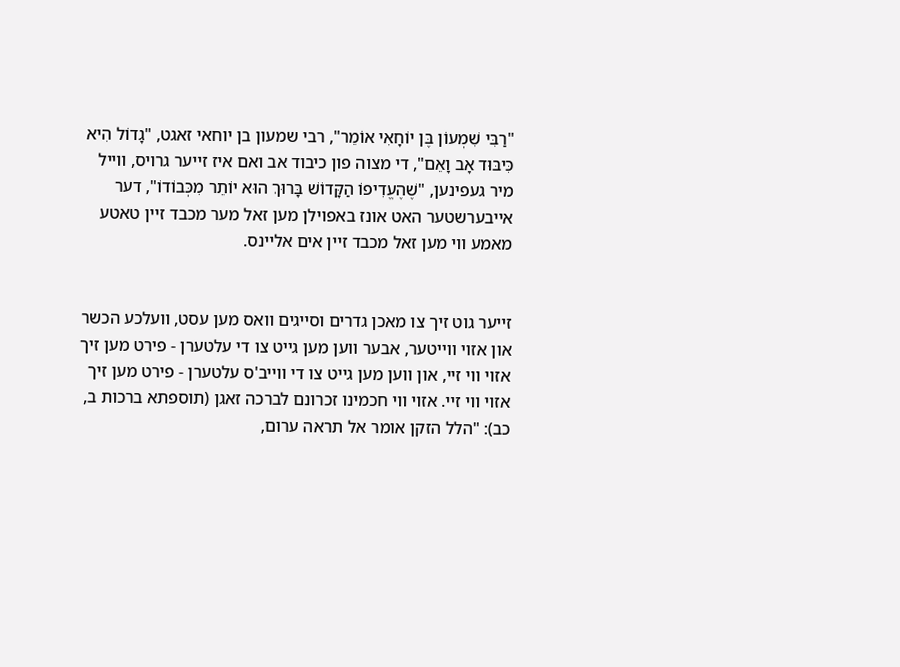"רַבִּי שִׁמְעוֹן בֶּן יוֹחָאִי אוֹמֵר", רבי שמעון בן יוחאי זאגט, "גָדוֹל הִיא כִּיבּוּד אָב וָאֵם", די מצוה פון כיבוד אב ואם איז זייער גרויס, ווייל מיר געפינען, "שֶׁהֶעֱדִיפוֹ הַקָּדוֹשׁ בָּרוּךְ הוּא יוֹתֵר מִכְּבוֹדוֹ", דער אייבערשטער האט אונז באפוילן מען זאל מער מכבד זיין טאטע מאמע ווי מען זאל מכבד זיין אים אליינס.


זייער גוט זיך צו מאכן גדרים וסייגים וואס מען עסט, וועלכע הכשר און אזוי ווייטער, אבער ווען מען גייט צו די עלטערן - פירט מען זיך אזוי ווי זיי, און ווען מען גייט צו די ווייב'ס עלטערן - פירט מען זיך אזוי ווי זיי. אזוי ווי חכמינו זכרונם לברכה זאגן (תוספתא ברכות ב, כב): "הלל הזקן אומר אל תראה ערום,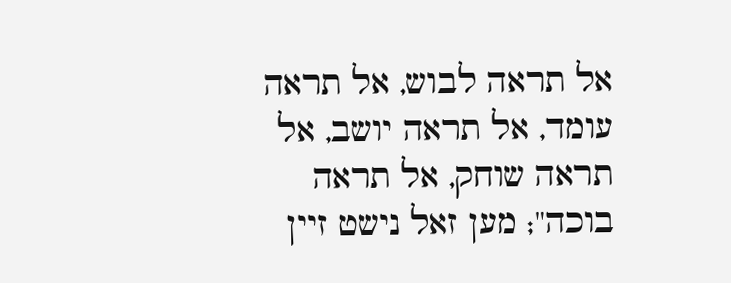אל תראה לבוש, אל תראה עומד, אל תראה יושב, אל תראה שוחק, אל תראה בוכה"; מען זאל נישט זיין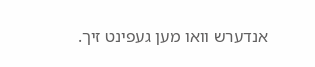אנדערש וואו מען געפינט זיך.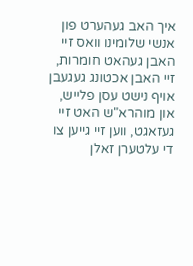איך האב געהערט פון אנשי שלומינו וואס זיי האבן געהאט חומרות, זיי האבן אכטונג געגעבן אויף נישט עסן פלייש, און מוהרא"ש האט זיי געזאגט, ווען זיי גייען צו די עלטערן זאלן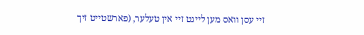זיי עסן וואס מען לייגט זיי אין טעלער, (פארשטייט זיך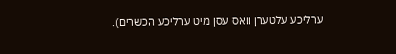ערליכע עלטערן וואס עסן מיט ערליכע הכשרים).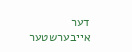דער אייבערשטער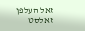זאל העלפן זאלסט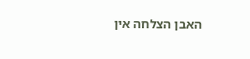האבן הצלחה אין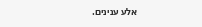אלע ענינים.